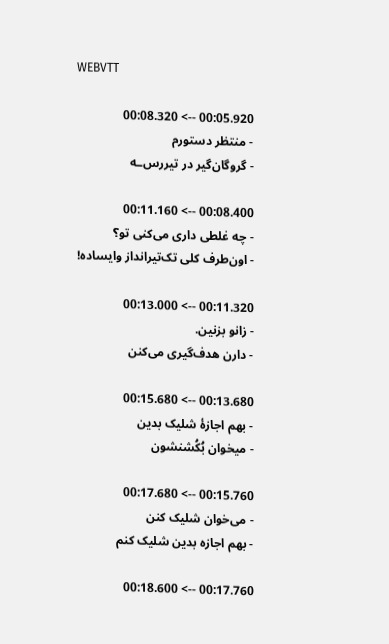WEBVTT

00:05.920 --> 00:08.320
- منتظر دستورم
- گروگان‌گیر در تیررس‌ـه

00:08.400 --> 00:11.160
- چه غلطی داری می‌کنی تو؟
- اون‌طرف کلی تک‌تیرانداز وایساده!

00:11.320 --> 00:13.000
- زانو بزنین.
- دارن هدف‌گیری می‌کنن

00:13.680 --> 00:15.680
- بهم اجازۀ شلیک بدین
- میخوان بُکُشنشون

00:15.760 --> 00:17.680
- می‌خوان شلیک کنن
- بهم اجازه بدین شلیک کنم

00:17.760 --> 00:18.600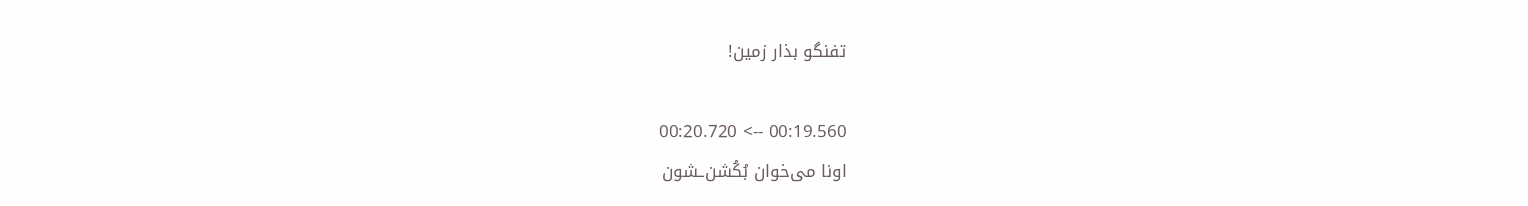تفنگو بذار زمین!

00:19.560 --> 00:20.720
اونا می‌خوان بُکُشن‌ـشون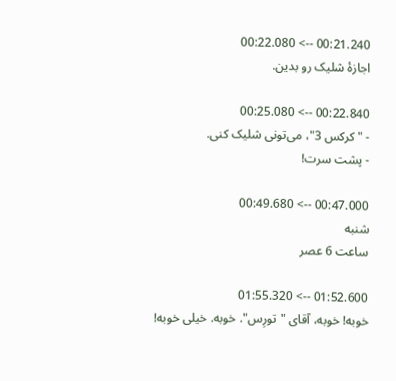00:21.240 --> 00:22.080
اجازۀ شلیک رو بدین.

00:22.840 --> 00:25.080
- "کرکس 3"، می‌تونی شلیک کنی.
- پشت سرت!

00:47.000 --> 00:49.680
شنبه
ساعت 6 عصر

01:52.600 --> 01:55.320
خوبه! خوبه، آقای "تورِس". خوبه. خیلی خوبه!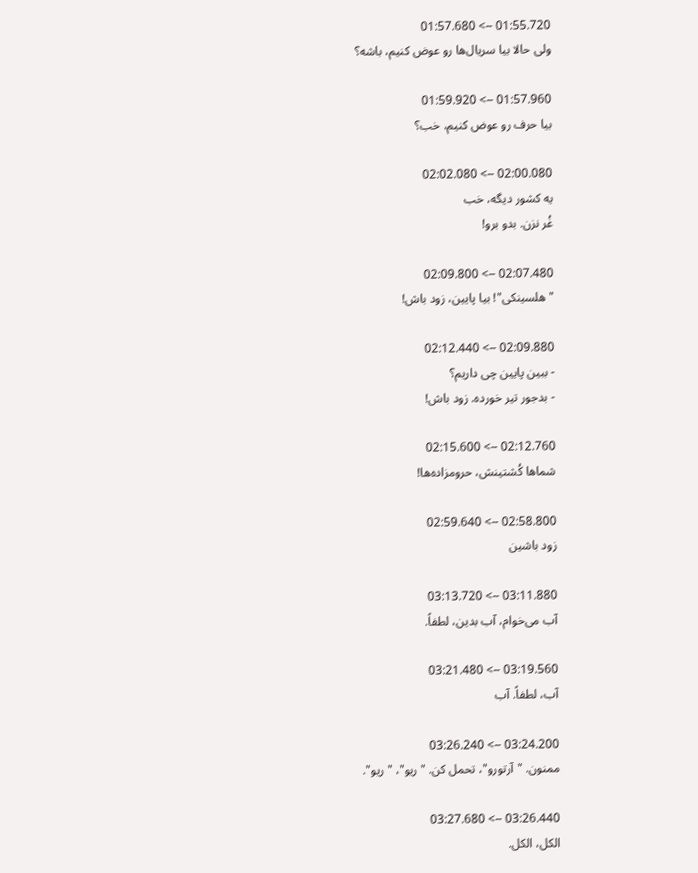01:55.720 --> 01:57.680
ولی حالا بیا سریال‌ها رو عوض کنیم، باشه؟

01:57.960 --> 01:59.920
بیا حرف رو عوض کنیم، خب؟

02:00.080 --> 02:02.080
یه کشور دیگه، خب
غُر نزن. بدو برو!

02:07.480 --> 02:09.800
"هلسینکی"! بیا پایین، زود باش!

02:09.880 --> 02:12.440
- ببین پایین چی داریم؟
- بدجور تیر خورده. زود باش!

02:12.760 --> 02:15.600
شماها کُشتینش، حرومزاده‌ها!

02:58.800 --> 02:59.640
زود باشین

03:11.880 --> 03:13.720
آب می‌خوام، آب بدین، لطفاً.

03:19.560 --> 03:21.480
آب، لطفاً. آب

03:24.200 --> 03:26.240
ممنون. "آرتورو"، تحمل کن. "ریو"، "ریو".

03:26.440 --> 03:27.680
الکل، الکل.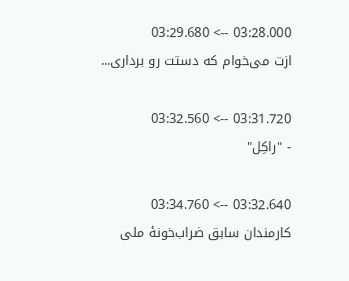03:28.000 --> 03:29.680
ازت می‌خوام که دستت رو برداری...

03:31.720 --> 03:32.560
- "راکِل"

03:32.640 --> 03:34.760
کارمندان سابق ضراب‌خونۀ ملی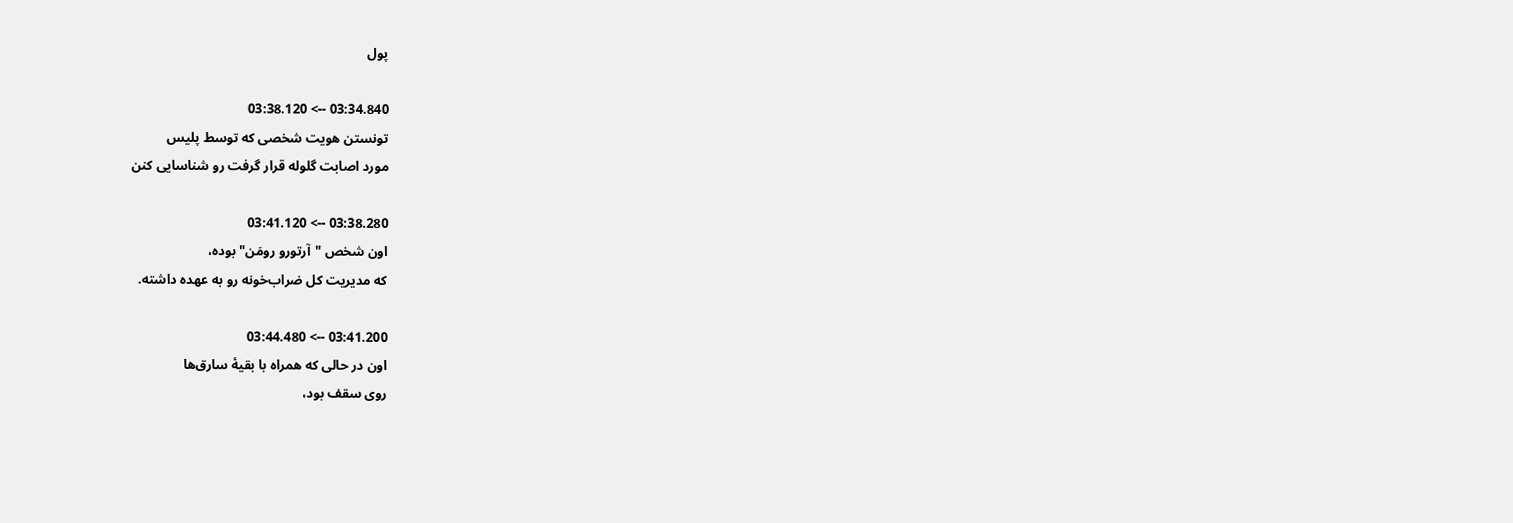پول

03:34.840 --> 03:38.120
تونستن هویت شخصی که توسط پلیس
مورد اصابت گلوله قرار گرفت رو شناسایی کنن

03:38.280 --> 03:41.120
اون شخص "آرتورو رومَن" بوده،
که مدیریت کل ضراب‌خونه رو به عهده داشته.

03:41.200 --> 03:44.480
اون در حالی که همراه با بقیۀ سارق‌ها
روی سقف بود،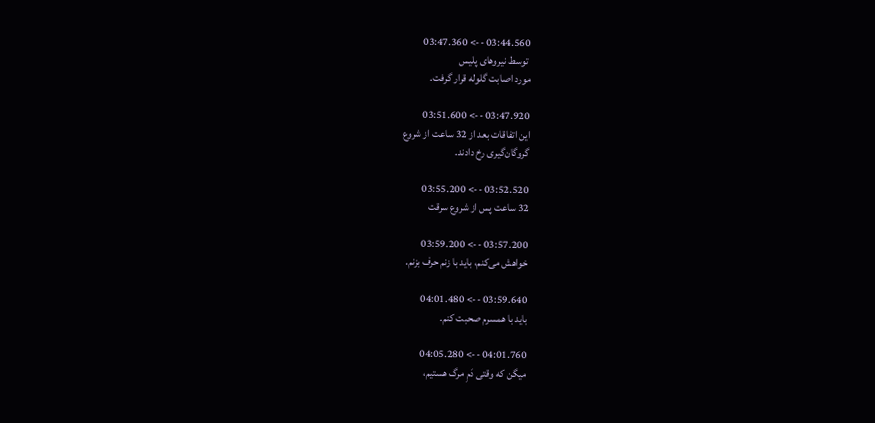03:44.560 --> 03:47.360
 توسط نیروهای پلیس
مورد اصابت گلوله قرار گرفت.

03:47.920 --> 03:51.600
این اتفاقات بعد از 32 ساعت از شروع
گروگان‌گیری رخ دادند.

03:52.520 --> 03:55.200
32 ساعت پس از شروع سرقت

03:57.200 --> 03:59.200
خواهش می‌کنم، باید با زنم حرف بزنم.

03:59.640 --> 04:01.480
باید با همسرم صحبت کنم.

04:01.760 --> 04:05.280
میگن که وقتی دَمِ مرگ هستیم،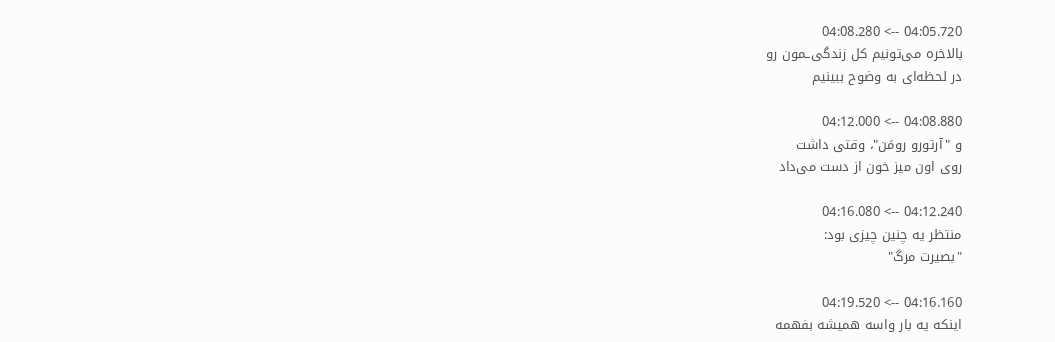04:05.720 --> 04:08.280
بالاخره می‌تونیم کل زندگی‌ـمون رو
در لحظه‌ای به وضوح ببینیم

04:08.880 --> 04:12.000
و "آرتورو رومَن"، وقتی داشت
روی اون میز خون از دست می‌داد

04:12.240 --> 04:16.080
منتظر یه چنین چیزی بود:
"بصیرت مرگ"

04:16.160 --> 04:19.520
اینکه یه بار واسه همیشه بفهمه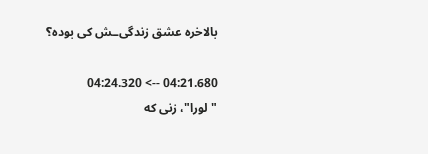بالاخره عشق زندگی‌ـش کی بوده؟

04:21.680 --> 04:24.320
"لورا"، زنی که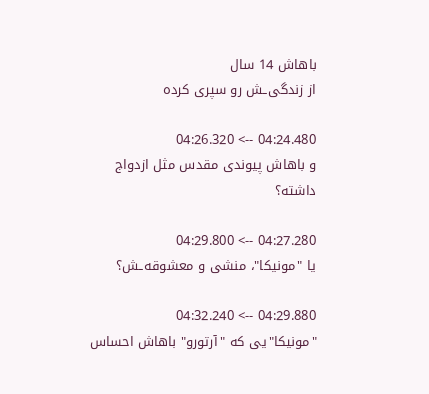باهاش 14 سال
از زندگی‌ـش رو سپری کرده

04:24.480 --> 04:26.320
و باهاش پیوندی مقدس مثل ازدواج داشته؟

04:27.280 --> 04:29.800
یا "مونیکا"، منشی و معشوقه‌ـش؟

04:29.880 --> 04:32.240
"مونیکا"یی که "آرتورو" باهاش احساس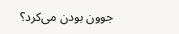جوون بودن می‌کرد؟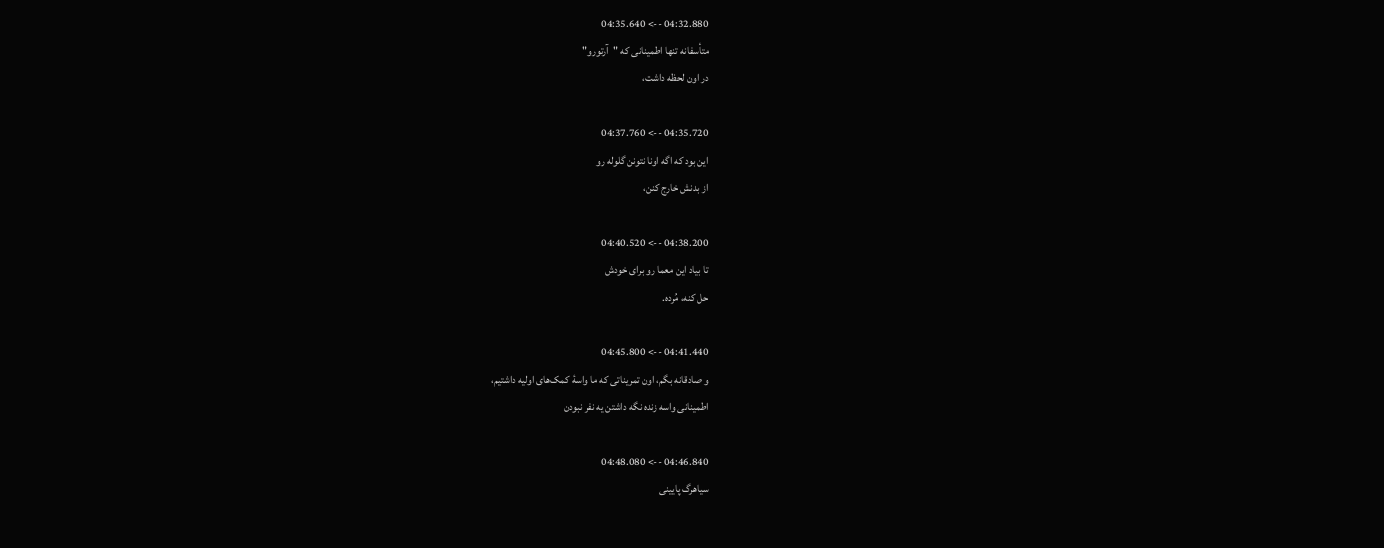04:32.880 --> 04:35.640
متأسفانه تنها اطمینانی که "آرتورو"
در اون لحظه داشت،

04:35.720 --> 04:37.760
این بود که اگه اونا نتونن گلوله رو
از بدنش خارج کنن،

04:38.200 --> 04:40.520
تا بیاد این معما رو برای خودش
حل کنه، مُرده.

04:41.440 --> 04:45.800
و صادقانه بگم، اون تمریناتی که ما واسۀ کمک‌های اولیه داشتیم،
اطمینانی واسه زنده نگه داشتن یه نفر نبودن

04:46.840 --> 04:48.080
سیاهرگ پایینی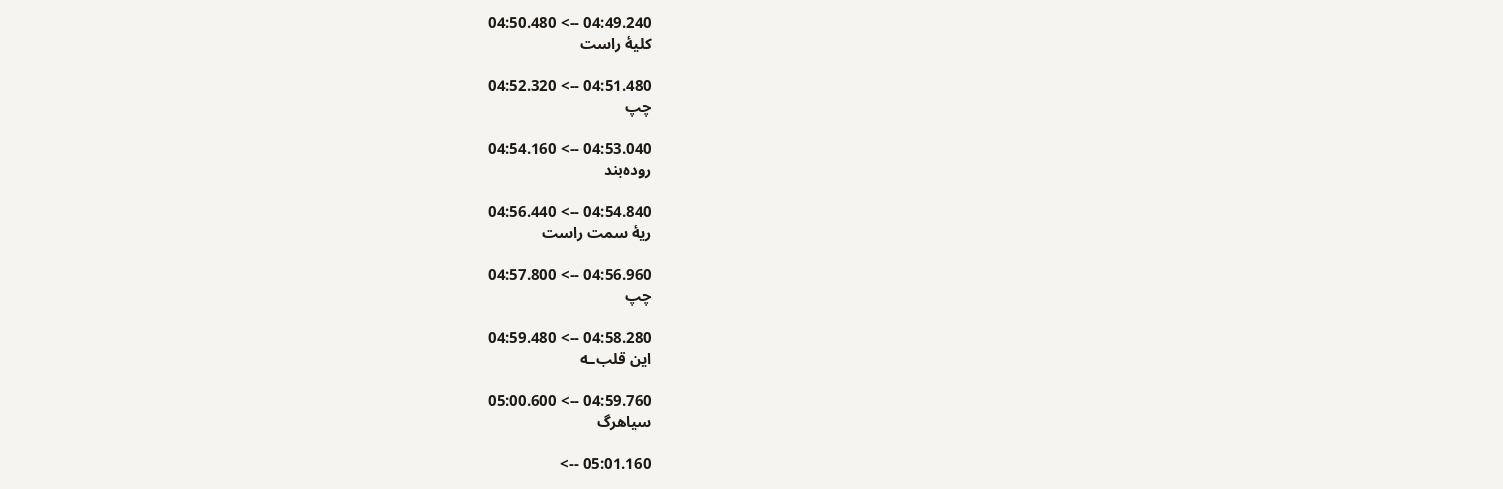04:49.240 --> 04:50.480
کلیۀ راست

04:51.480 --> 04:52.320
چپ

04:53.040 --> 04:54.160
روده‌بند

04:54.840 --> 04:56.440
ریۀ سمت راست

04:56.960 --> 04:57.800
چپ

04:58.280 --> 04:59.480
این قلب‌ـه

04:59.760 --> 05:00.600
سیاهرگ

05:01.160 -->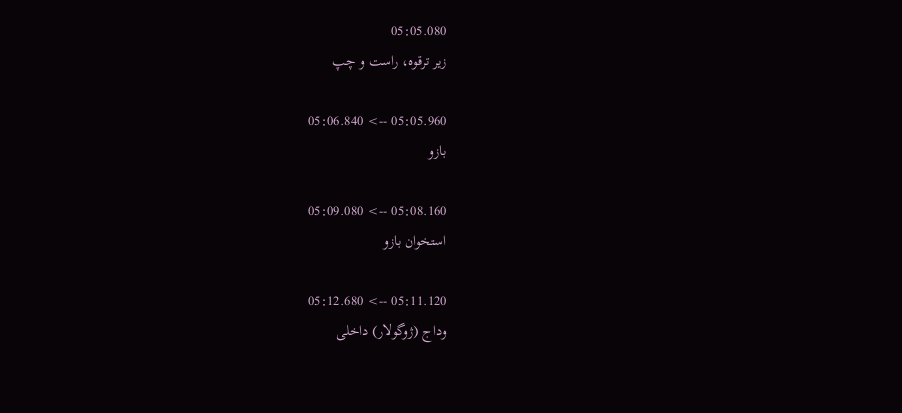05:05.080
زیر ترقوه، راست و چپ

05:05.960 --> 05:06.840
بازو

05:08.160 --> 05:09.080
استخوان بازو

05:11.120 --> 05:12.680
وداج (ژوگولار) داخلی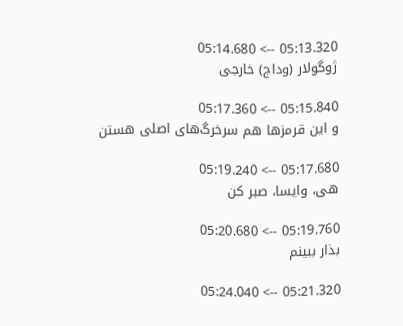05:13.320 --> 05:14.680
ژوگولار (وداج) خارجی

05:15.840 --> 05:17.360
و این قرمزها هم سرخرگ‌های اصلی هستن

05:17.680 --> 05:19.240
هی، وایسا، صبر کن

05:19.760 --> 05:20.680
بذار ببینم

05:21.320 --> 05:24.040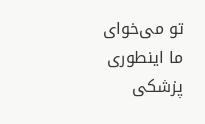تو می‌خوای ما اینطوری پزشکی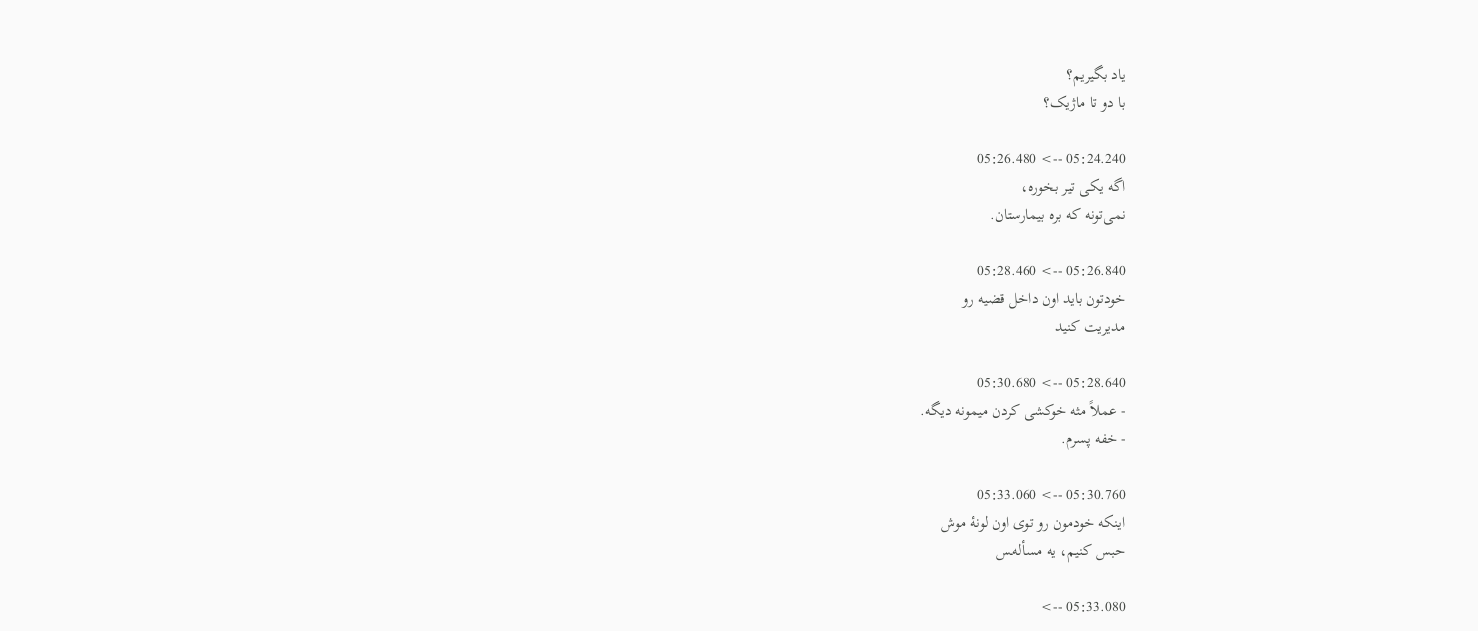یاد بگیریم؟
با دو تا ماژیک؟

05:24.240 --> 05:26.480
اگه یکی تیر بخوره،
نمی‌تونه که بره بیمارستان.

05:26.840 --> 05:28.460
خودتون باید اون داخل قضیه رو
مدیریت کنید

05:28.640 --> 05:30.680
- عملاً مثه خوکشی کردن میمونه دیگه.
- خفه پسرم.

05:30.760 --> 05:33.060
اینکه خودمون رو توی اون لونۀ موش
حبس کنیم، یه مسأله‌ـس

05:33.080 -->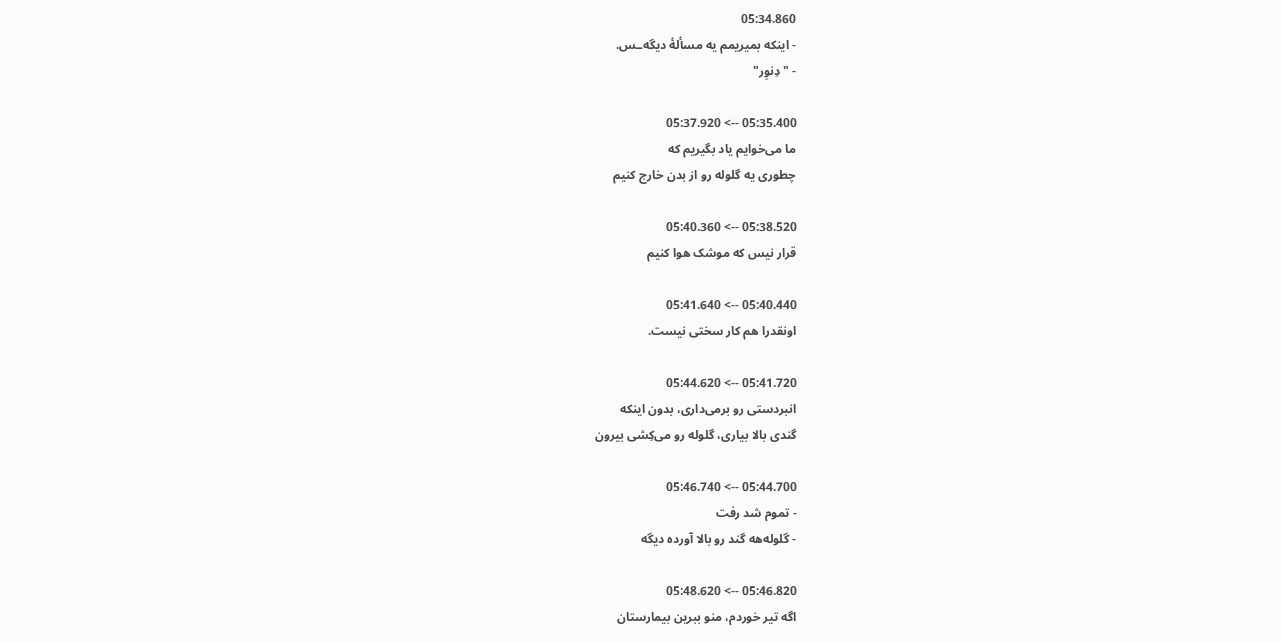05:34.860
- اینکه بمیریمم یه مسألۀ دیگه‌ـس.
- "دِنوِر"

05:35.400 --> 05:37.920
ما می‌خوایم یاد بگیریم که
چطوری یه گلوله رو از بدن خارج کنیم

05:38.520 --> 05:40.360
قرار نیس که موشک هوا کنیم

05:40.440 --> 05:41.640
اونقدرا هم کار سختی نیست.

05:41.720 --> 05:44.620
انبردستی رو برمی‌داری، بدون اینکه
گندی بالا بیاری، گلوله رو می‌کِشی بیرون

05:44.700 --> 05:46.740
- تموم شد رفت
- گلوله‌هه گند رو بالا آورده دیگه

05:46.820 --> 05:48.620
اگه تیر خوردم، منو ببرین بیمارستان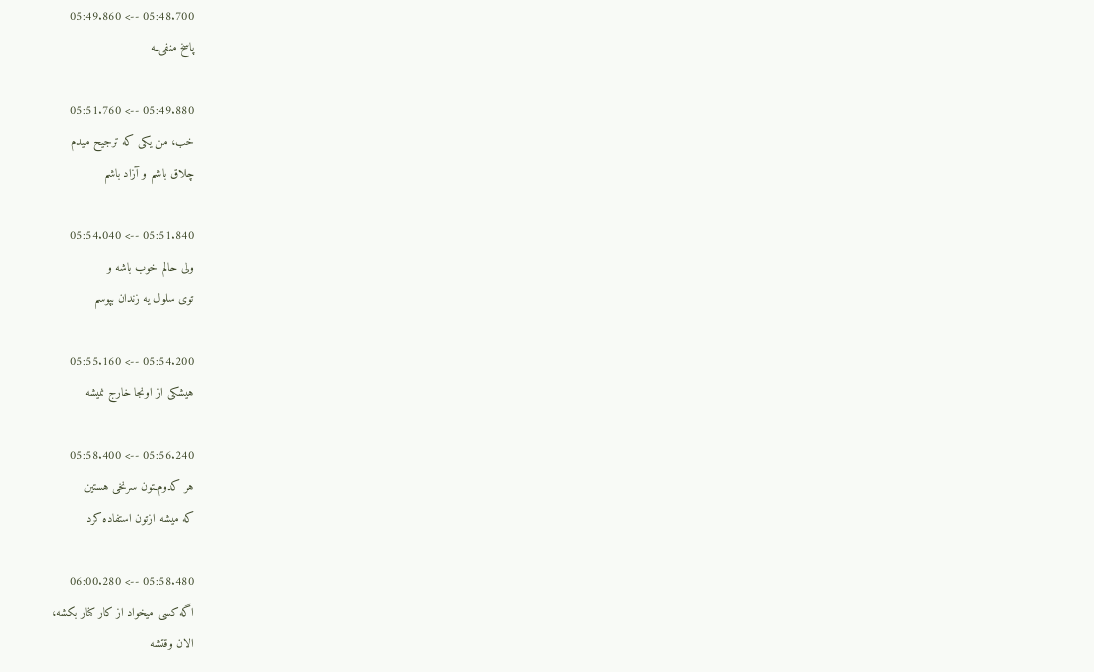05:48.700 --> 05:49.860
پاسخ منفی‌ـه

05:49.880 --> 05:51.760
خب، من یکی که ترجیح میدم
چلاق باشم و آزاد باشم

05:51.840 --> 05:54.040
ولی حالم خوب باشه و
توی سلول یه زندان بپوسم

05:54.200 --> 05:55.160
هیشکی از اونجا خارج نمیشه

05:56.240 --> 05:58.400
هر کدوم‌ـتون سرنخی هستین
که میشه ازتون استفاده کرد

05:58.480 --> 06:00.280
اگه کسی میخواد از کار کنار بکشه،
الان وقتشه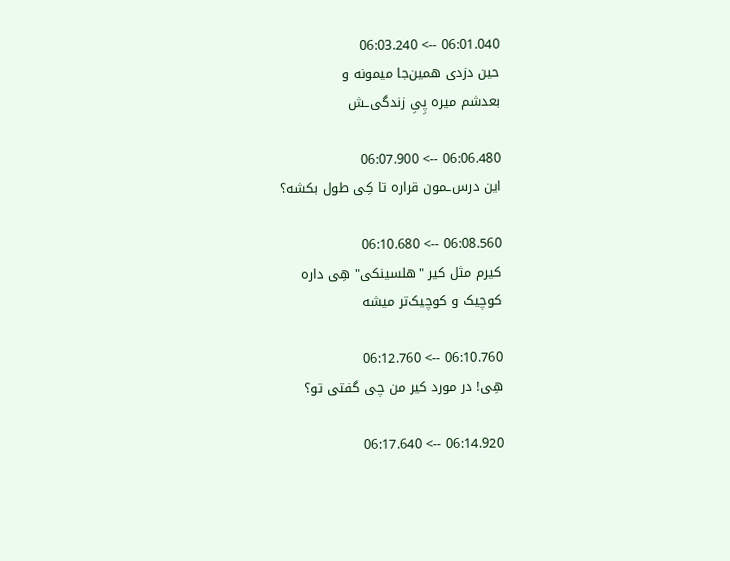06:01.040 --> 06:03.240
حین دزدی همین‌جا میمونه و
بعدشم میره پِیِ زندگی‌ـش

06:06.480 --> 06:07.900
این درس‌ـمون قراره تا کِی طول بکشه؟

06:08.560 --> 06:10.680
کیرم مثل کیر "هلسینکی" هِی داره
کوچیک و کوچیک‌تر میشه

06:10.760 --> 06:12.760
هِی! در مورد کیر من چی گفتی تو؟

06:14.920 --> 06:17.640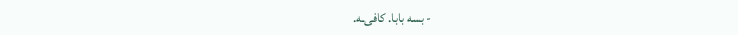- بسه بابا. کافی‌ـه.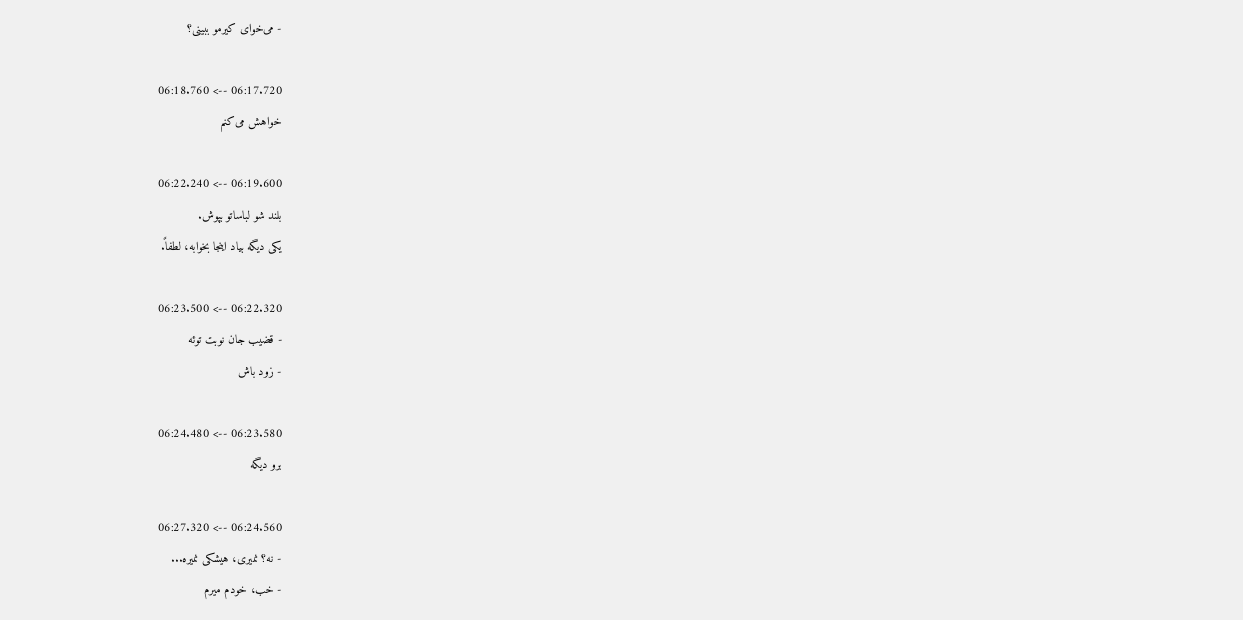- می‌خوای کیرمو ببینی؟

06:17.720 --> 06:18.760
خواهش می‌کنم

06:19.600 --> 06:22.240
بلند شو لباساتو بپوش.
یکی دیگه بیاد اینجا بخوابه، لطفاً.

06:22.320 --> 06:23.500
- قضیب جان نوبت توئه
- زود باش

06:23.580 --> 06:24.480
برو دیگه

06:24.560 --> 06:27.320
- نه؟ نمیری، هیشکی نمیره...
- خب، خودم میرم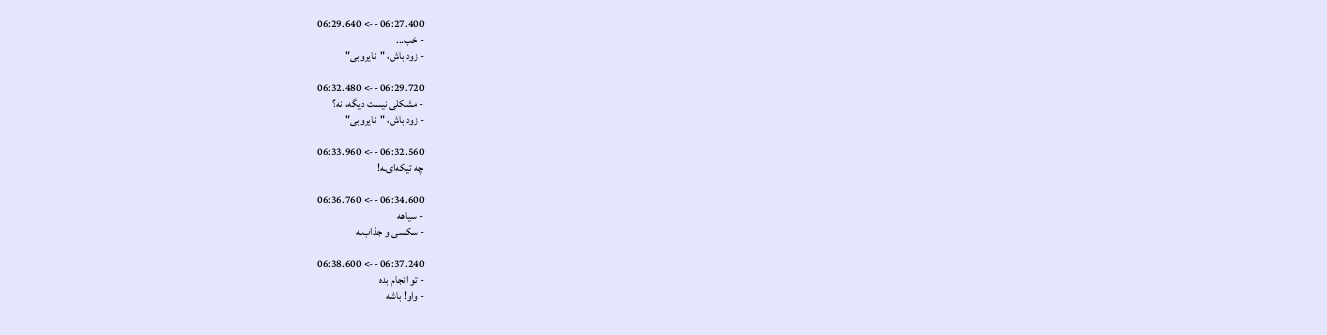06:27.400 --> 06:29.640
- خب...
- زود باش، "نایروبی"

06:29.720 --> 06:32.480
- مشکلی نیست دیگه، نه؟
- زود باش، "نایروبی"

06:32.560 --> 06:33.960
چه تیکه‌ای‌ـه!

06:34.600 --> 06:36.760
- سیاهه
- سکسی و جذاب‌ـه

06:37.240 --> 06:38.600
- تو انجام بده
- واو! باشه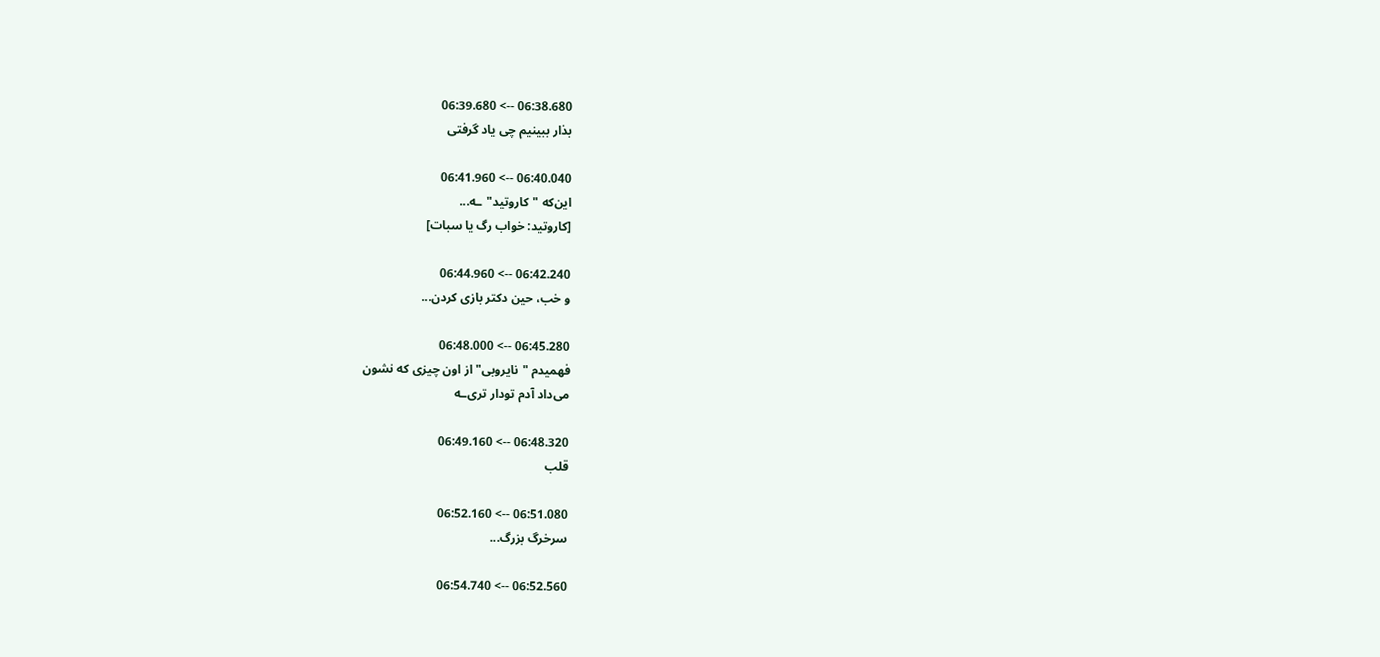06:38.680 --> 06:39.680
بذار ببینیم چی یاد گرفتی

06:40.040 --> 06:41.960
این‌که "کاروتید"ـه...
[کاروتید: خواب رگ یا سبات]

06:42.240 --> 06:44.960
و خب، حین دکتر بازی کردن...

06:45.280 --> 06:48.000
فهمیدم "نایروبی" از اون چیزی که نشون
می‌داد آدم تودار تری‌ـه

06:48.320 --> 06:49.160
قلب

06:51.080 --> 06:52.160
سرخرگ بزرگ...

06:52.560 --> 06:54.740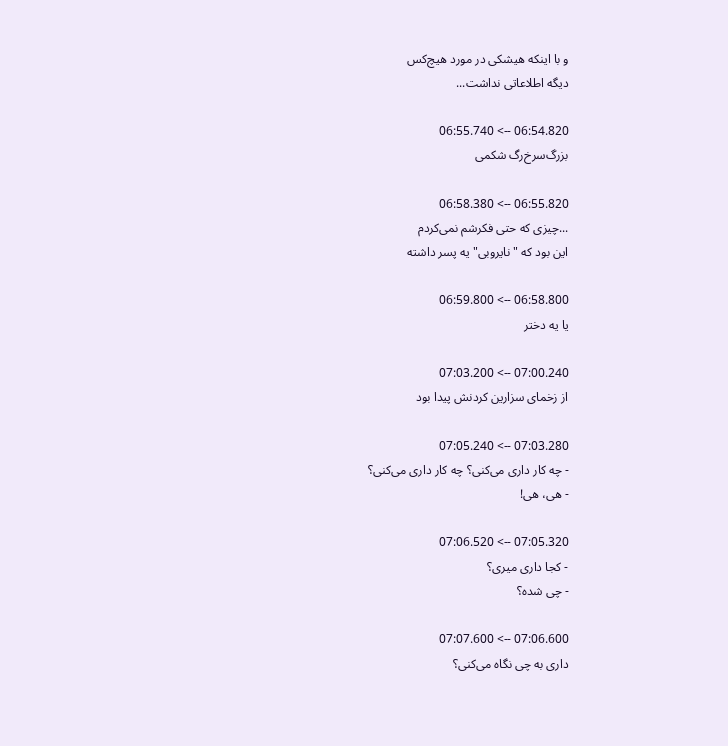و با اینکه هیشکی در مورد هیچ‌کس
دیگه اطلاعاتی نداشت...

06:54.820 --> 06:55.740
بزرگ‌سرخ‌رگ شکمی

06:55.820 --> 06:58.380
...چیزی که حتی فکرشم نمی‌کردم
این بود که "نایروبی" یه پسر داشته

06:58.800 --> 06:59.800
یا یه دختر

07:00.240 --> 07:03.200
از زخمای سزارین کردنش پیدا بود

07:03.280 --> 07:05.240
- چه کار داری می‌کنی؟ چه کار داری می‌کنی؟
- هی، هی!

07:05.320 --> 07:06.520
- کجا داری میری؟
- چی شده؟

07:06.600 --> 07:07.600
داری به چی نگاه می‌کنی؟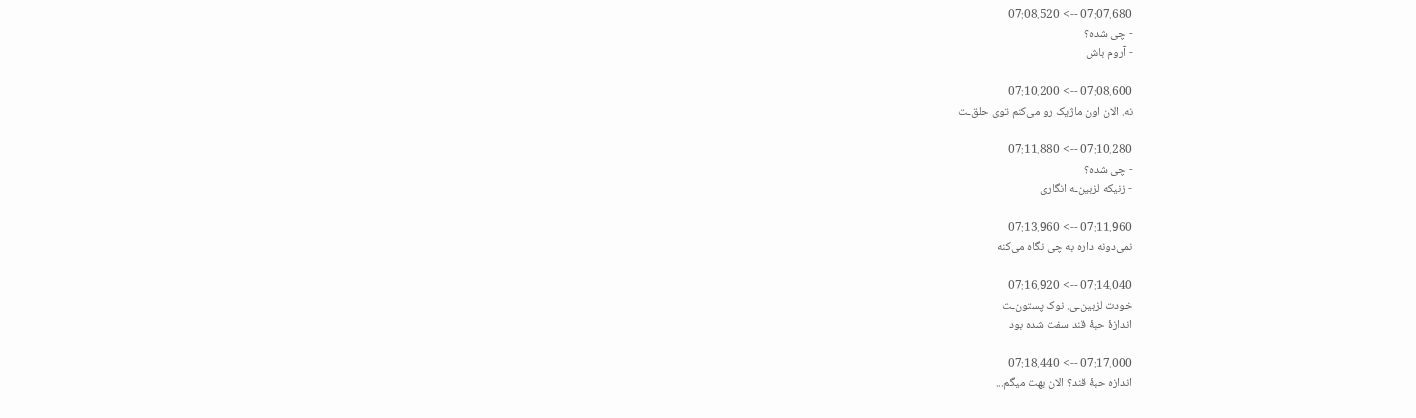07:07.680 --> 07:08.520
- چی شده؟
- آروم باش

07:08.600 --> 07:10.200
نه. الان اون ماژیک رو می‌کنم توی حلق‌ـت

07:10.280 --> 07:11.880
- چی شده؟
- زنیکه لزبین‌ـه انگاری

07:11.960 --> 07:13.960
نمی‌دونه داره به چی نگاه می‌کنه

07:14.040 --> 07:16.920
خودت لزبین‌ـی. نوک پستون‌ـت
اندازۀ حبۀ قند سفت شده بود

07:17.000 --> 07:18.440
اندازه حبۀ قند؟ الان بهت میگم...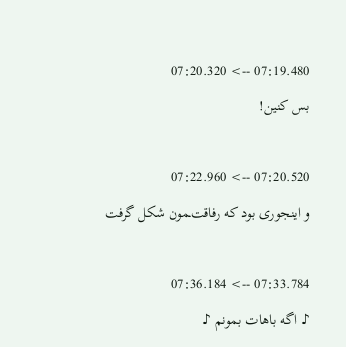07:19.480 --> 07:20.320
بس کنین!

07:20.520 --> 07:22.960
و اینجوری بود که رفاقت‌ـمون شکل گرفت

07:33.784 --> 07:36.184
♪ اگه باهات بمونم ♪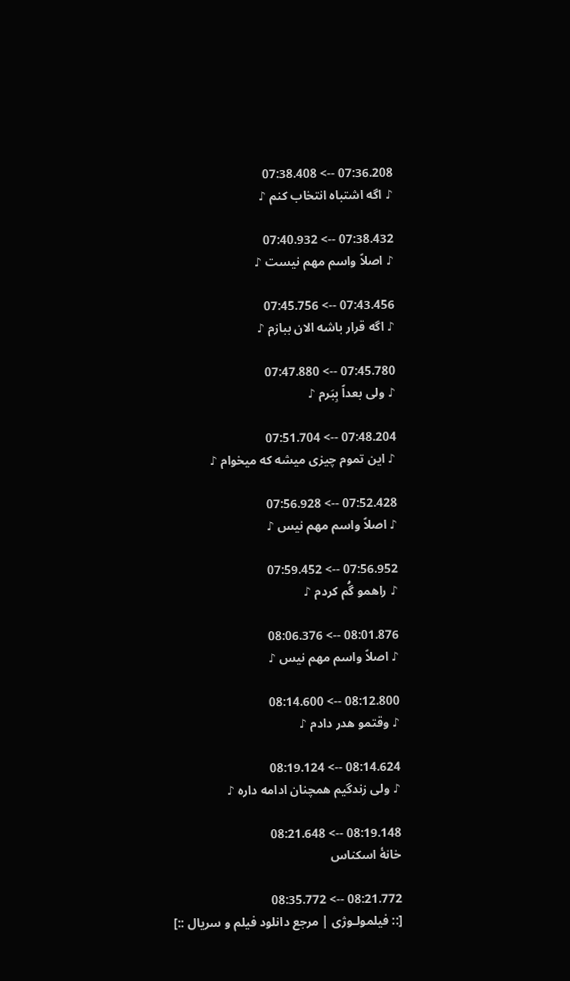07:36.208 --> 07:38.408
♪ اگه اشتباه انتخاب کنم ♪

07:38.432 --> 07:40.932
♪ اصلاً واسم مهم نیست ♪

07:43.456 --> 07:45.756
♪ اگه قرار باشه الان ببازم ♪

07:45.780 --> 07:47.880
♪ ولی بعداً بِبَرم ♪

07:48.204 --> 07:51.704
♪ این تموم چیزی میشه که میخوام ♪

07:52.428 --> 07:56.928
♪ اصلاً واسم مهم نیس ♪

07:56.952 --> 07:59.452
♪ راهمو گُم کردم ♪

08:01.876 --> 08:06.376
♪ اصلاً واسم مهم نیس ♪

08:12.800 --> 08:14.600
♪ وقتمو هدر دادم ♪

08:14.624 --> 08:19.124
♪ ولی زندگیم همچنان ادامه داره ♪

08:19.148 --> 08:21.648
خانۀ اسکناس

08:21.772 --> 08:35.772
[:: فیلمولـوژی | مرجع دانلود فیلم و سریال ::]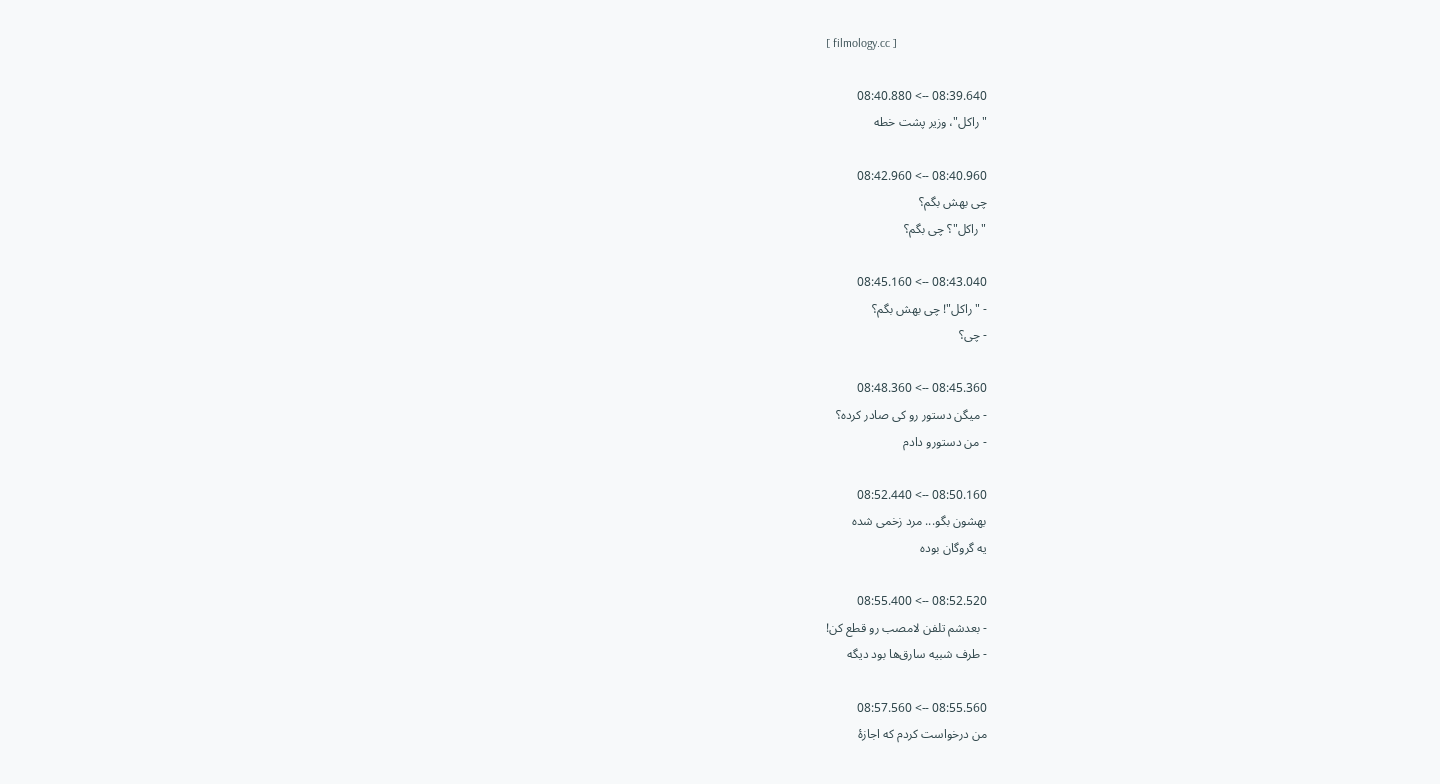[ filmology.cc ]

08:39.640 --> 08:40.880
"راکل"، وزیر پشت خطه

08:40.960 --> 08:42.960
چی بهش بگم؟
"راکل"؟ چی بگم؟

08:43.040 --> 08:45.160
- "راکل"! چی بهش بگم؟
- چی؟

08:45.360 --> 08:48.360
- میگن دستور رو کی صادر کرده؟
- من دستورو دادم

08:50.160 --> 08:52.440
بهشون بگو... مرد زخمی شده
یه گروگان بوده

08:52.520 --> 08:55.400
- بعدشم تلفن لامصب رو قطع کن!
- طرف شبیه سارق‌ها بود دیگه

08:55.560 --> 08:57.560
من درخواست کردم که اجازۀ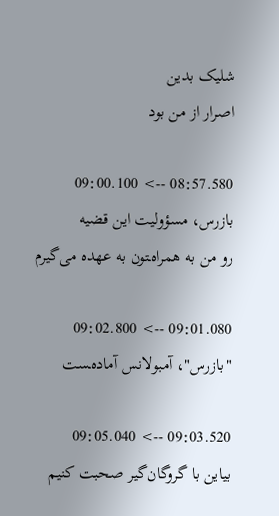شلیک بدین
اصرار از من بود

08:57.580 --> 09:00.100
بازرس، مسؤولیت این قضیه
رو من به همراه‌ـتون به عهده می‌گیرم

09:01.080 --> 09:02.800
"بازرس"، آمبولانس آماده‌ـست

09:03.520 --> 09:05.040
بیاین با گروگان‌گیر صحبت کنیم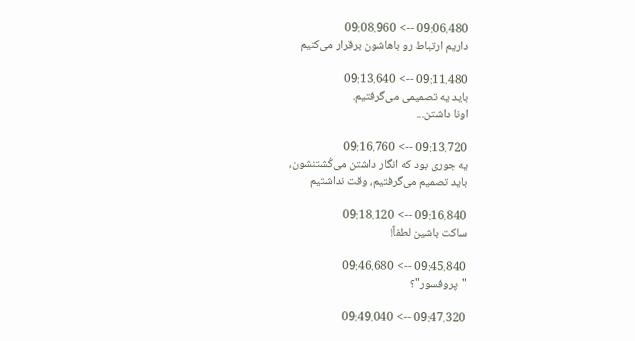09:06.480 --> 09:08.960
داریم ارتباط رو باهاشون برقرار می‌کنیم

09:11.480 --> 09:13.640
باید یه تصمیمی می‌گرفتیم.
اونا داشتن...

09:13.720 --> 09:16.760
یه جوری بود که انگار داشتن می‌کُشتنشون،
باید تصمیم می‌گرفتیم، وقت نداشتیم

09:16.840 --> 09:18.120
ساکت باشین لطفاً!

09:45.840 --> 09:46.680
"پروفسور"؟

09:47.320 --> 09:49.040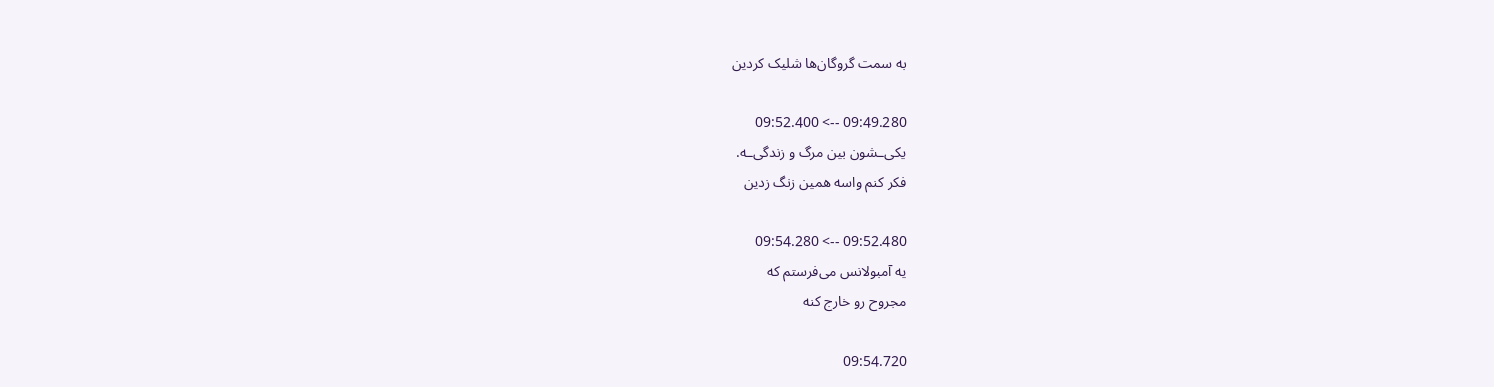به سمت گروگان‌ها شلیک کردین

09:49.280 --> 09:52.400
یکی‌ـشون بین مرگ و زندگی‌ـه.
فکر کنم واسه همین زنگ زدین

09:52.480 --> 09:54.280
یه آمبولانس می‌فرستم که
مجروح رو خارج کنه

09:54.720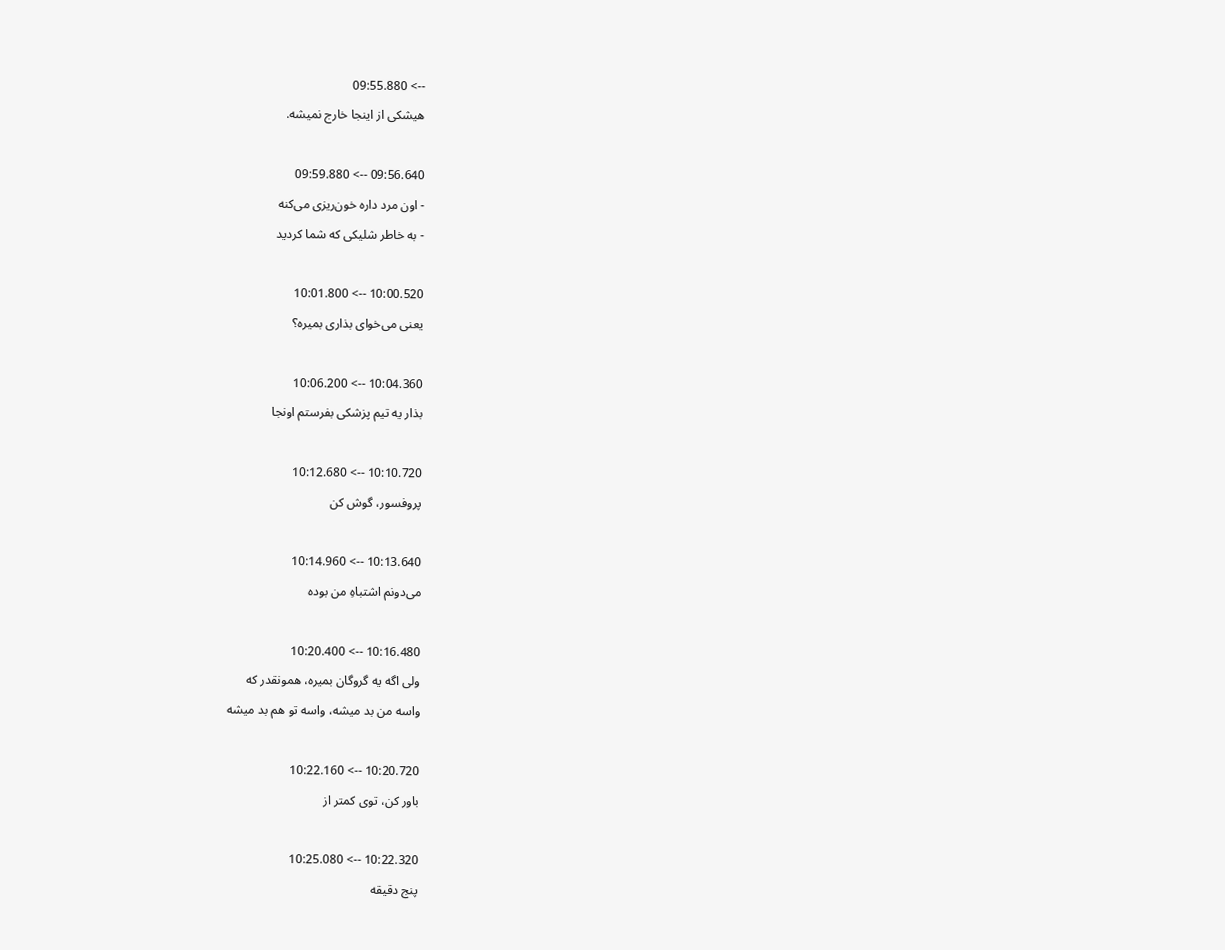--> 09:55.880
هیشکی از اینجا خارج نمیشه.

09:56.640 --> 09:59.880
- اون مرد داره خون‌ریزی می‌کنه
- به خاطر شلیکی که شما کردید

10:00.520 --> 10:01.800
یعنی می‌خوای بذاری بمیره؟

10:04.360 --> 10:06.200
بذار یه تیم پزشکی بفرستم اونجا

10:10.720 --> 10:12.680
پروفسور، گوش کن

10:13.640 --> 10:14.960
می‌دونم اشتباهِ من بوده

10:16.480 --> 10:20.400
ولی اگه یه گروگان بمیره، همونقدر که
واسه من بد میشه، واسه تو هم بد میشه

10:20.720 --> 10:22.160
باور کن، توی کمتر از

10:22.320 --> 10:25.080
پنج دقیقه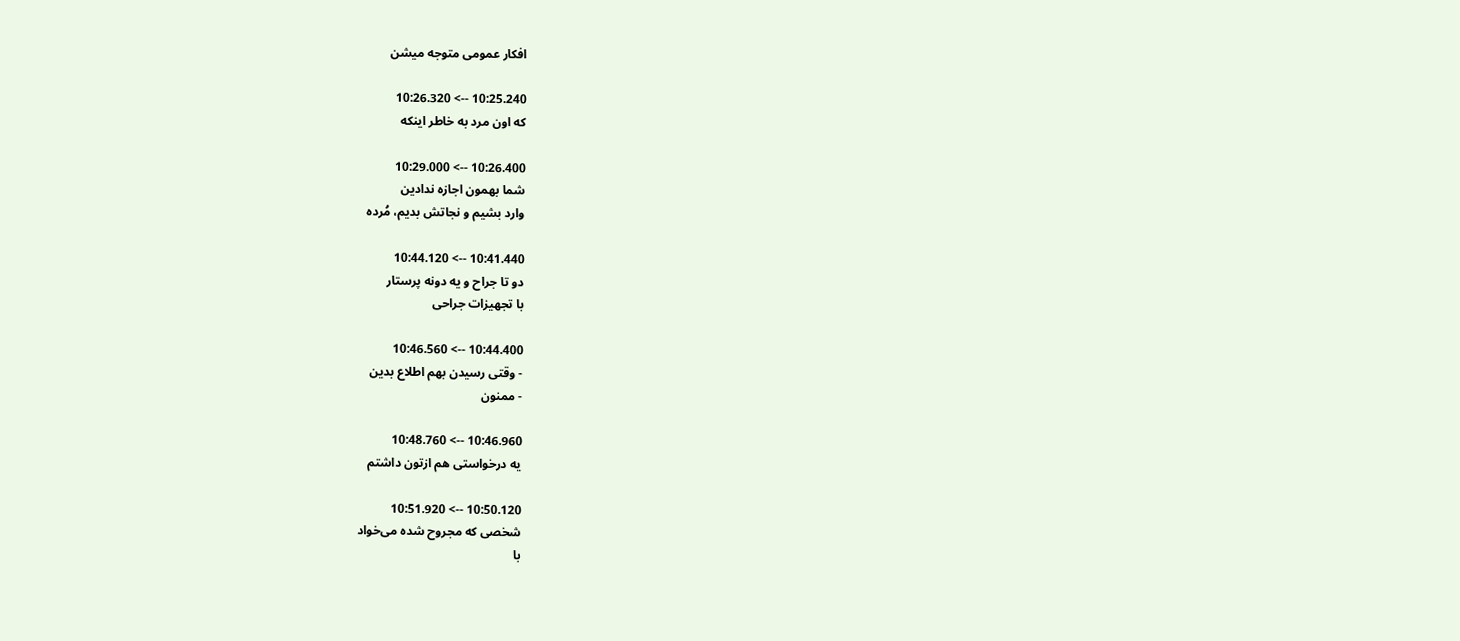افکار عمومی متوجه میشن

10:25.240 --> 10:26.320
که اون مرد به خاطر اینکه

10:26.400 --> 10:29.000
شما بهمون اجازه ندادین
وارد بشیم و نجاتش بدیم، مُرده

10:41.440 --> 10:44.120
دو تا جراح و یه دونه پرستار
با تجهیزات جراحی

10:44.400 --> 10:46.560
- وقتی رسیدن بهم اطلاع بدین
- ممنون

10:46.960 --> 10:48.760
یه درخواستی هم ازتون داشتم

10:50.120 --> 10:51.920
شخصی که مجروح شده می‌خواد
با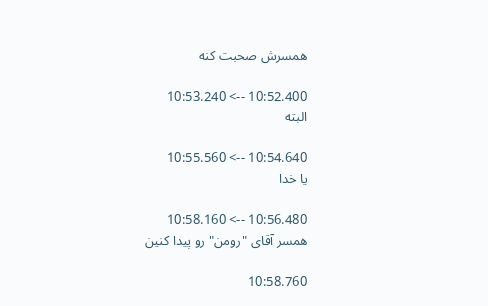همسرش صحبت کنه

10:52.400 --> 10:53.240
البته

10:54.640 --> 10:55.560
یا خدا

10:56.480 --> 10:58.160
همسر آقای "رومن" رو پیدا کنین

10:58.760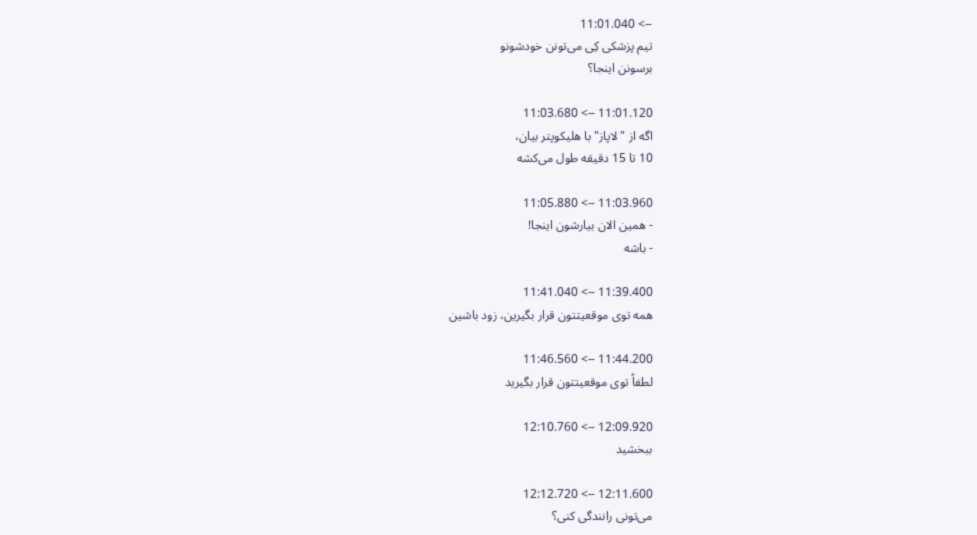--> 11:01.040
تیم پزشکی کِی می‌تونن خودشونو
برسونن اینجا؟

11:01.120 --> 11:03.680
اگه از "لاپاز" با هلیکوپتر بیان،
10 تا 15 دقیقه طول می‌کشه

11:03.960 --> 11:05.880
- همین الان بیارشون اینجا!
- باشه

11:39.400 --> 11:41.040
همه توی موقعیتتون قرار بگیرین، زود باشین

11:44.200 --> 11:46.560
لطفاً توی موقعیتتون قرار بگیرید

12:09.920 --> 12:10.760
ببخشید

12:11.600 --> 12:12.720
می‌تونی رانندگی کنی؟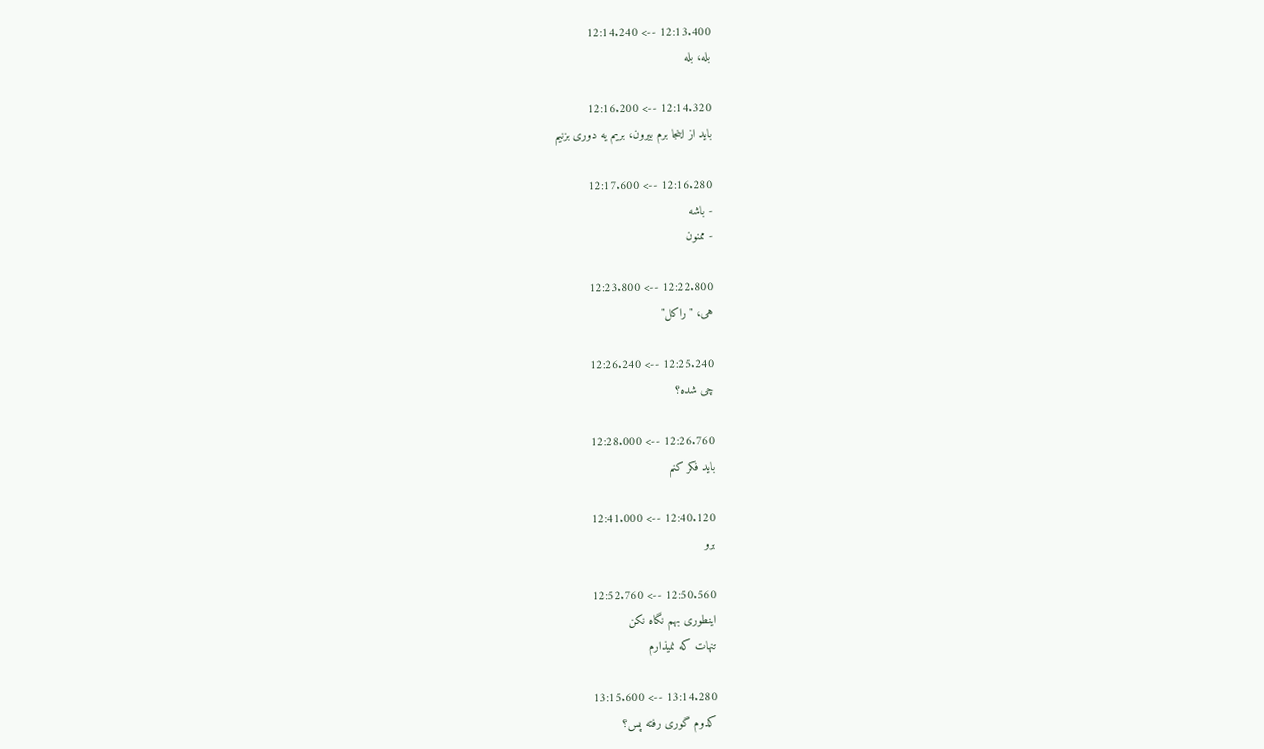12:13.400 --> 12:14.240
بله، بله

12:14.320 --> 12:16.200
باید از اینجا برم بیرون، بریم یه دوری بزنیم

12:16.280 --> 12:17.600
- باشه
- ممنون

12:22.800 --> 12:23.800
هی، "راکل"

12:25.240 --> 12:26.240
چی شده؟

12:26.760 --> 12:28.000
باید فکر کنم

12:40.120 --> 12:41.000
برو

12:50.560 --> 12:52.760
اینطوری بهم نگاه نکن
تنهات که نمیذارم

13:14.280 --> 13:15.600
کدوم گوری رفته پس؟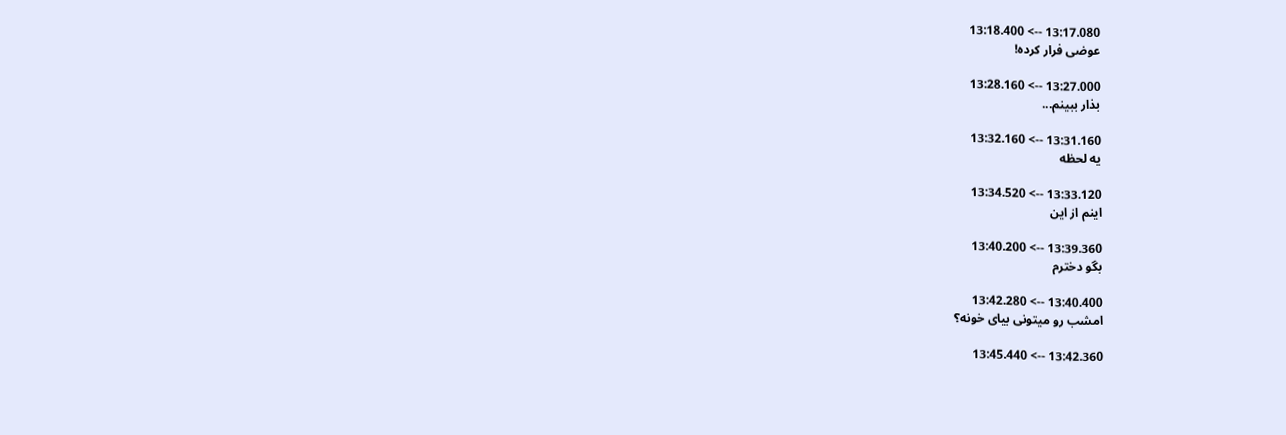13:17.080 --> 13:18.400
عوضی فرار کرده!

13:27.000 --> 13:28.160
بذار ببینم...

13:31.160 --> 13:32.160
یه لحظه

13:33.120 --> 13:34.520
اینم از این

13:39.360 --> 13:40.200
بگو دخترم

13:40.400 --> 13:42.280
امشب رو میتونی بیای خونه؟

13:42.360 --> 13:45.440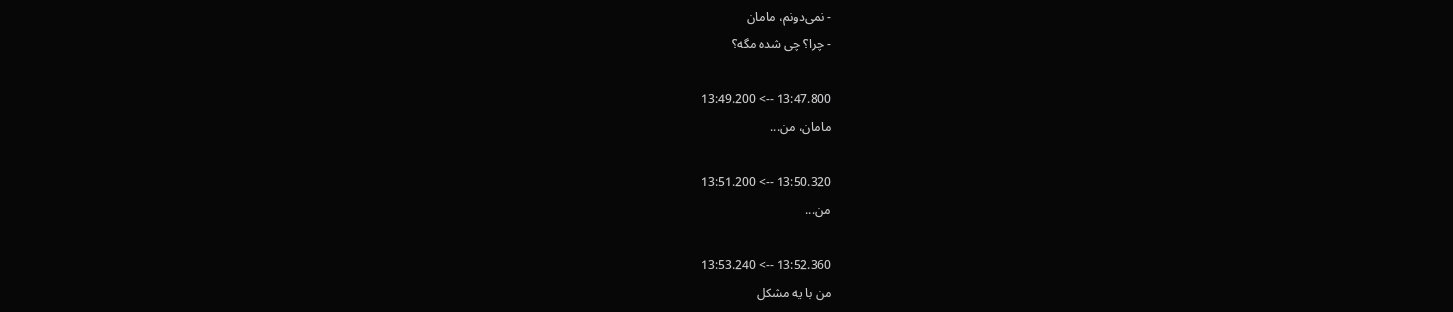- نمی‌دونم، مامان
- چرا؟ چی شده مگه؟

13:47.800 --> 13:49.200
مامان، من...

13:50.320 --> 13:51.200
من...

13:52.360 --> 13:53.240
من با یه مشکل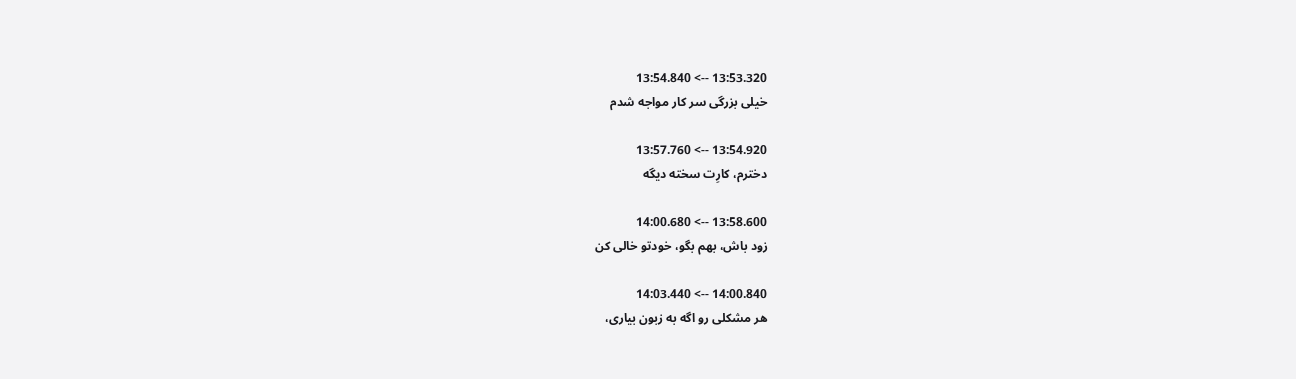13:53.320 --> 13:54.840
خیلی بزرگی سر کار مواجه شدم

13:54.920 --> 13:57.760
دخترم، کارِت سخته دیگه

13:58.600 --> 14:00.680
زود باش، بهم بگو، خودتو خالی کن

14:00.840 --> 14:03.440
هر مشکلی رو اگه به زبون بیاری،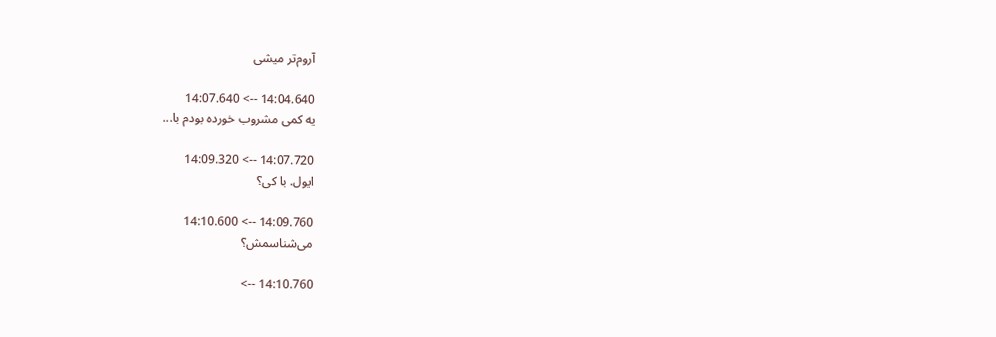آروم‌تر میشی

14:04.640 --> 14:07.640
یه کمی مشروب خورده بودم با...

14:07.720 --> 14:09.320
ایول. با کی؟

14:09.760 --> 14:10.600
می‌شناسمش؟

14:10.760 -->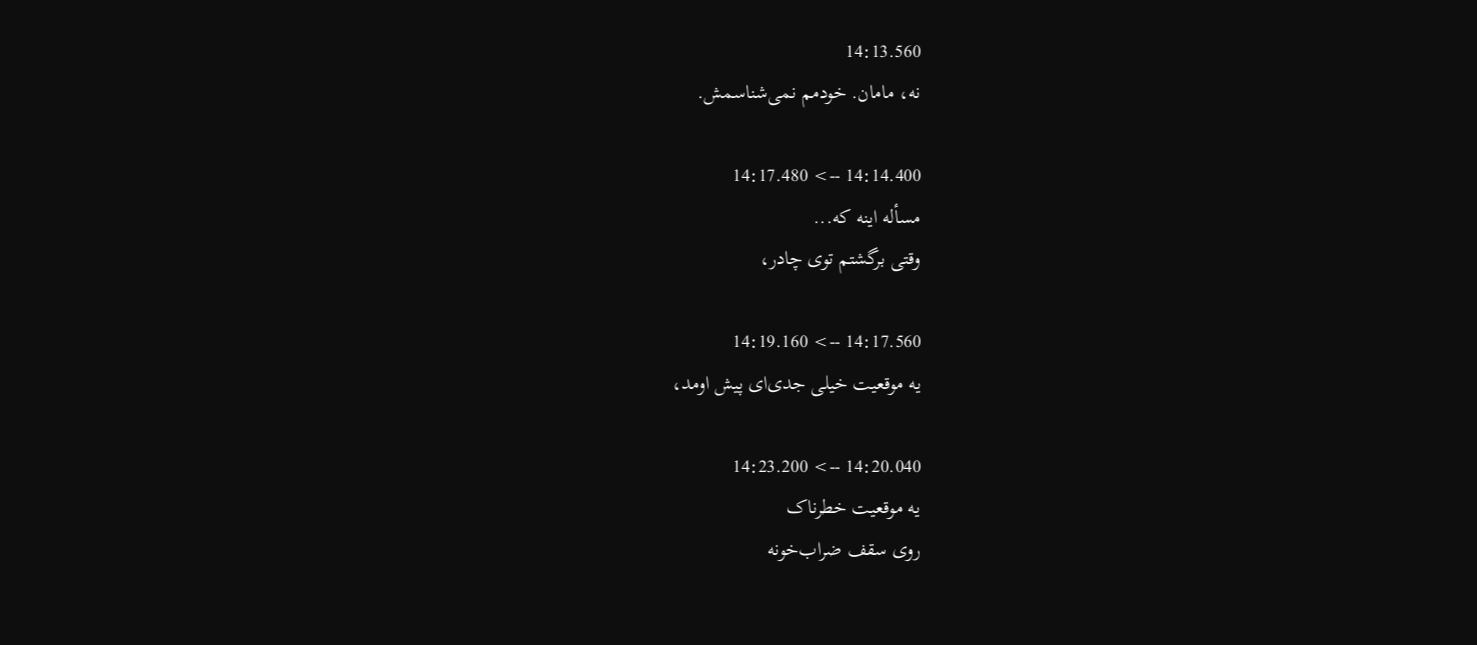14:13.560
نه، مامان. خودمم نمی‌شناسمش.

14:14.400 --> 14:17.480
مسأله اینه که...
وقتی برگشتم توی چادر،

14:17.560 --> 14:19.160
یه موقعیت خیلی جدی‌ای پیش اومد،

14:20.040 --> 14:23.200
یه موقعیت خطرناک
روی سقف ضراب‌خونه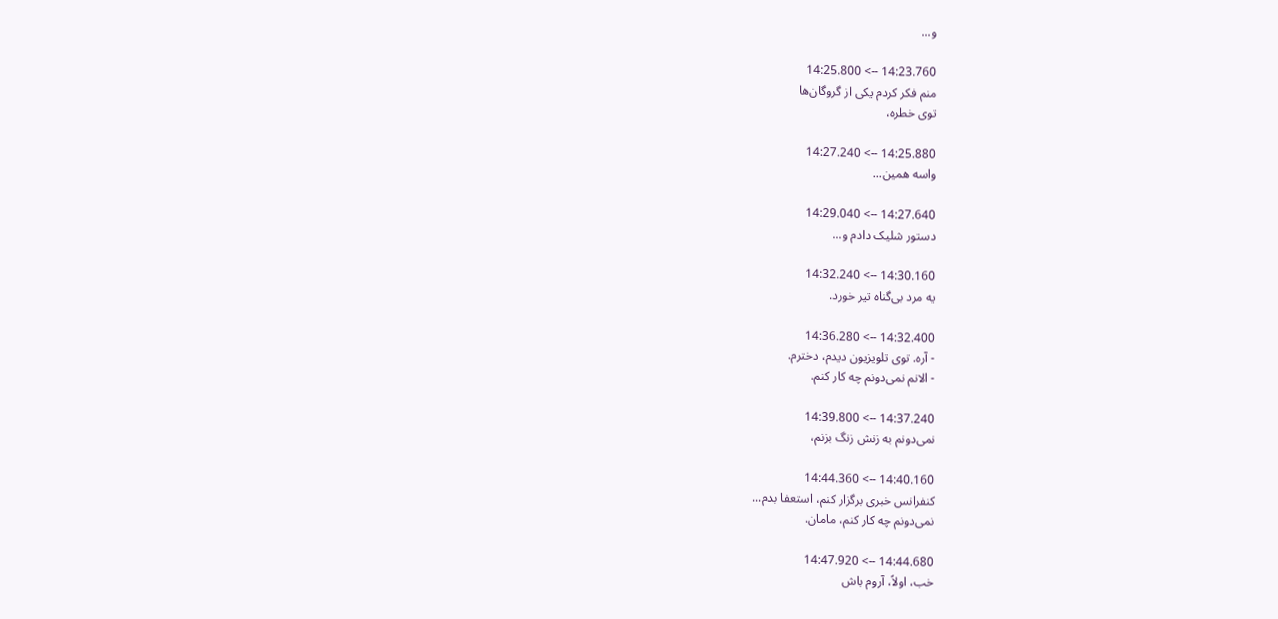و...

14:23.760 --> 14:25.800
منم فکر کردم یکی از گروگان‌ها
توی خطره،

14:25.880 --> 14:27.240
واسه همین...

14:27.640 --> 14:29.040
دستور شلیک دادم و...

14:30.160 --> 14:32.240
یه مرد بی‌گناه تیر خورد.

14:32.400 --> 14:36.280
- آره. توی تلویزیون دیدم، دخترم.
- الانم نمی‌دونم چه کار کنم.

14:37.240 --> 14:39.800
نمی‌دونم به زنش زنگ بزنم،

14:40.160 --> 14:44.360
کنفرانس خبری برگزار کنم، استعفا بدم...
نمی‌دونم چه کار کنم، مامان.

14:44.680 --> 14:47.920
خب، اولاً، آروم باش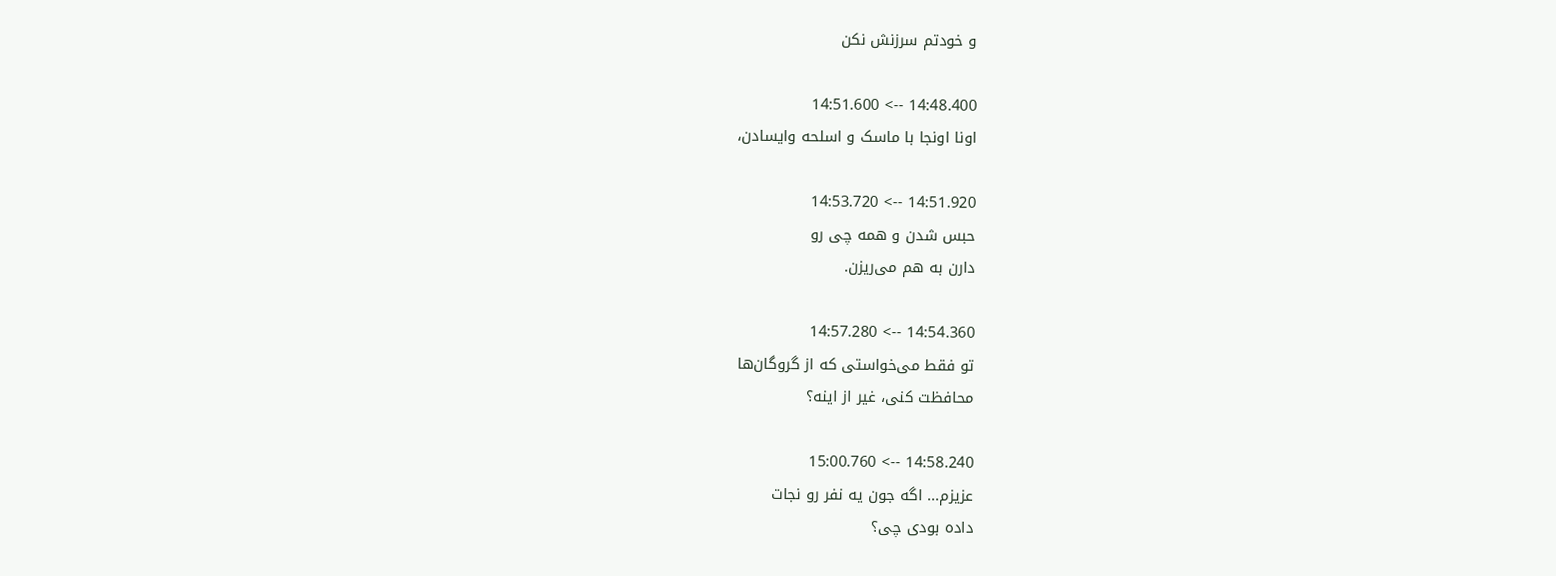و خودتم سرزنش نکن

14:48.400 --> 14:51.600
اونا اونجا با ماسک و اسلحه وایسادن،

14:51.920 --> 14:53.720
حبس شدن و همه چی رو
دارن به هم می‌ریزن.

14:54.360 --> 14:57.280
تو فقط می‌خواستی که از گروگان‌ها
محافظت کنی، غیر از اینه؟

14:58.240 --> 15:00.760
عزیزم... اگه جون یه نفر رو نجات
داده بودی چی؟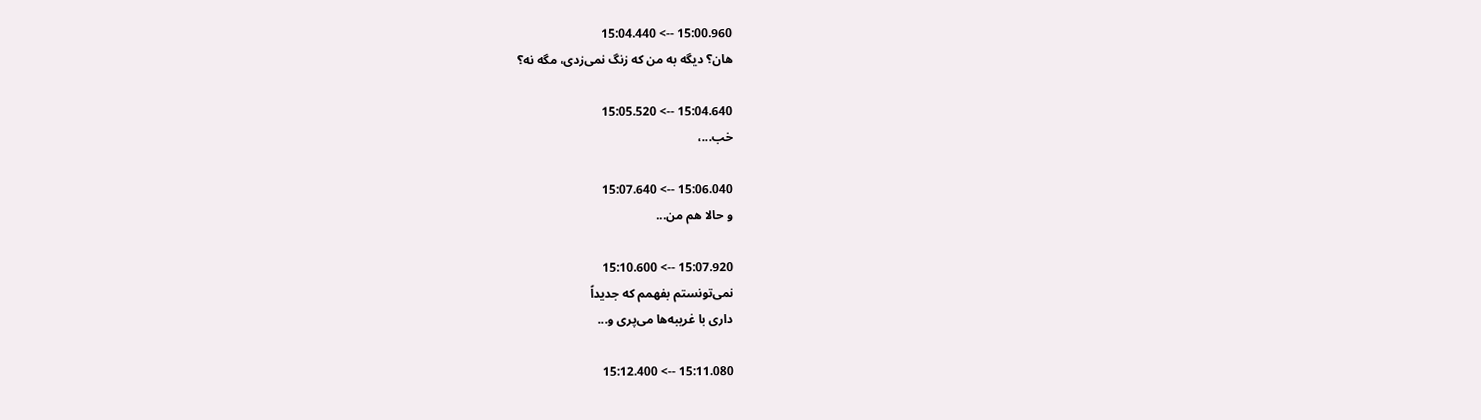15:00.960 --> 15:04.440
هان؟ دیگه به من که زنگ نمی‌زدی، مگه نه؟

15:04.640 --> 15:05.520
خب...،

15:06.040 --> 15:07.640
و حالا هم من...

15:07.920 --> 15:10.600
نمی‌تونستم بفهمم که جدیداً
داری با غریبه‌ها می‌پری و...

15:11.080 --> 15:12.400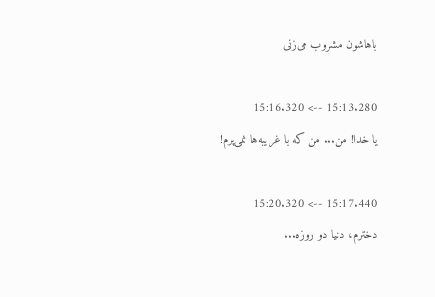باهاشون مشروب می‌زنی

15:13.280 --> 15:16.320
یا خدا! من... من که با غریبه‌ها نمی‌پرم!

15:17.440 --> 15:20.320
دخترم، دنیا دو روزه...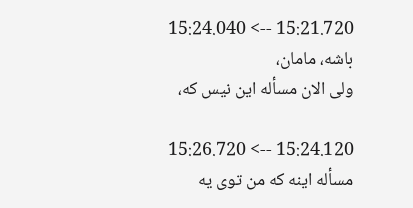15:21.720 --> 15:24.040
باشه، مامان،
ولی الان مسأله این نیس که،

15:24.120 --> 15:26.720
مسأله اینه که من توی یه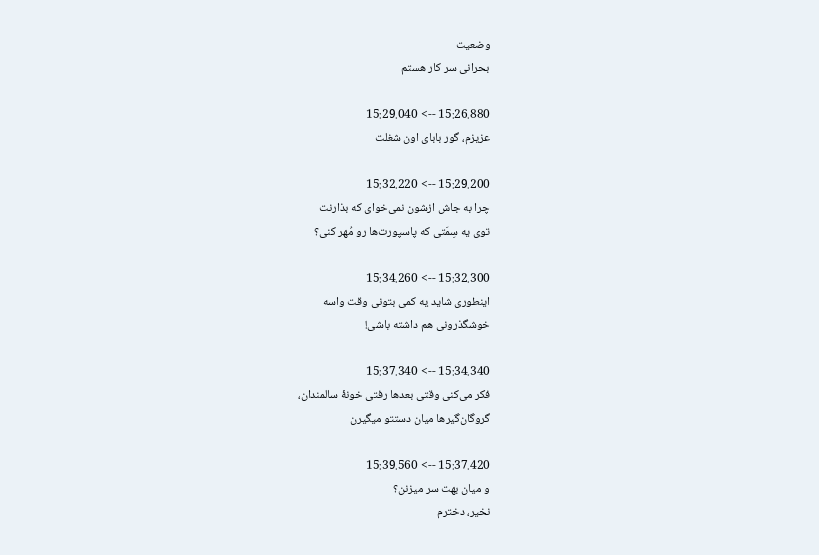وضعیت
بحرانی سر کار هستم

15:26.880 --> 15:29.040
عزیزم، گور بابای اون شغلت

15:29.200 --> 15:32.220
چرا به جاش ازشون نمی‌خوای که بذارنت
توی یه سِمَتی که پاسپورت‌ها رو مُهر کنی؟

15:32.300 --> 15:34.260
اینطوری شاید یه کمی بتونی وقت واسه
خوشگذرونی هم داشته باشی!

15:34.340 --> 15:37.340
فکر می‌کنی وقتی بعدها رفتی خونۀ سالمندان،
گروگان‌گیرها میان دستتو میگیرن

15:37.420 --> 15:39.560
و میان بهت سر میزنن؟
نخیر، دخترم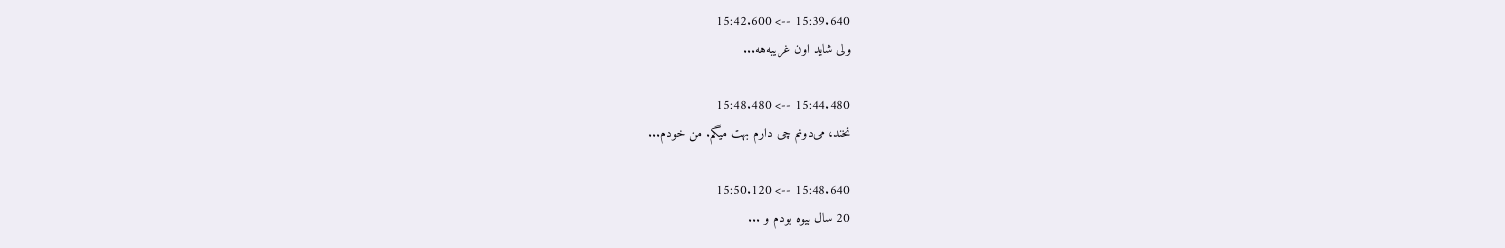15:39.640 --> 15:42.600
ولی شاید اون غریبه‌هه...

15:44.480 --> 15:48.480
نخند، می‌دونم چی دارم بهت میگم. من خودم...

15:48.640 --> 15:50.120
20 سال بیوه بودم و ...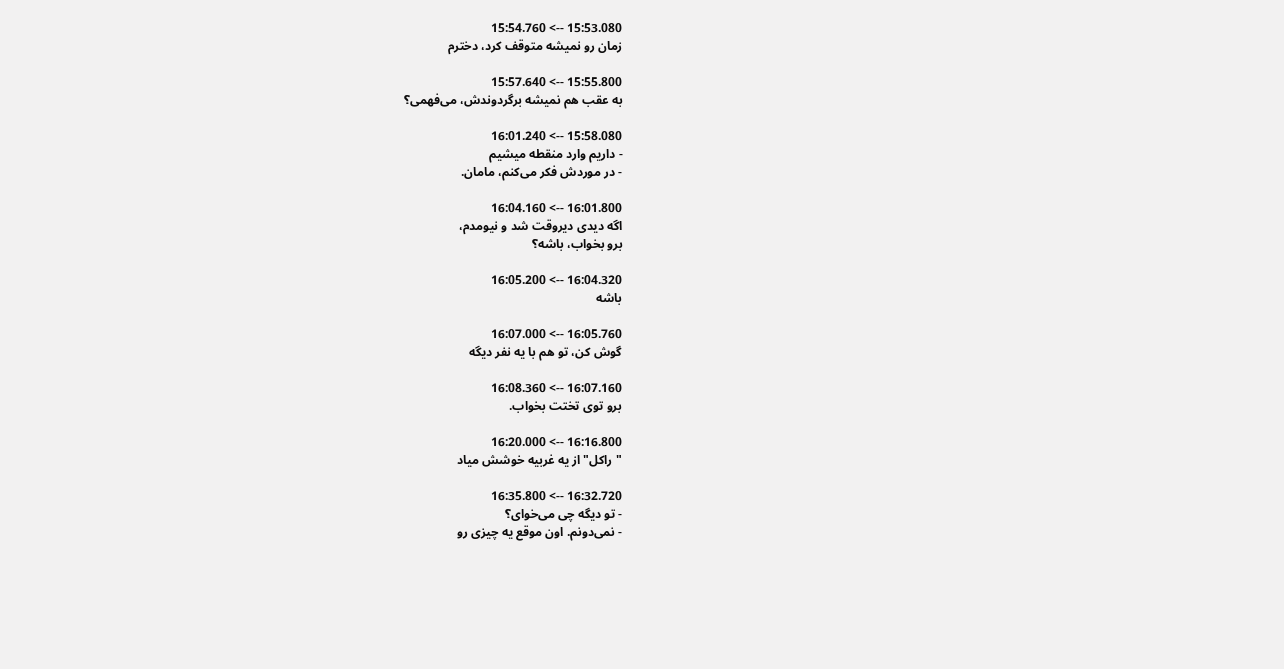15:53.080 --> 15:54.760
زمان رو نمیشه متوقف کرد، دخترم

15:55.800 --> 15:57.640
به عقب هم نمیشه برگردوندش، می‌فهمی؟

15:58.080 --> 16:01.240
- داریم وارد منقطه میشیم
- در موردش فکر می‌کنم، مامان.

16:01.800 --> 16:04.160
اگه دیدی دیروقت شد و نیومدم،
برو بخواب، باشه؟

16:04.320 --> 16:05.200
باشه

16:05.760 --> 16:07.000
گوش کن، تو هم با یه نفر دیگه

16:07.160 --> 16:08.360
برو توی تختت بخواب.

16:16.800 --> 16:20.000
"راکل" از یه غربیه خوشش میاد

16:32.720 --> 16:35.800
- تو دیگه چی می‌خوای؟
- نمی‌دونم. اون موقع یه چیزی رو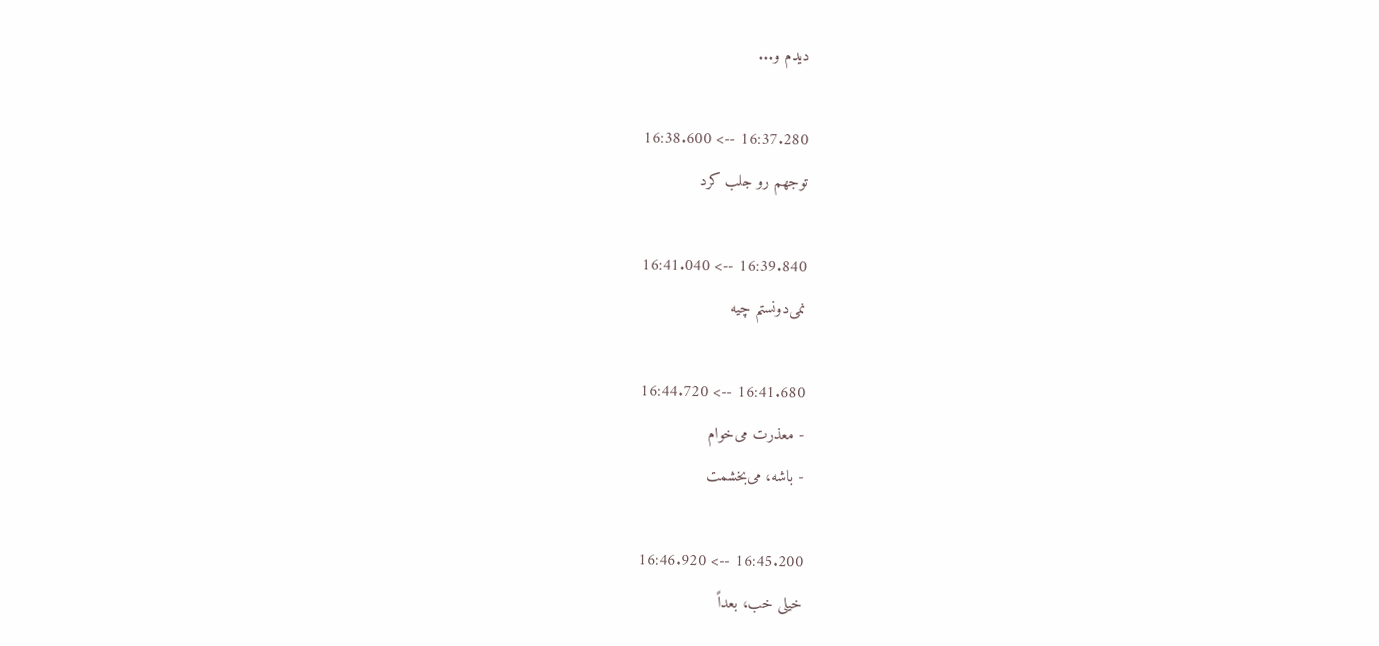دیدم و...

16:37.280 --> 16:38.600
توجهم رو جلب کرد

16:39.840 --> 16:41.040
نمی‌دونستم چیه

16:41.680 --> 16:44.720
- معذرت می‌خوام
- باشه، می‌بخشمت

16:45.200 --> 16:46.920
خیلی خب، بعداً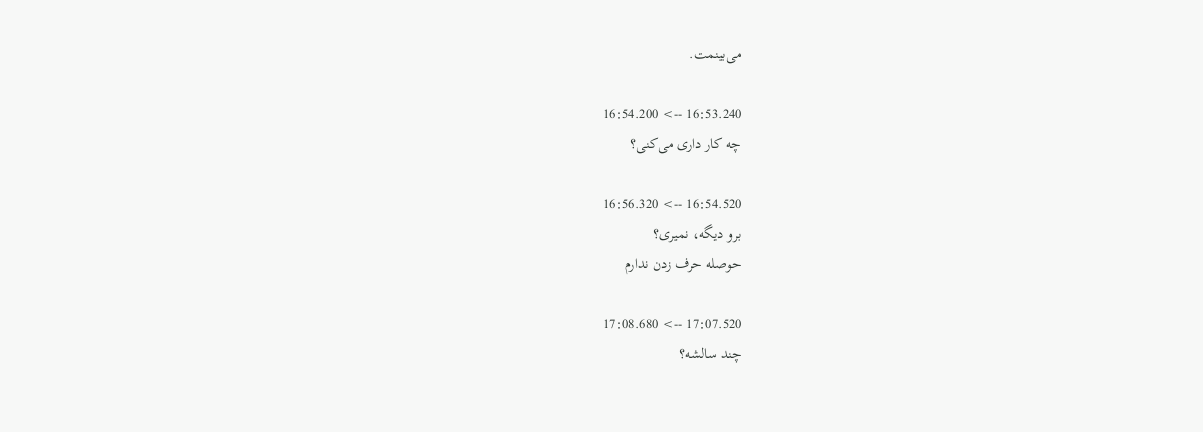می‌بینمت.

16:53.240 --> 16:54.200
چه کار داری می‌کنی؟

16:54.520 --> 16:56.320
برو دیگه، نمیری؟
حوصله حرف زدن ندارم

17:07.520 --> 17:08.680
چند سالشه؟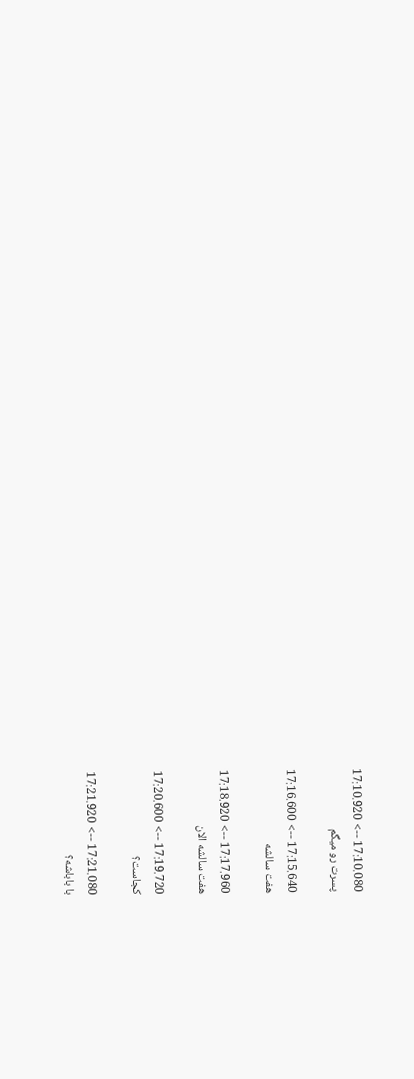17:10.080 --> 17:10.920
پسرت رو میگم

17:15.640 --> 17:16.600
هفت سالشه

17:17.960 --> 17:18.920
هفت سالشه الان

17:19.720 --> 17:20.600
کجاست؟

17:21.080 --> 17:21.920
با باباشه؟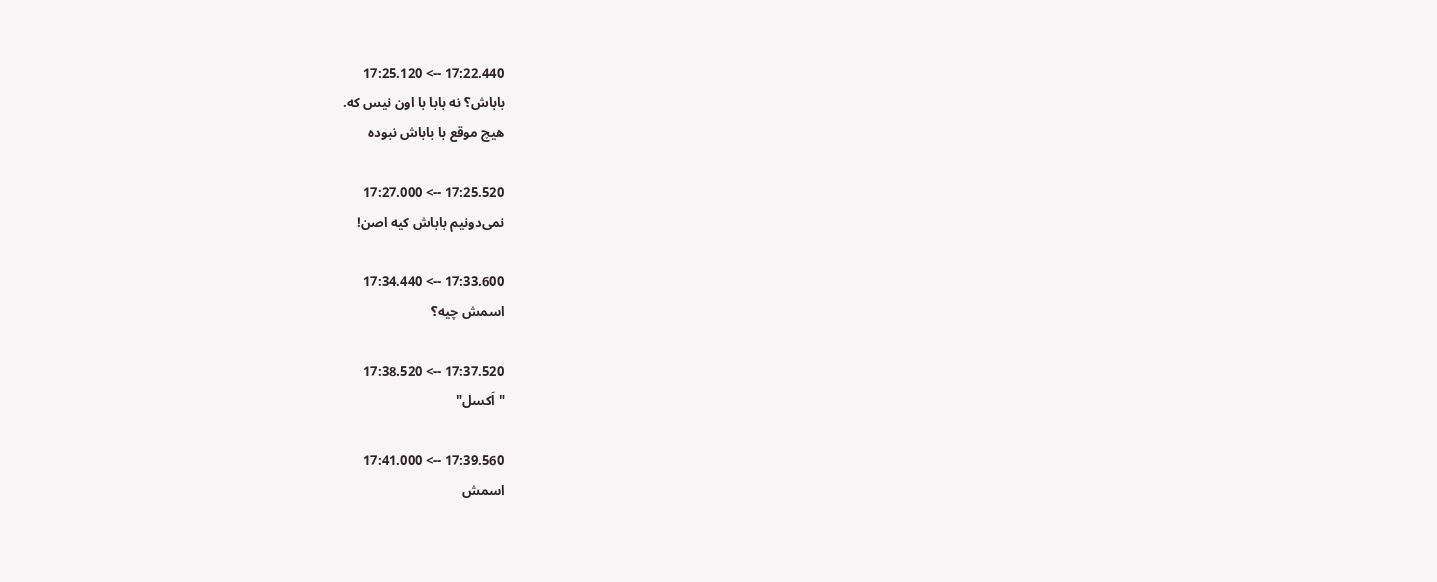17:22.440 --> 17:25.120
باباش؟ نه بابا با اون نیس که.
هیچ موقع با باباش نبوده

17:25.520 --> 17:27.000
نمی‌دونیم باباش کیه اصن!

17:33.600 --> 17:34.440
اسمش چیه؟

17:37.520 --> 17:38.520
"اَکسل"

17:39.560 --> 17:41.000
اسمش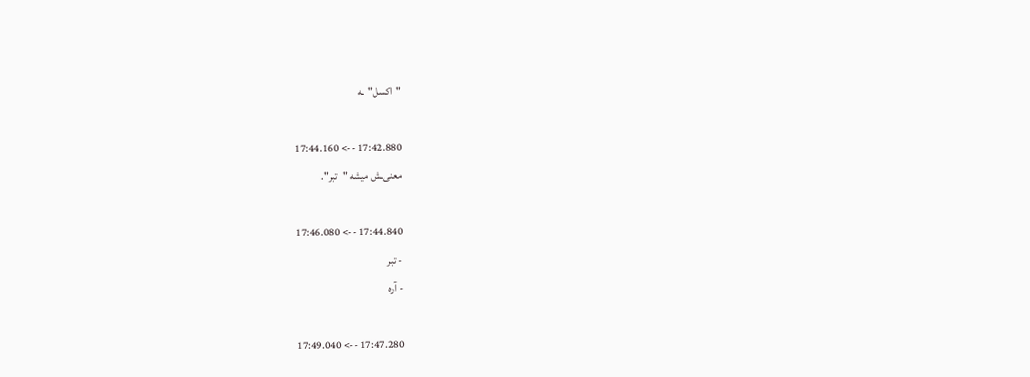"اکسل"ـه

17:42.880 --> 17:44.160
معنی‌ـش میشه "تبر".

17:44.840 --> 17:46.080
- تبر
- آره

17:47.280 --> 17:49.040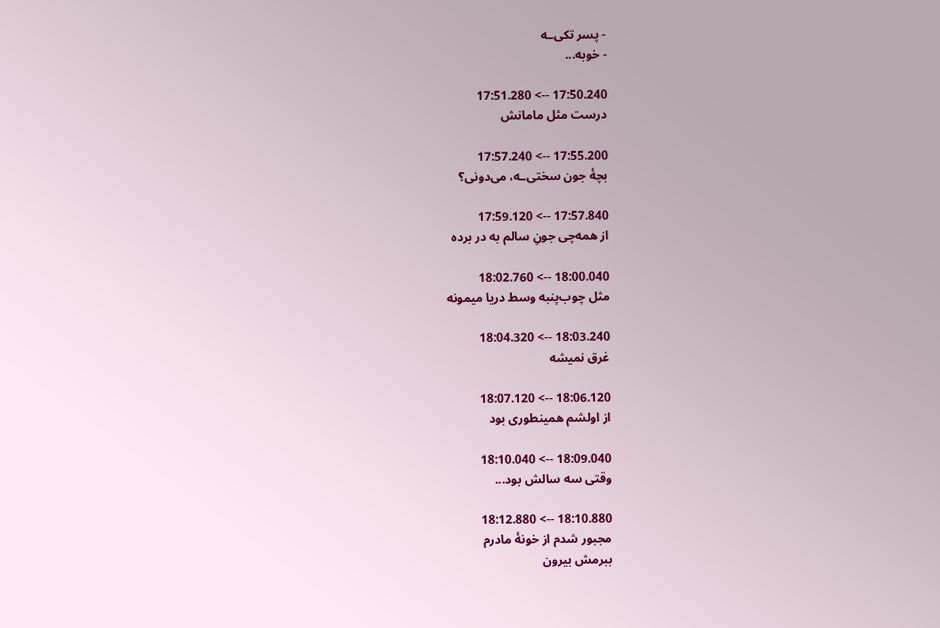- پسر تکی‌ـه
- خوبه...

17:50.240 --> 17:51.280
درست مثل مامانش

17:55.200 --> 17:57.240
بچۀ جون سختی‌ـه، می‌دونی؟

17:57.840 --> 17:59.120
از همه‌چی جونِ سالم به در برده

18:00.040 --> 18:02.760
مثل چوب‌پنبه وسط دریا میمونه

18:03.240 --> 18:04.320
غرق نمیشه

18:06.120 --> 18:07.120
از اولشم همینطوری بود

18:09.040 --> 18:10.040
وقتی سه سالش بود...

18:10.880 --> 18:12.880
مجبور شدم از خونۀ مادرم
ببرمش بیرون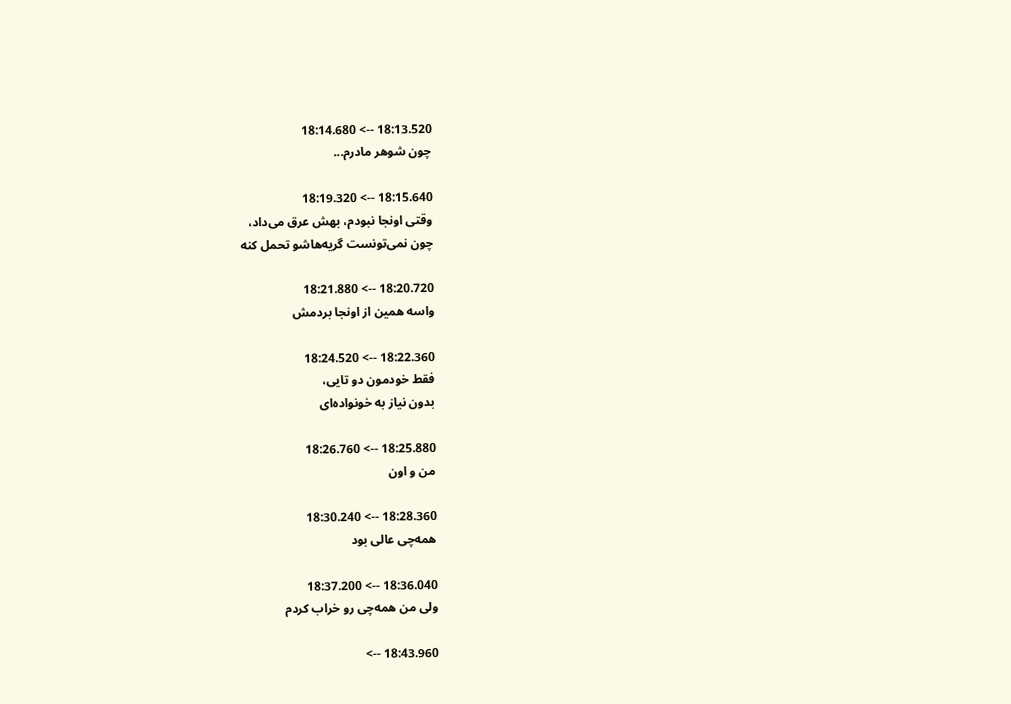18:13.520 --> 18:14.680
چون شوهر مادرم...

18:15.640 --> 18:19.320
وقتی اونجا نبودم، بهش عرق می‌داد،
چون نمی‌تونست گریه‌هاشو تحمل کنه

18:20.720 --> 18:21.880
واسه همین از اونجا بردمش

18:22.360 --> 18:24.520
فقط خودمون دو تایی،
بدون نیاز به خونواده‌ای

18:25.880 --> 18:26.760
من و اون

18:28.360 --> 18:30.240
همه‌چی عالی بود

18:36.040 --> 18:37.200
ولی من همه‌چی رو خراب کردم

18:43.960 -->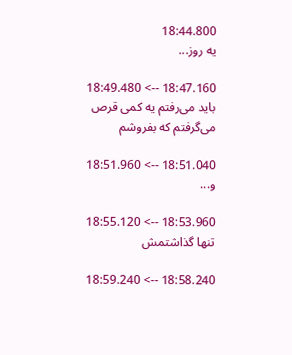18:44.800
یه روز...

18:47.160 --> 18:49.480
باید می‌رفتم یه کمی قرص
می‌گرفتم که بفروشم

18:51.040 --> 18:51.960
و...

18:53.960 --> 18:55.120
تنها گذاشتمش

18:58.240 --> 18:59.240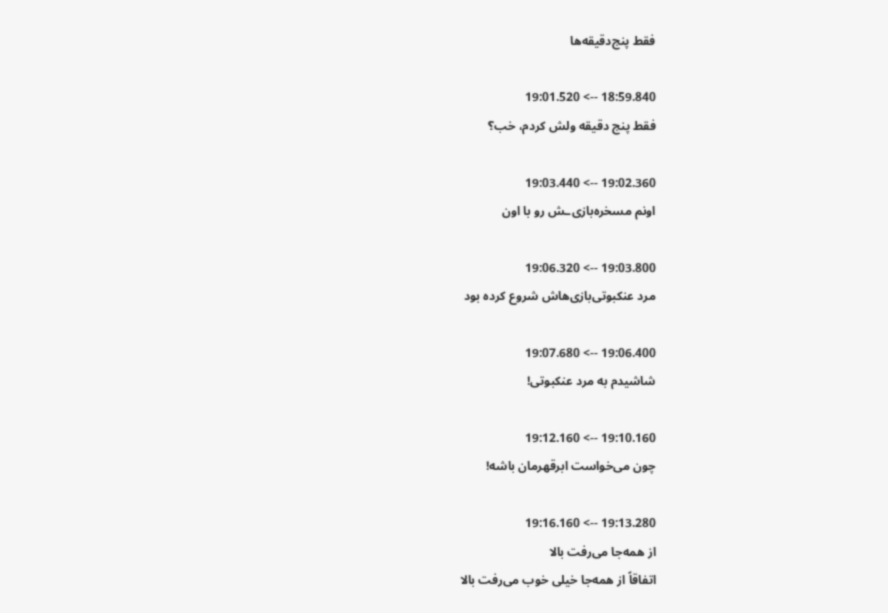فقط پنج‌دقیقه‌ها

18:59.840 --> 19:01.520
فقط پنج دقیقه ولش کردم، خب؟

19:02.360 --> 19:03.440
اونم مسخره‌بازی‌ـش رو با اون

19:03.800 --> 19:06.320
مرد عنکبوتی‌بازی‌هاش شروع کرده بود

19:06.400 --> 19:07.680
شاشیدم به مرد عنکبوتی!

19:10.160 --> 19:12.160
چون می‌خواست ابرقهرمان باشه!

19:13.280 --> 19:16.160
از همه‌جا می‌رفت بالا
اتفاقاً از همه‌جا خیلی خوب می‌رفت بالا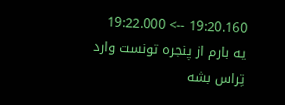19:20.160 --> 19:22.000
یه بارم از پنجره تونست وارد
تِراس بشه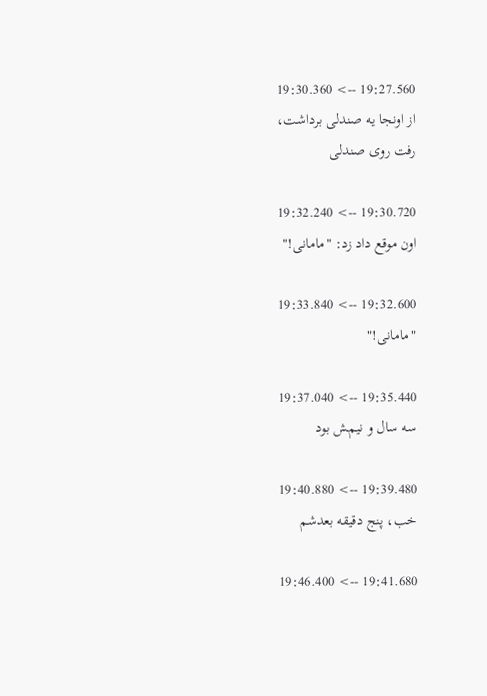19:27.560 --> 19:30.360
از اونجا یه صندلی برداشت،
رفت روی صندلی

19:30.720 --> 19:32.240
اون موقع داد زد: "مامانی!"

19:32.600 --> 19:33.840
"مامانی!"

19:35.440 --> 19:37.040
سه سال و نیم‌ـش بود

19:39.480 --> 19:40.880
خب، پنج دقیقه بعدشم

19:41.680 --> 19:46.400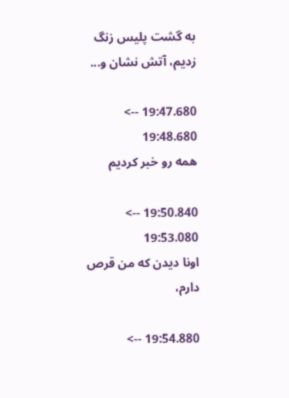به گشت پلیس زنگ زدیم، آتش نشان و...

19:47.680 --> 19:48.680
همه رو خبر کردیم

19:50.840 --> 19:53.080
اونا دیدن که من قرص دارم،

19:54.880 -->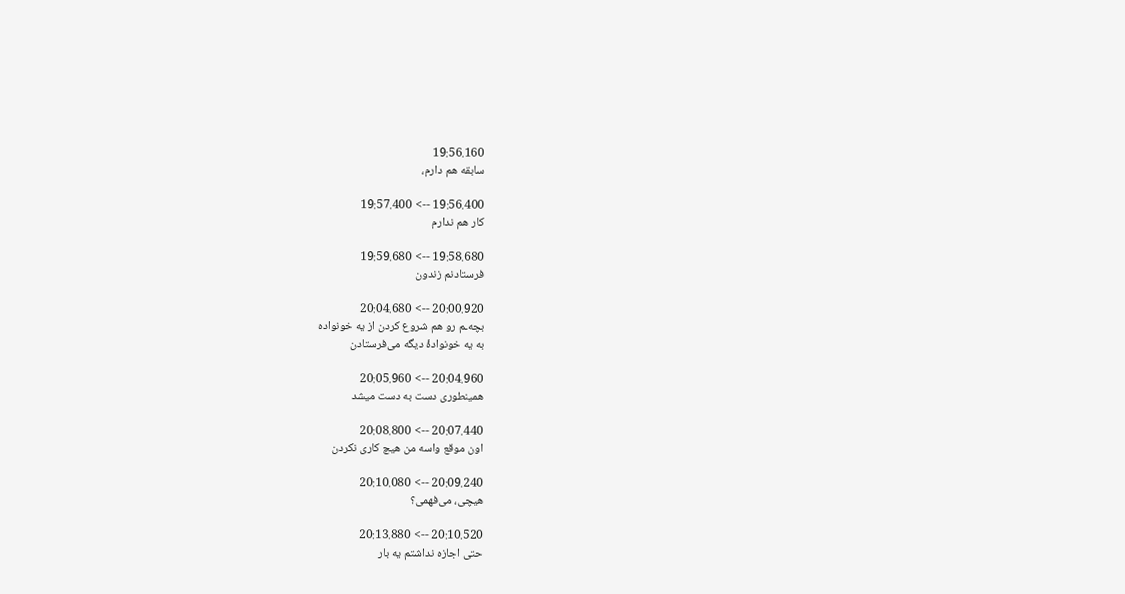19:56.160
سابقه هم دارم،

19:56.400 --> 19:57.400
کار هم ندارم

19:58.680 --> 19:59.680
فرستادنم زندون

20:00.920 --> 20:04.680
بچه‌ـم رو هم شروع کردن از یه خونواده
به یه خونوادۀ دیگه می‌فرستادن

20:04.960 --> 20:05.960
همینطوری دست به دست میشد

20:07.440 --> 20:08.800
اون موقع واسه من هیچ کاری نکردن

20:09.240 --> 20:10.080
هیچی، می‌فهمی؟

20:10.520 --> 20:13.880
حتی اجازه نداشتم یه بار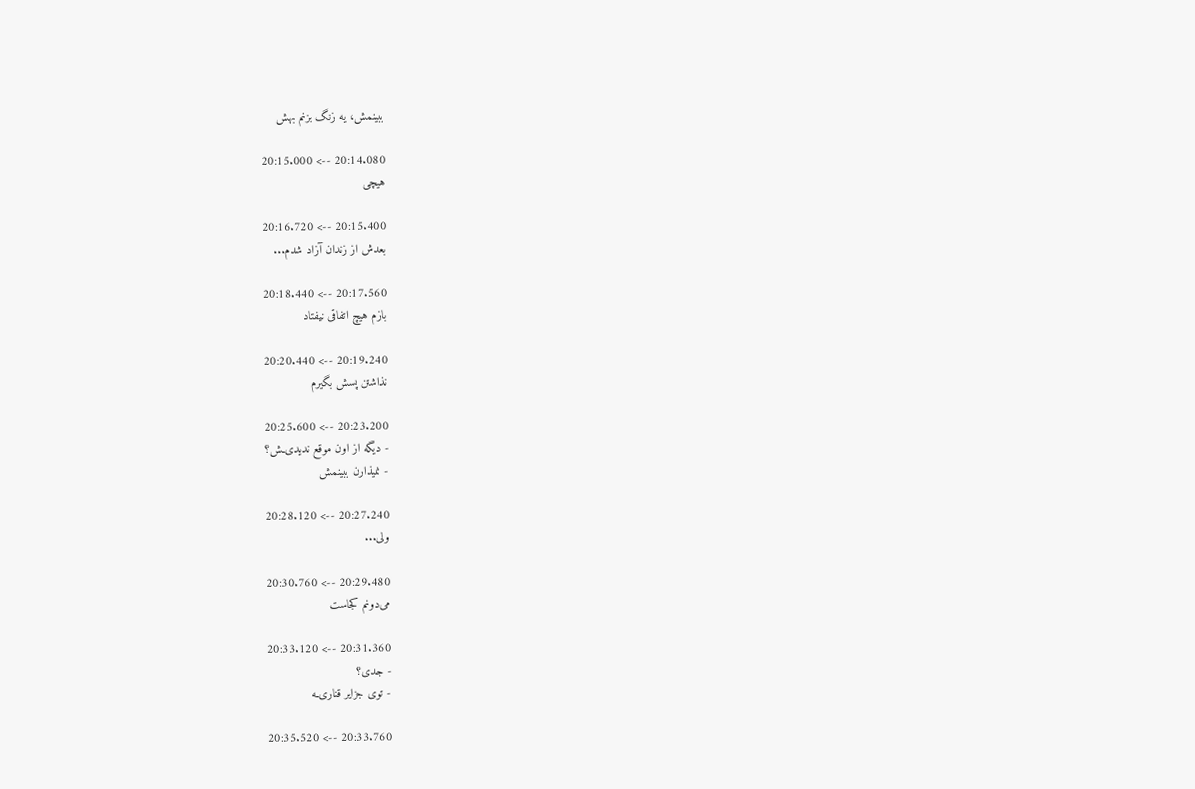ببینمش، یه زنگ بزنم بهش

20:14.080 --> 20:15.000
هیچی

20:15.400 --> 20:16.720
بعدش از زندان آزاد شدم...

20:17.560 --> 20:18.440
بازم هیچ اتفاقی نیفتاد

20:19.240 --> 20:20.440
نذاشتن پسش بگیرم

20:23.200 --> 20:25.600
- دیگه از اون موقع ندیدی‌ـش؟
- نمیذارن ببینمش

20:27.240 --> 20:28.120
ولی...

20:29.480 --> 20:30.760
می‌دونم کجاست

20:31.360 --> 20:33.120
- جدی؟
- توی جزایر قناری‌ـه

20:33.760 --> 20:35.520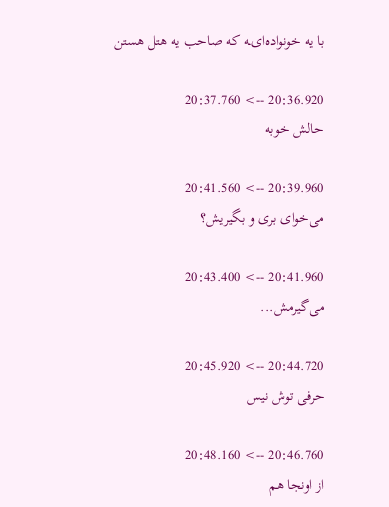با یه خونواده‌ای‌ـه که صاحب یه هتل هستن

20:36.920 --> 20:37.760
حالش خوبه

20:39.960 --> 20:41.560
می‌خوای بری و بگیریش؟

20:41.960 --> 20:43.400
می‌گیرمش...

20:44.720 --> 20:45.920
حرفی توش نیس

20:46.760 --> 20:48.160
از اونجا هم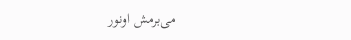می‌برمش اونور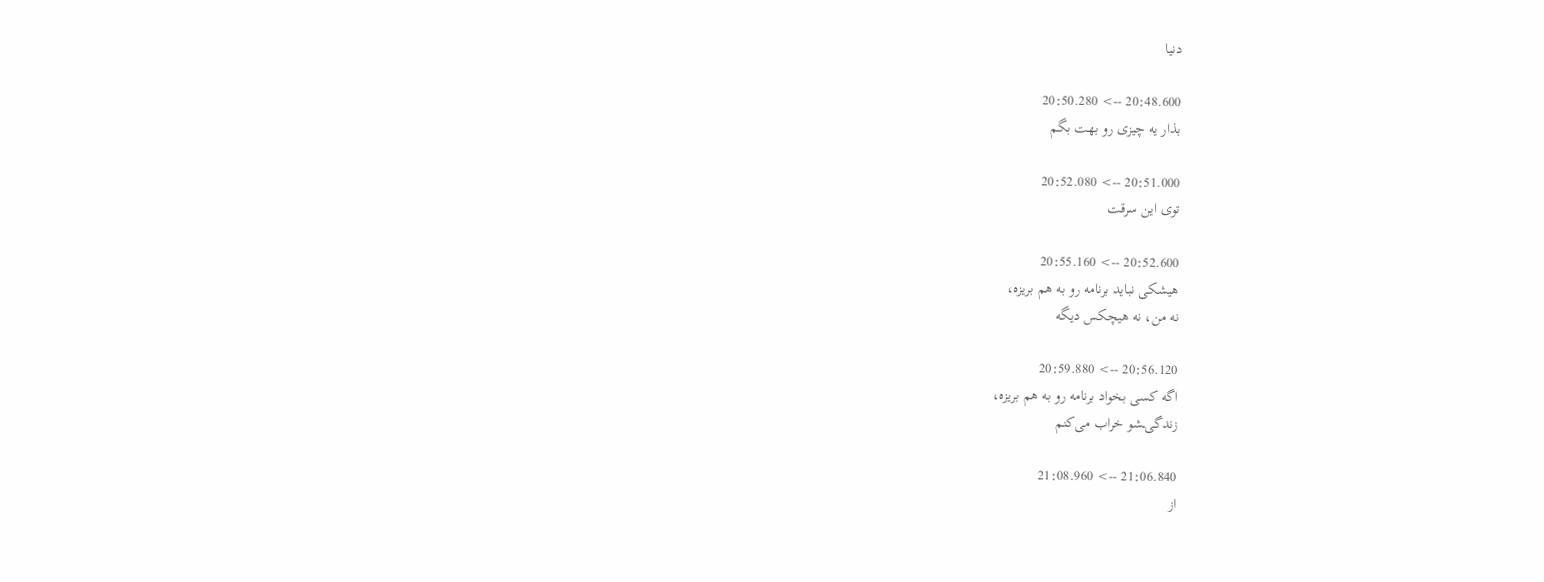دنیا

20:48.600 --> 20:50.280
بذار یه چیزی رو بهت بگم

20:51.000 --> 20:52.080
توی این سرقت

20:52.600 --> 20:55.160
هیشکی نباید برنامه رو به هم بریزه،
نه من، نه هیچکس دیگه

20:56.120 --> 20:59.880
اگه کسی بخواد برنامه رو به هم بریزه،
زندگی‌ـشو خراب می‌کنم

21:06.840 --> 21:08.960
از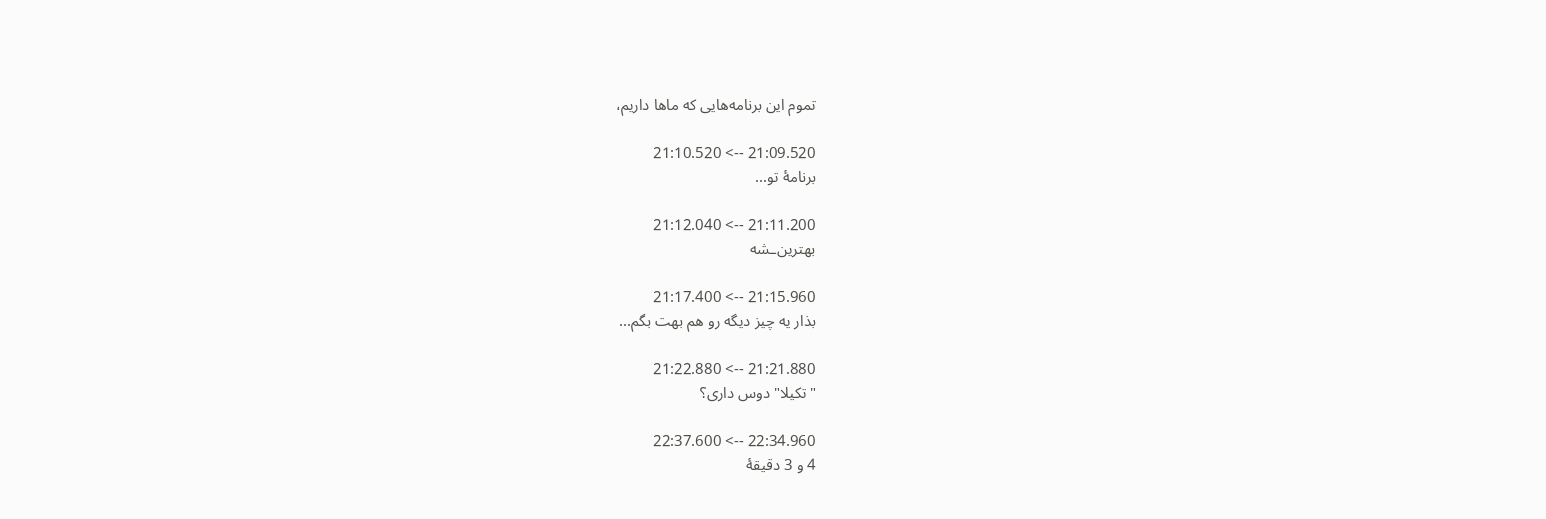تموم این برنامه‌هایی که ماها داریم،

21:09.520 --> 21:10.520
برنامۀ تو...

21:11.200 --> 21:12.040
بهترین‌ـشه

21:15.960 --> 21:17.400
بذار یه چیز دیگه رو هم بهت بگم...

21:21.880 --> 21:22.880
"تکیلا" دوس داری؟

22:34.960 --> 22:37.600
4 و 3 دقیقۀ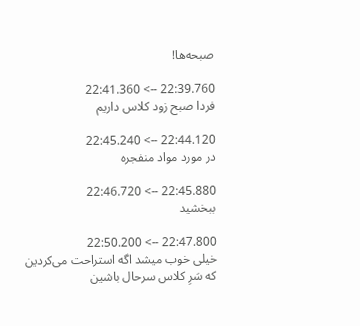صبحه‌ها!

22:39.760 --> 22:41.360
فردا صبح زود کلاس داریم

22:44.120 --> 22:45.240
در مورد مواد منفجره

22:45.880 --> 22:46.720
ببخشید

22:47.800 --> 22:50.200
خیلی خوب میشد اگه استراحت می‌کردین
که سَرِ کلاس سرحال باشین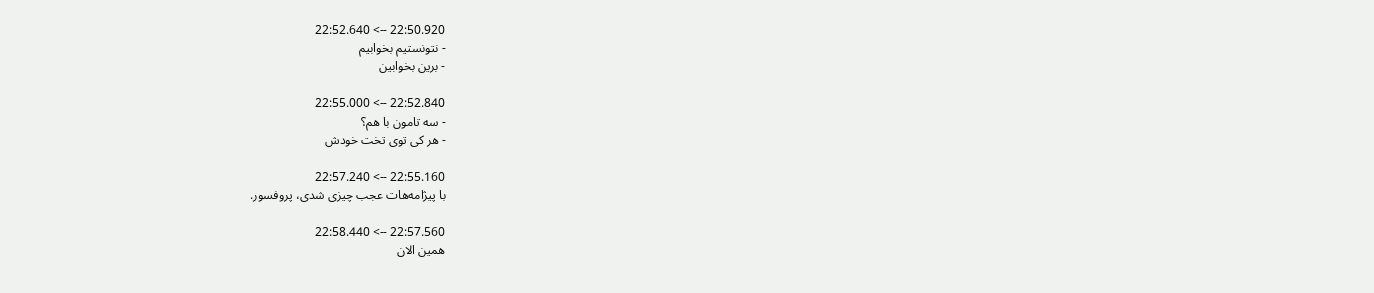22:50.920 --> 22:52.640
- نتونستیم بخوابیم
- برین بخوابین

22:52.840 --> 22:55.000
- سه تامون با هم؟
- هر کی توی تخت خودش

22:55.160 --> 22:57.240
با پیژامه‌هات عجب چیزی شدی، پروفسور.

22:57.560 --> 22:58.440
همین الان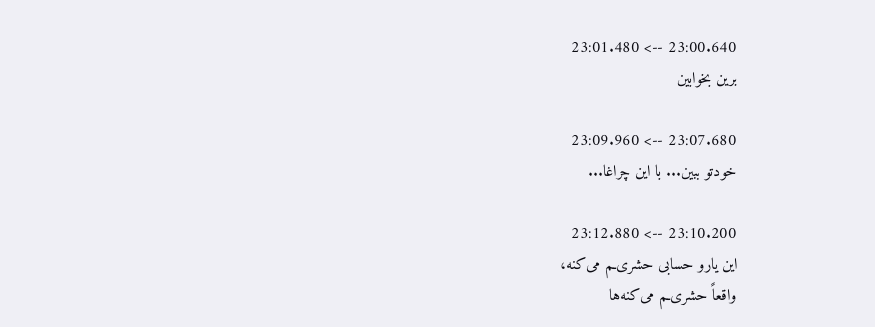23:00.640 --> 23:01.480
برین بخوابین

23:07.680 --> 23:09.960
خودتو ببین... با این چراغا...

23:10.200 --> 23:12.880
این یارو حسابی حشری‌ـم می‌کنه،
واقعاً حشری‌ـم می‌کنه‌ها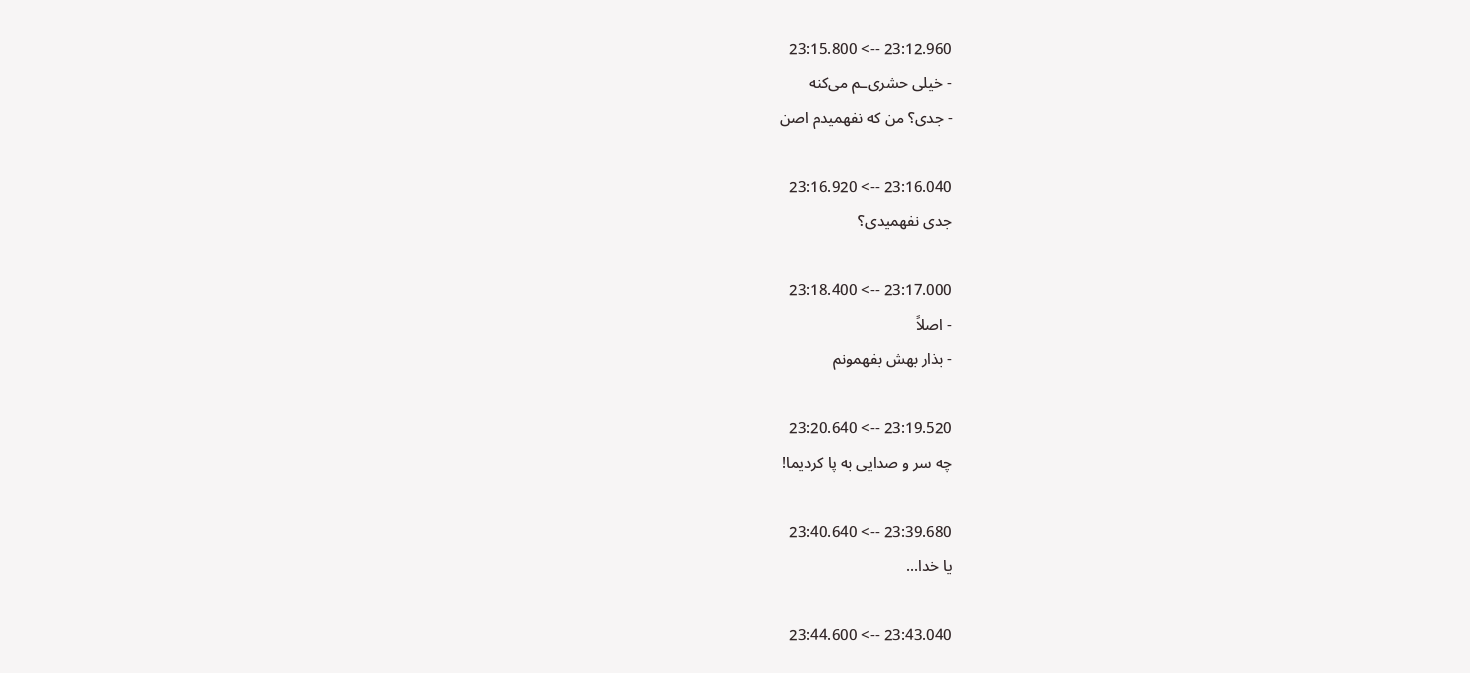23:12.960 --> 23:15.800
- خیلی حشری‌ـم می‌کنه
- جدی؟ من که نفهمیدم اصن

23:16.040 --> 23:16.920
جدی نفهمیدی؟

23:17.000 --> 23:18.400
- اصلاً
- بذار بهش بفهمونم

23:19.520 --> 23:20.640
چه سر و صدایی به پا کردیما!

23:39.680 --> 23:40.640
یا خدا...

23:43.040 --> 23:44.600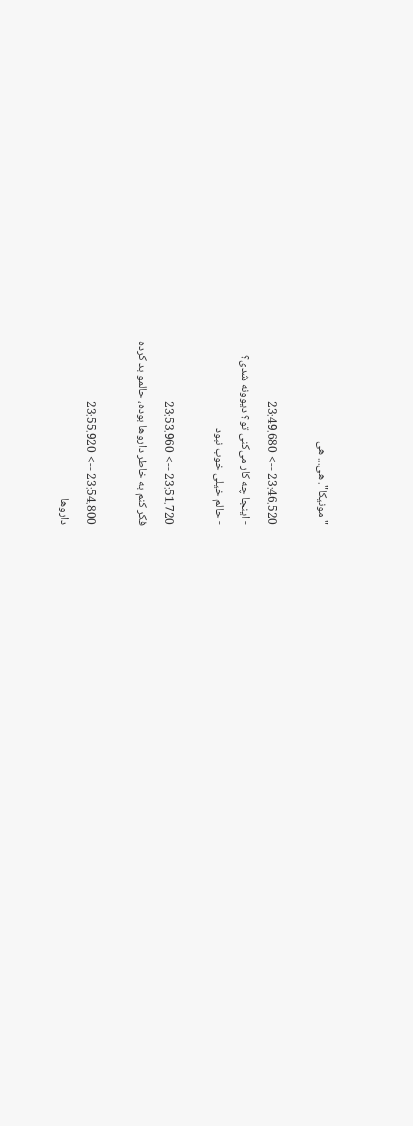"مونیکا". هی... هی

23:46.520 --> 23:49.680
- اینجا چه کار می‌کنی تو؟ دیوونه شدی؟
- حالم خیلی خوب نبود

23:51.720 --> 23:53.960
فکر کنم به خاطر داروها بوده، حالمو بد کرده

23:54.800 --> 23:55.920
داروها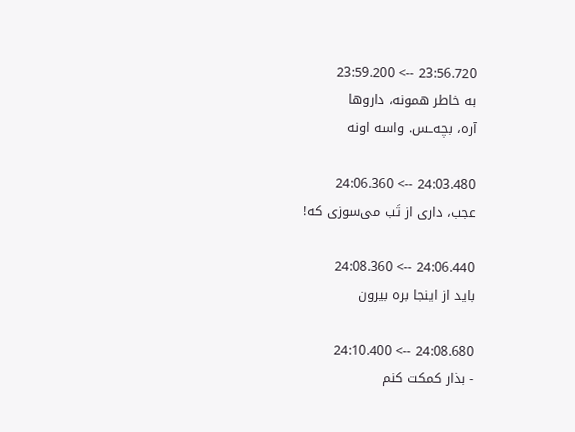23:56.720 --> 23:59.200
به خاطر همونه، داروها
آره، بچه‌ـس. واسه اونه

24:03.480 --> 24:06.360
عجب، داری از تَب می‌سوزی که!

24:06.440 --> 24:08.360
باید از اینجا بره بیرون

24:08.680 --> 24:10.400
- بذار کمکت کنم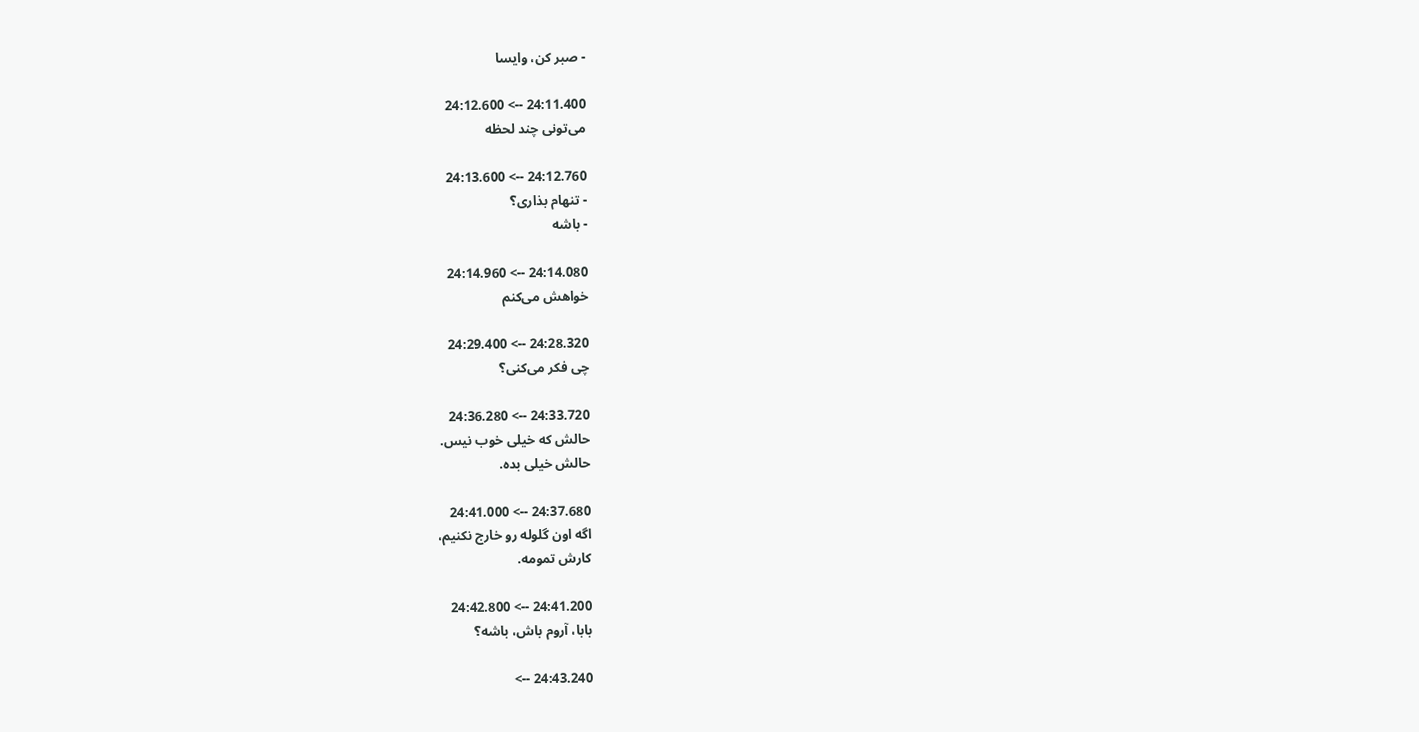- صبر کن، وایسا

24:11.400 --> 24:12.600
می‌تونی چند لحظه

24:12.760 --> 24:13.600
- تنهام بذاری؟
- باشه

24:14.080 --> 24:14.960
خواهش می‌کنم

24:28.320 --> 24:29.400
چی فکر می‌کنی؟

24:33.720 --> 24:36.280
حالش که خیلی خوب نیس.
حالش خیلی بده.

24:37.680 --> 24:41.000
اگه اون گلوله رو خارج نکنیم،
کارش تمومه.

24:41.200 --> 24:42.800
بابا، آروم باش، باشه؟

24:43.240 -->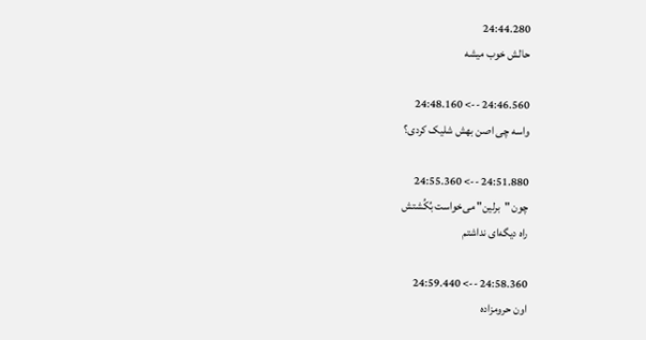24:44.280
حالش خوب میشه

24:46.560 --> 24:48.160
واسه چی اصن بهش شلیک کردی؟

24:51.880 --> 24:55.360
چون "برلین" می‌خواست بُکُشتش
راه دیگه‌ای نداشتم

24:58.360 --> 24:59.440
اون حرومزاده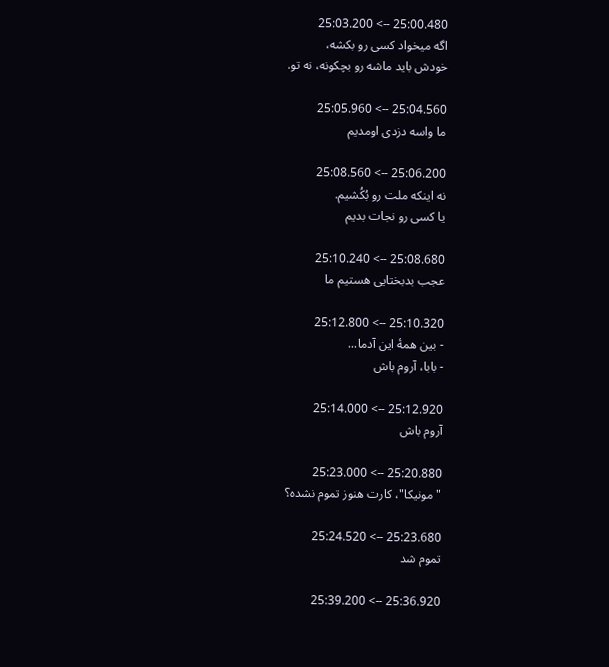25:00.480 --> 25:03.200
اگه میخواد کسی رو بکشه،
خودش باید ماشه رو بچکونه، نه تو.

25:04.560 --> 25:05.960
ما واسه دزدی اومدیم

25:06.200 --> 25:08.560
نه اینکه ملت رو بُکُشیم.
یا کسی رو نجات بدیم

25:08.680 --> 25:10.240
عجب بدبختایی هستیم ما

25:10.320 --> 25:12.800
- بین همۀ این آدما...
- بابا، آروم باش

25:12.920 --> 25:14.000
آروم باش

25:20.880 --> 25:23.000
"مونیکا"، کارت هنوز تموم نشده؟

25:23.680 --> 25:24.520
تموم شد

25:36.920 --> 25:39.200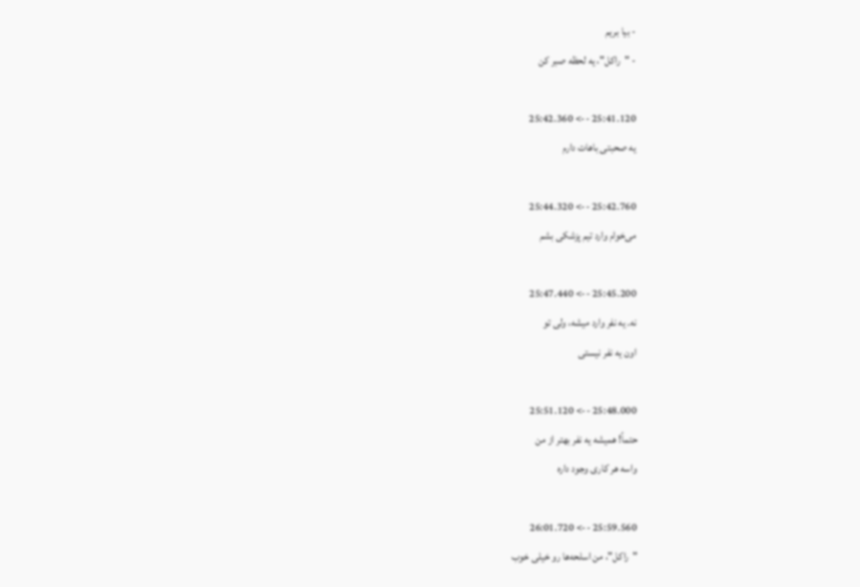- بیا بریم
- "راکل"، یه لحظه صبر کن

25:41.120 --> 25:42.360
یه صحبتی باهات دارم

25:42.760 --> 25:44.320
می‌خوام وارد تیم پزشکی بشم

25:45.200 --> 25:47.440
نه. یه نفر وارد میشه، ولی تو
اون یه نفر نیستی

25:48.000 --> 25:51.120
حتماً! همیشه یه نفر بهتر از من
واسه هر کاری وجود داره

25:59.560 --> 26:01.720
"راکل"، من اسلحه‌ها رو خیلی خوب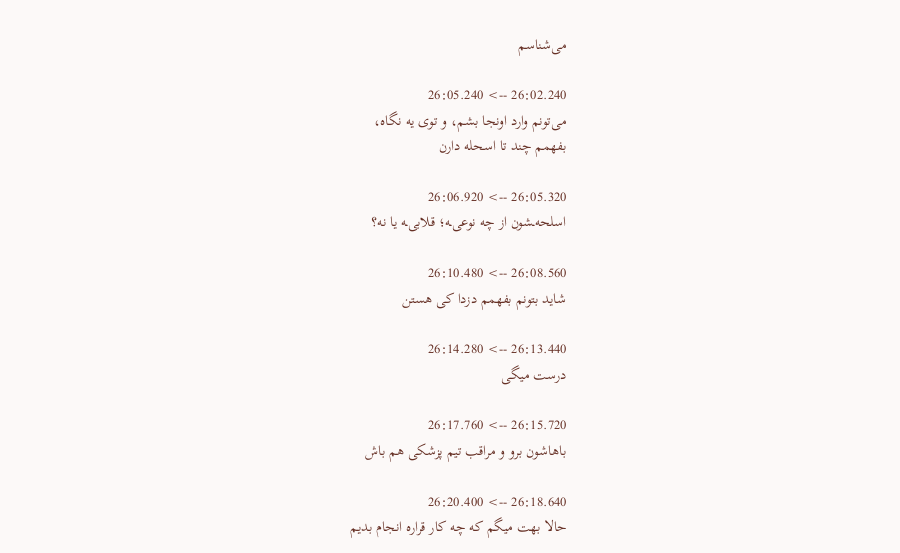می‌شناسم

26:02.240 --> 26:05.240
می‌تونم وارد اونجا بشم، و توی یه نگاه،
بفهمم چند تا اسحله دارن

26:05.320 --> 26:06.920
اسلحه‌ـشون از چه نوعی‌ـه؛ قلابی‌ـه یا نه؟

26:08.560 --> 26:10.480
شاید بتونم بفهمم دزدا کی هستن

26:13.440 --> 26:14.280
درست میگی

26:15.720 --> 26:17.760
باهاشون برو و مراقب تیم پزشکی هم باش

26:18.640 --> 26:20.400
حالا بهت میگم که چه کار قراره انجام بدیم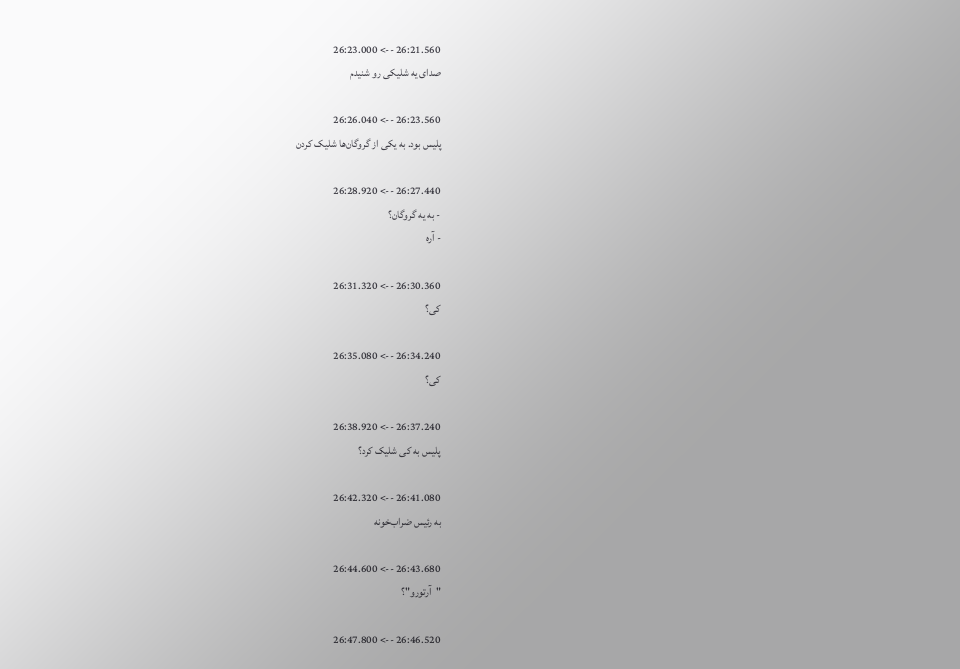26:21.560 --> 26:23.000
صدای یه شلیکی رو شنیدم

26:23.560 --> 26:26.040
پلیس بود. به یکی از گروگان‌ها شلیک کردن

26:27.440 --> 26:28.920
- به یه گروگان؟
- آره

26:30.360 --> 26:31.320
کی؟

26:34.240 --> 26:35.080
کی؟

26:37.240 --> 26:38.920
پلیس به کی شلیک کرد؟

26:41.080 --> 26:42.320
به رئیس ضراب‌خونه

26:43.680 --> 26:44.600
"آرتورو"؟

26:46.520 --> 26:47.800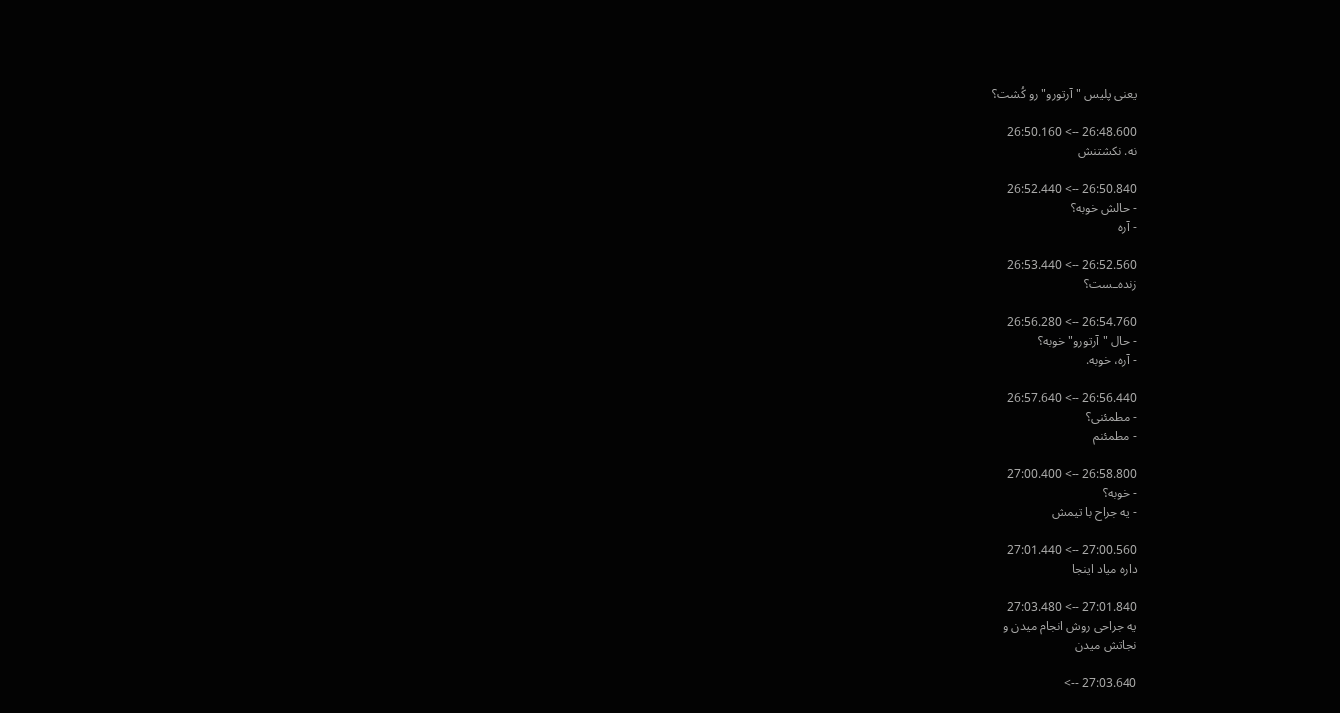یعنی پلیس "آرتورو" رو کُشت؟

26:48.600 --> 26:50.160
نه. نکشتنش

26:50.840 --> 26:52.440
- حالش خوبه؟
- آره

26:52.560 --> 26:53.440
زنده‌ـست؟

26:54.760 --> 26:56.280
- حال "آرتورو" خوبه؟
- آره، خوبه.

26:56.440 --> 26:57.640
- مطمئنی؟
- مطمئنم

26:58.800 --> 27:00.400
- خوبه؟
- یه جراح با تیمش

27:00.560 --> 27:01.440
داره میاد اینجا

27:01.840 --> 27:03.480
یه جراحی روش انجام میدن و
نجاتش میدن

27:03.640 -->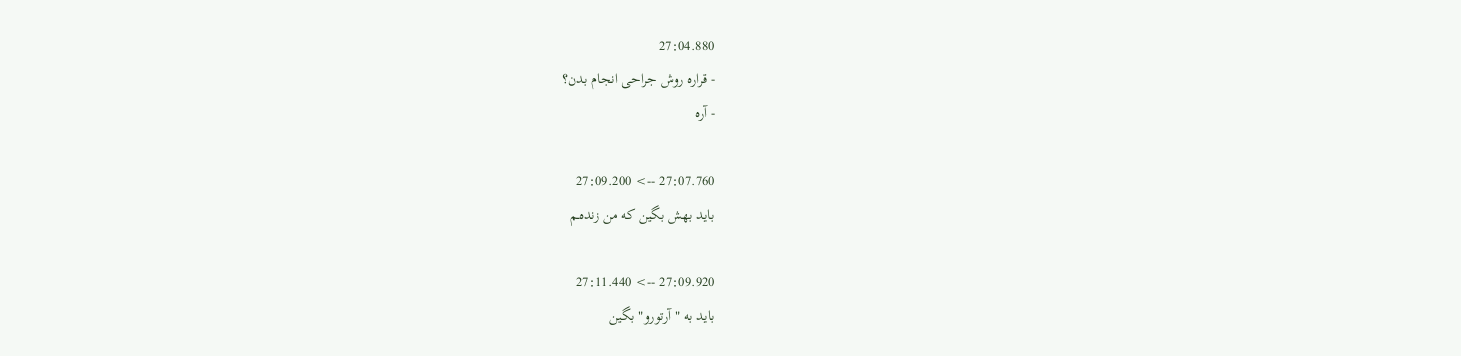27:04.880
- قراره روش جراحی انجام بدن؟
- آره

27:07.760 --> 27:09.200
باید بهش بگین که من زنده‌ـم

27:09.920 --> 27:11.440
باید به "آرتورو" بگین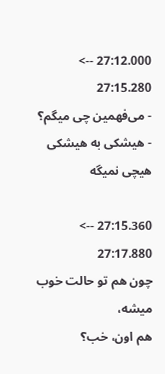27:12.000 --> 27:15.280
- می‌فهمین چی میگم؟
- هیشکی به هیشکی هیچی نمیگه

27:15.360 --> 27:17.880
چون هم تو حالت خوب میشه،
هم اون، خب؟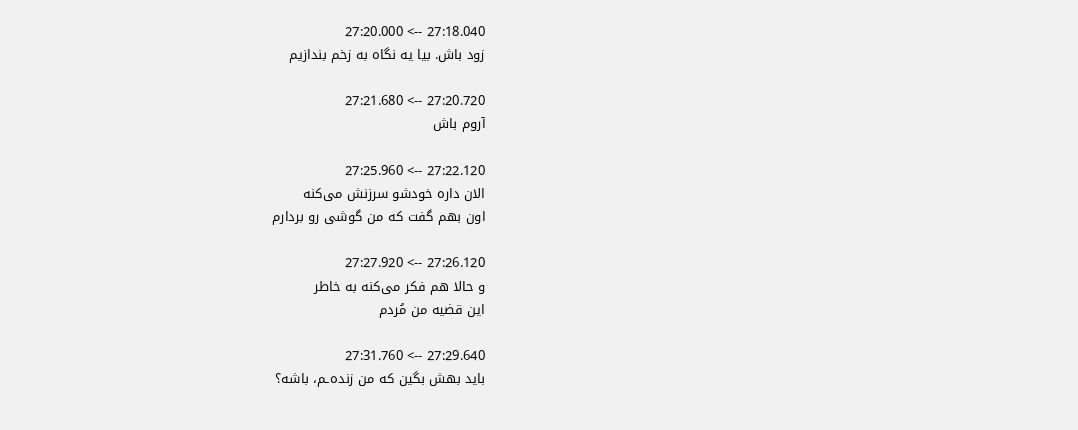27:18.040 --> 27:20.000
زود باش. بیا یه نگاه به زخم بندازیم

27:20.720 --> 27:21.680
آروم باش

27:22.120 --> 27:25.960
الان داره خودشو سرزنش می‌کنه
اون بهم گفت که من گوشی رو بردارم

27:26.120 --> 27:27.920
و حالا هم فکر می‌کنه به خاطر
این قضیه من مُردم

27:29.640 --> 27:31.760
باید بهش بگین که من زنده‌ـم، باشه؟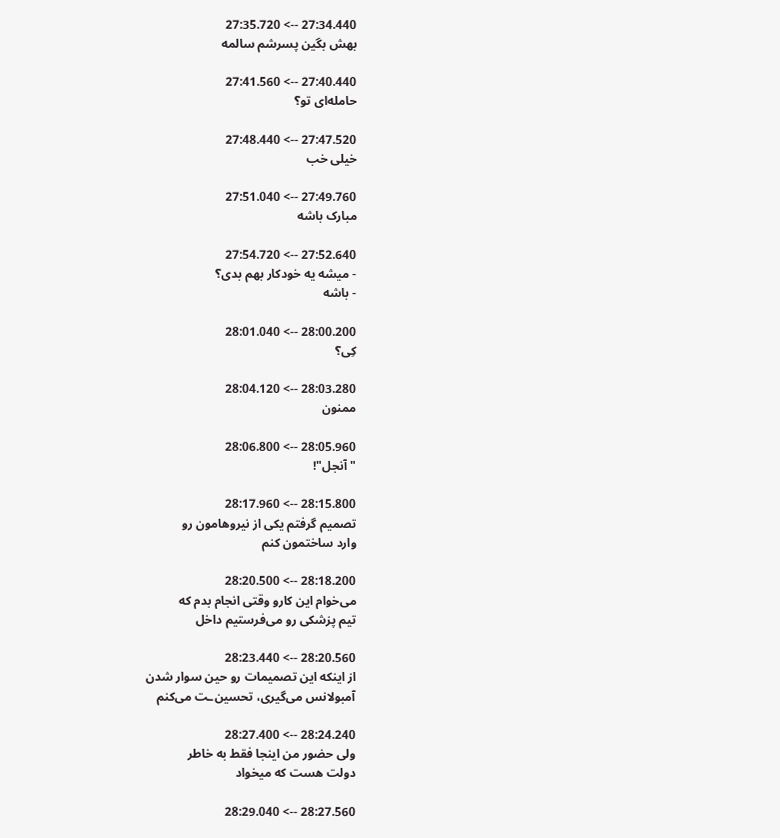27:34.440 --> 27:35.720
بهش بگین پسرشم سالمه

27:40.440 --> 27:41.560
حامله‌ای تو؟

27:47.520 --> 27:48.440
خیلی خب

27:49.760 --> 27:51.040
مبارک باشه

27:52.640 --> 27:54.720
- میشه یه خودکار بهم بدی؟
- باشه

28:00.200 --> 28:01.040
کِی؟

28:03.280 --> 28:04.120
ممنون

28:05.960 --> 28:06.800
"آنجل"!

28:15.800 --> 28:17.960
تصمیم گرفتم یکی از نیروهامون رو
وارد ساختمون کنم

28:18.200 --> 28:20.500
می‌خوام این کارو وقتی انجام بدم که
تیم پزشکی رو می‌فرستیم داخل

28:20.560 --> 28:23.440
از اینکه این تصمیمات رو حین سوار شدن
آمبولانس می‌گیری، تحسین‌ـت می‌کنم

28:24.240 --> 28:27.400
ولی حضور من اینجا فقط به خاطر
دولت هست که میخواد

28:27.560 --> 28:29.040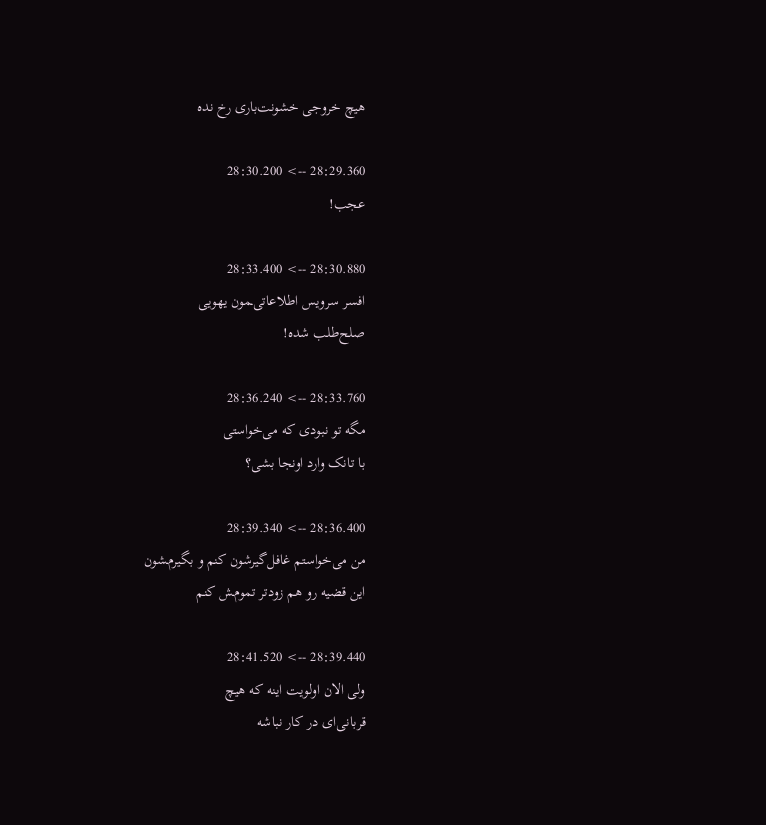هیچ خروجی خشونت‌باری رخ نده

28:29.360 --> 28:30.200
عجب!

28:30.880 --> 28:33.400
افسر سرویس اطلاعاتی‌ـمون یهویی
صلح‌طلب شده!

28:33.760 --> 28:36.240
مگه تو نبودی که می‌خواستی
با تانک وارد اونجا بشی؟

28:36.400 --> 28:39.340
من می‌خواستم غافل‌گیرشون کنم و بگیرم‌ـشون
این قضیه رو هم زودتر تموم‌ـش کنم

28:39.440 --> 28:41.520
ولی الان اولویت اینه که هیچ
قربانی‌ای در کار نباشه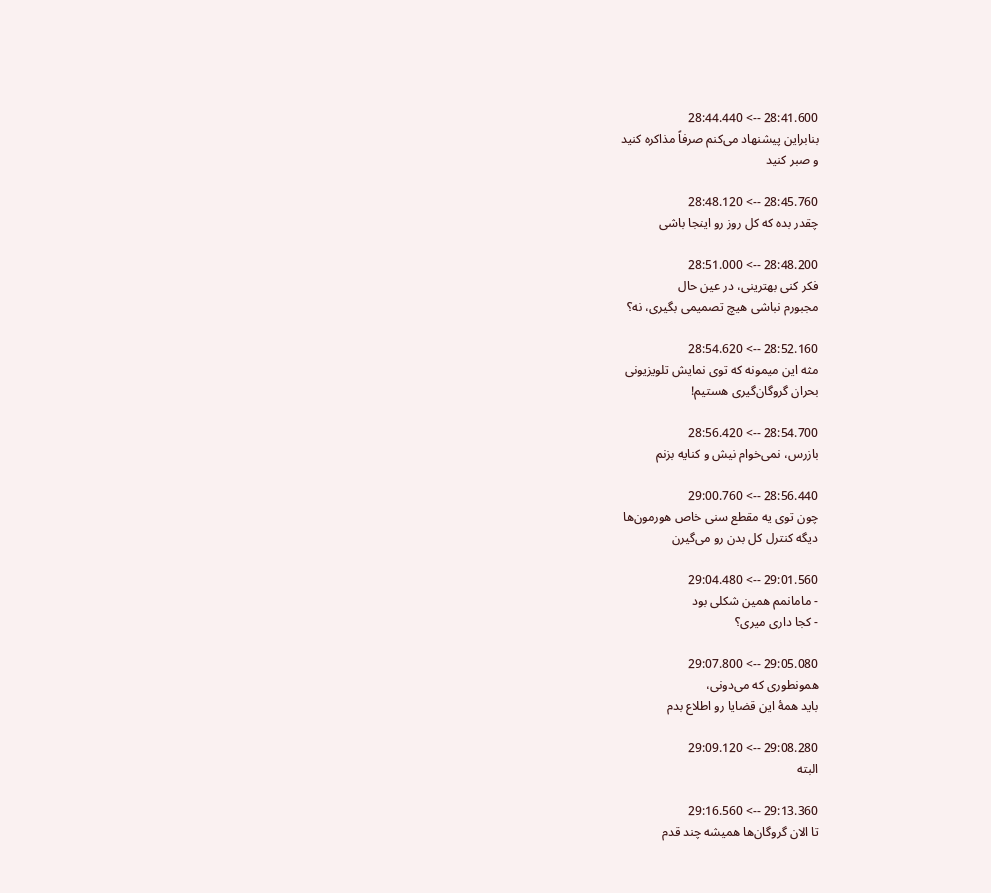28:41.600 --> 28:44.440
بنابراین پیشنهاد می‌کنم صرفاً مذاکره کنید
و صبر کنید

28:45.760 --> 28:48.120
چقدر بده که کل روز رو اینجا باشی

28:48.200 --> 28:51.000
فکر کنی بهترینی، در عین حال
مجبورم نباشی هیچ تصمیمی بگیری، نه؟

28:52.160 --> 28:54.620
مثه این میمونه که توی نمایش تلویزیونی
بحران گروگان‌گیری هستیم!

28:54.700 --> 28:56.420
بازرس، نمی‌خوام نیش و کنایه بزنم

28:56.440 --> 29:00.760
چون توی یه مقطع سنی خاص هورمون‌ها
دیگه کنترل کل بدن رو می‌گیرن

29:01.560 --> 29:04.480
- مامانمم همین شکلی بود
- کجا داری میری؟

29:05.080 --> 29:07.800
همونطوری که می‌دونی،
باید همۀ این قضایا رو اطلاع بدم

29:08.280 --> 29:09.120
البته

29:13.360 --> 29:16.560
تا الان گروگان‌ها همیشه چند قدم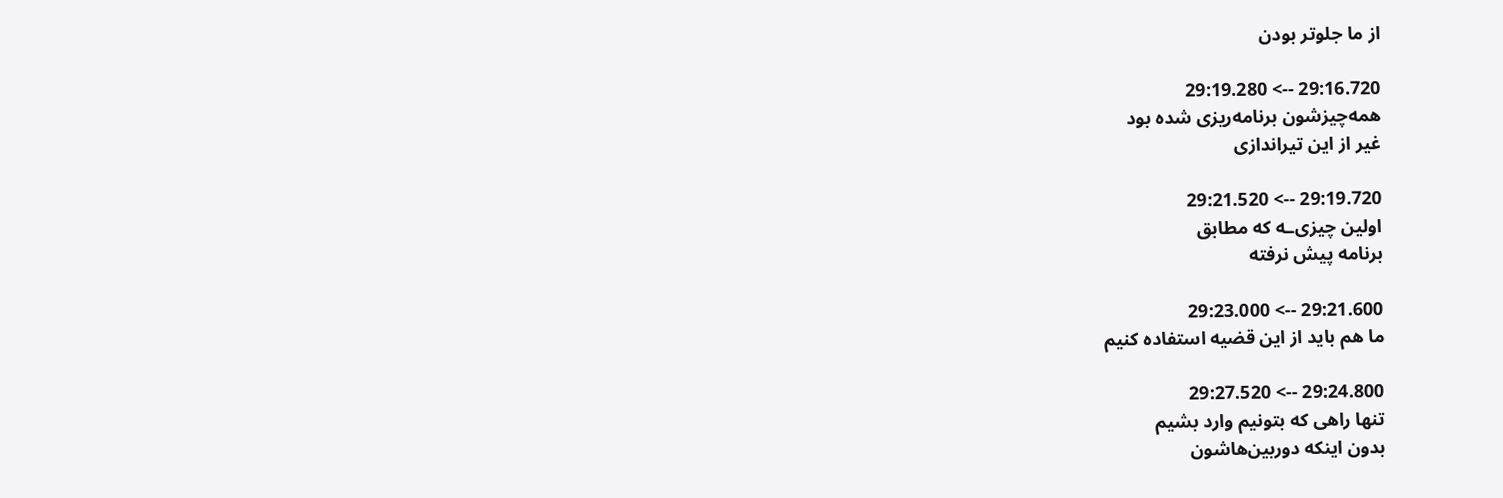از ما جلوتر بودن

29:16.720 --> 29:19.280
همه‌چیزشون برنامه‌ریزی شده بود
غیر از این تیراندازی

29:19.720 --> 29:21.520
اولین چیزی‌ـه که مطابق
برنامه پیش نرفته

29:21.600 --> 29:23.000
ما هم باید از این قضیه استفاده کنیم

29:24.800 --> 29:27.520
تنها راهی که بتونیم وارد بشیم
بدون اینکه دوربین‌هاشون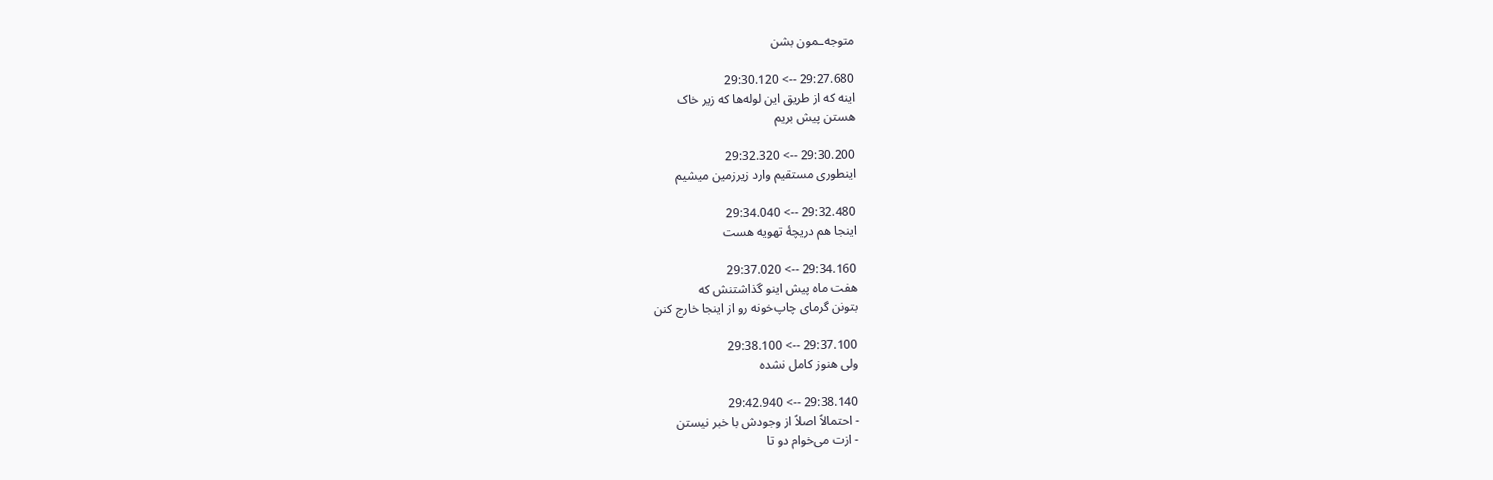متوجه‌ـمون بشن

29:27.680 --> 29:30.120
اینه که از طریق این لوله‌ها که زیر خاک
هستن پیش بریم

29:30.200 --> 29:32.320
اینطوری مستقیم وارد زیرزمین میشیم

29:32.480 --> 29:34.040
اینجا هم دریچۀ تهویه هست

29:34.160 --> 29:37.020
هفت ماه پیش اینو گذاشتنش که
بتونن گرمای چاپ‌خونه رو از اینجا خارج کنن

29:37.100 --> 29:38.100
ولی هنوز کامل نشده

29:38.140 --> 29:42.940
- احتمالاً اصلاً از وجودش با خبر نیستن
- ازت می‌خوام دو تا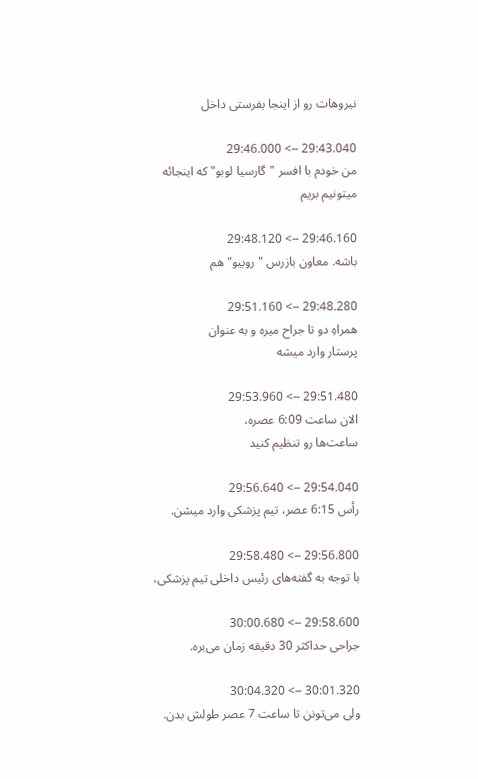نیروهات رو از اینجا بفرستی داخل

29:43.040 --> 29:46.000
من خودم با افسر "گارسیا لوبو" که اینجائه
میتونیم بریم

29:46.160 --> 29:48.120
باشه. معاون بازرس "روبیو" هم

29:48.280 --> 29:51.160
همراهِ دو تا جراح میره و به عنوان
پرستار وارد میشه

29:51.480 --> 29:53.960
الان ساعت 6:09 عصره،
ساعت‌ها رو تنظیم کنید

29:54.040 --> 29:56.640
رأس 6:15 عصر، تیم پزشکی وارد میشن.

29:56.800 --> 29:58.480
با توجه به گفته‌های رئیس داخلی تیم پزشکی،

29:58.600 --> 30:00.680
جراحی حداکثر 30 دقیقه زمان می‌بره.

30:01.320 --> 30:04.320
ولی می‌تونن تا ساعت 7 عصر طولش بدن.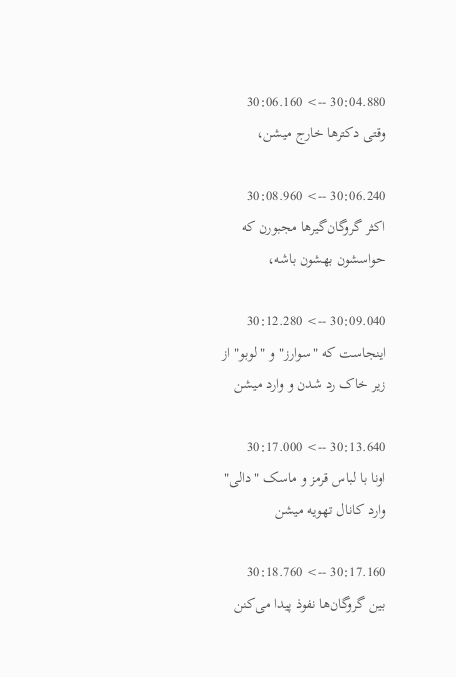30:04.880 --> 30:06.160
وقتی دکترها خارج میشن،

30:06.240 --> 30:08.960
اکثر گروگان‌گیرها مجبورن که
حواسشون بهشون باشه،

30:09.040 --> 30:12.280
اینجاست که "سوارز" و "لوبو" از
زیر خاک رد شدن و وارد میشن

30:13.640 --> 30:17.000
اونا با لباس قرمز و ماسک "دالی"
وارد کانال تهویه میشن

30:17.160 --> 30:18.760
بین گروگان‌ها نفوذ پیدا می‌کنن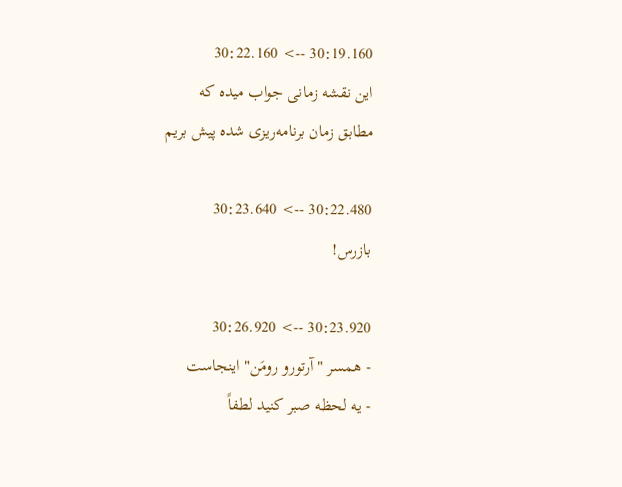30:19.160 --> 30:22.160
این نقشه زمانی جواب میده که
مطابق زمان برنامه‌ریزی شده پیش بریم

30:22.480 --> 30:23.640
بازرس!

30:23.920 --> 30:26.920
- همسر "آرتورو رومَن" اینجاست
- یه لحظه صبر کنید لطفاً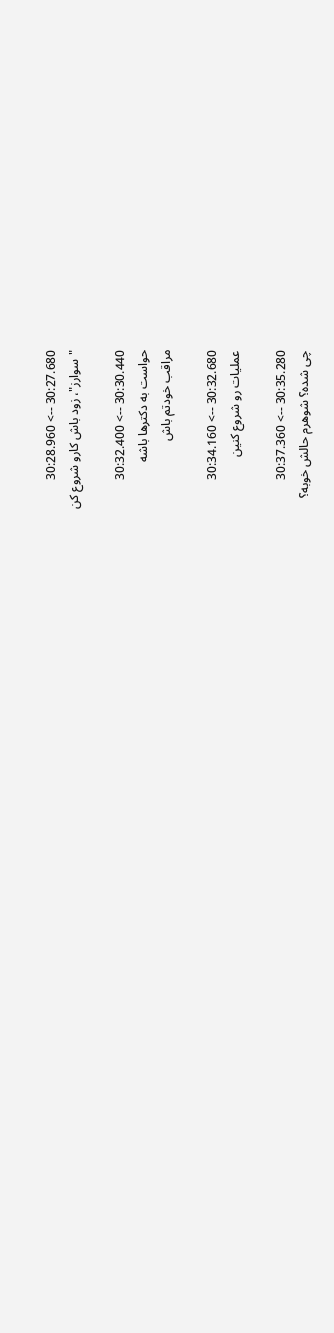30:27.680 --> 30:28.960
"سوارز"، زود باش کارو شروع کن

30:30.440 --> 30:32.400
حواست به دکترها باشه
مراقب خودتم باش

30:32.680 --> 30:34.160
عملیات رو شروع کنین

30:35.280 --> 30:37.360
چی شده؟ شوهرم حالش خوبه؟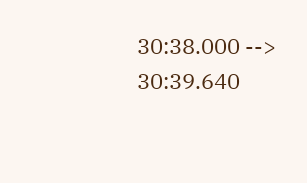30:38.000 --> 30:39.640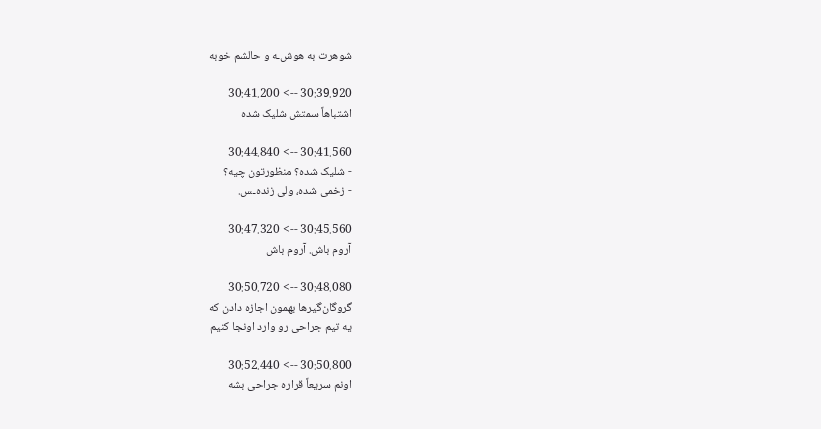شوهرت به هوش‌ـه و حالشم خوبه

30:39.920 --> 30:41.200
اشتباهاً سمتش شلیک شده

30:41.560 --> 30:44.840
- شلیک شده؟ منظورتون چیه؟
- زخمی شده، ولی زنده‌ـس.

30:45.560 --> 30:47.320
آروم باش. آروم باش

30:48.080 --> 30:50.720
گروگان‌گیرها بهمون اجازه دادن که
یه تیم جراحی رو وارد اونجا کنیم

30:50.800 --> 30:52.440
اونم سریعاً قراره جراحی بشه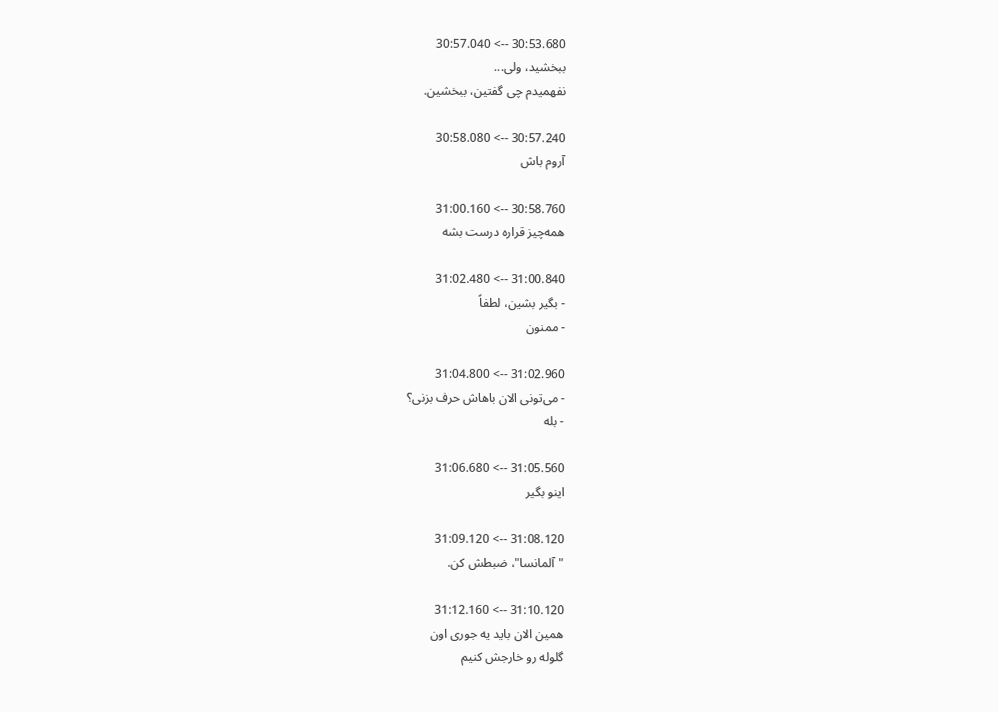30:53.680 --> 30:57.040
ببخشید، ولی...
نفهمیدم چی گفتین، ببخشین.

30:57.240 --> 30:58.080
آروم باش

30:58.760 --> 31:00.160
همه‌چیز قراره درست بشه

31:00.840 --> 31:02.480
- بگیر بشین، لطفاً
- ممنون

31:02.960 --> 31:04.800
- می‌تونی الان باهاش حرف بزنی؟
- بله

31:05.560 --> 31:06.680
اینو بگیر

31:08.120 --> 31:09.120
"آلمانسا"، ضبطش کن.

31:10.120 --> 31:12.160
همین الان باید یه جوری اون
گلوله رو خارجش کنیم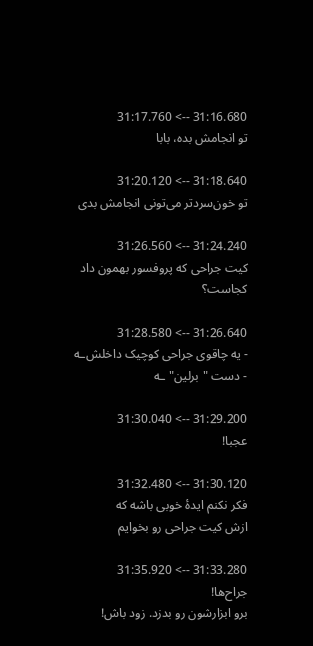31:16.680 --> 31:17.760
تو انجامش بده، بابا

31:18.640 --> 31:20.120
تو خون‌سردتر می‌تونی انجامش بدی

31:24.240 --> 31:26.560
کیت جراحی که پروفسور بهمون داد کجاست؟

31:26.640 --> 31:28.580
- یه چاقوی جراحی کوچیک داخلش‌ـه
- دست "برلین"ـه

31:29.200 --> 31:30.040
عجبا!

31:30.120 --> 31:32.480
فکر نکنم ایدۀ خوبی باشه که
ازش کیت جراحی رو بخوایم

31:33.280 --> 31:35.920
جراح‌ها!
برو ابزارشون رو بدزد. زود باش!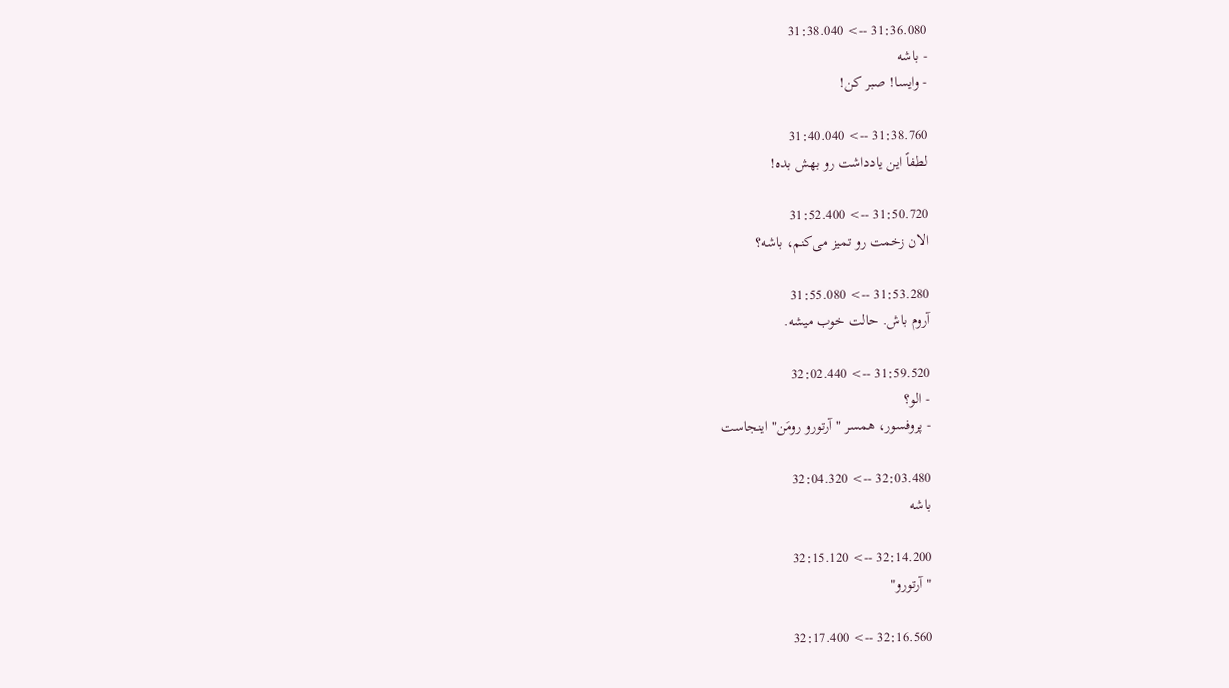31:36.080 --> 31:38.040
- باشه
- وایسا! صبر کن!

31:38.760 --> 31:40.040
لطفاً این یادداشت رو بهش بده!

31:50.720 --> 31:52.400
الان زخمت رو تمیز می‌کنم، باشه؟

31:53.280 --> 31:55.080
آروم باش. حالت خوب میشه.

31:59.520 --> 32:02.440
- الو؟
- پروفسور، همسر "آرتورو رومَن" اینجاست

32:03.480 --> 32:04.320
باشه

32:14.200 --> 32:15.120
"آرتورو"

32:16.560 --> 32:17.400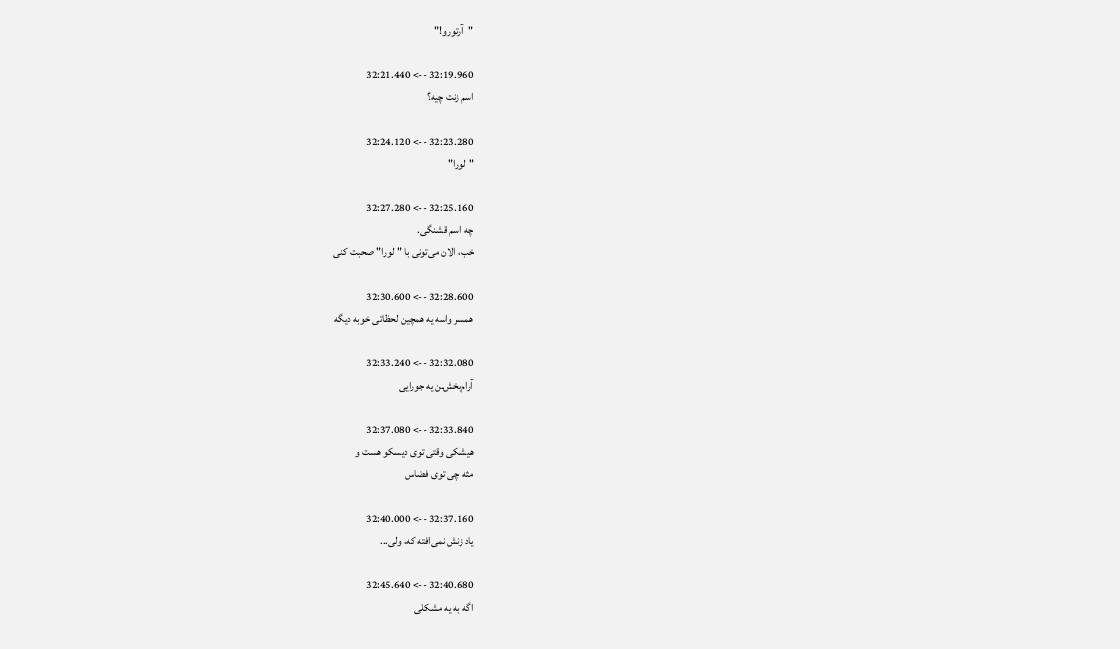"آرتورو!"

32:19.960 --> 32:21.440
اسم زنت چیه؟

32:23.280 --> 32:24.120
"لورا"

32:25.160 --> 32:27.280
چه اسم قشنگی.
خب، الان می‌تونی با "لورا" صحبت کنی

32:28.600 --> 32:30.600
همسر واسه یه همچین لحظاتی خوبه دیگه

32:32.080 --> 32:33.240
آرام‌بخش‌ـن یه جورایی

32:33.840 --> 32:37.080
هیشکی وقتی توی دیسکو هست و
مثه چی توی فضاس

32:37.160 --> 32:40.000
یاد زنش نمی‌افته که، ولی...

32:40.680 --> 32:45.640
اگه به یه مشکلی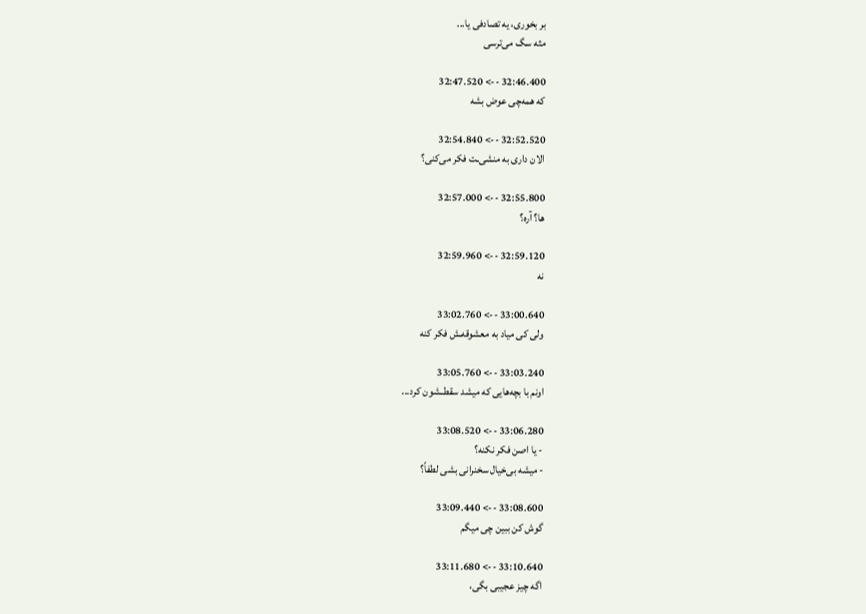بر بخوری، یه تصادفی یا...
مثه سگ می‌ترسی

32:46.400 --> 32:47.520
که همه‌چی عوض بشه

32:52.520 --> 32:54.840
الان داری به منشی‌ـت فکر می‌کنی؟

32:55.800 --> 32:57.000
ها؟ آره؟

32:59.120 --> 32:59.960
نه

33:00.640 --> 33:02.760
ولی کی میاد به معشوقه‌ـش فکر کنه

33:03.240 --> 33:05.760
اونم با بچه‌هایی که میشد سقط‌ـشون کرد...

33:06.280 --> 33:08.520
- یا اصن فکر نکنه؟
- میشه بی‌خیال سخنرانی بشی لطفاً؟

33:08.600 --> 33:09.440
گوش کن ببین چی میگم

33:10.640 --> 33:11.680
اگه چیز عجیبی بگی،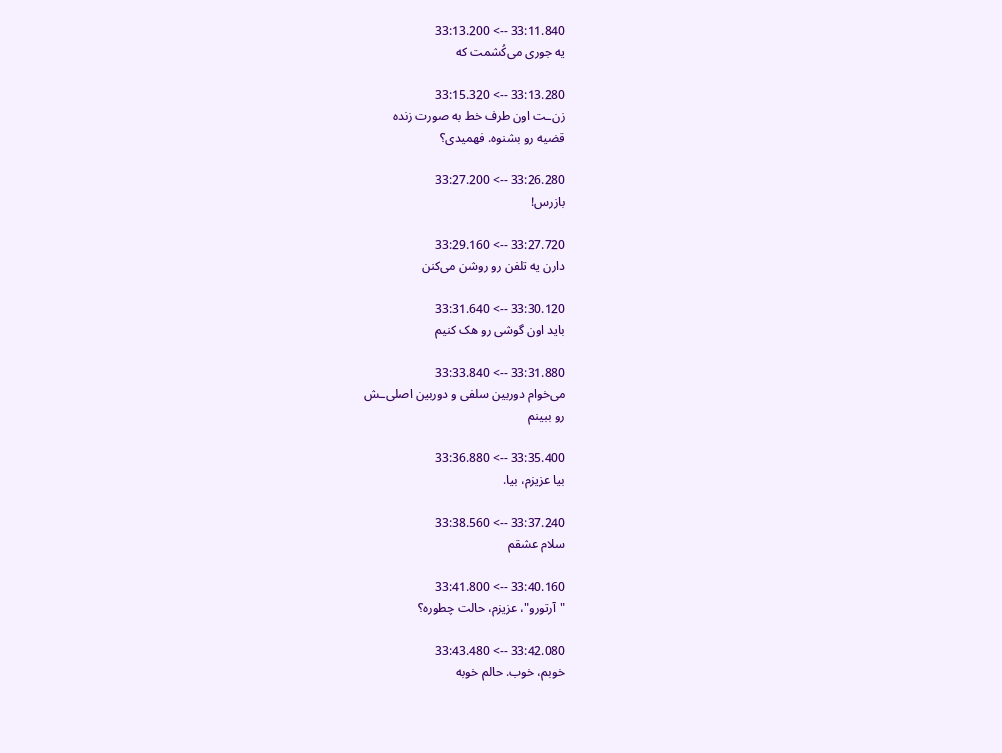33:11.840 --> 33:13.200
یه جوری می‌کُشمت که

33:13.280 --> 33:15.320
زن‌ـت اون طرف خط به صورت زنده
قضیه رو بشنوه. فهمیدی؟

33:26.280 --> 33:27.200
بازرس!

33:27.720 --> 33:29.160
دارن یه تلفن رو روشن می‌کنن

33:30.120 --> 33:31.640
باید اون گوشی رو هک کنیم

33:31.880 --> 33:33.840
می‌خوام دوربین سلفی و دوربین اصلی‌ـش
رو ببینم

33:35.400 --> 33:36.880
بیا عزیزم، بیا.

33:37.240 --> 33:38.560
سلام عشقم

33:40.160 --> 33:41.800
"آرتورو"، عزیزم، حالت چطوره؟

33:42.080 --> 33:43.480
خوبم، خوب. حالم خوبه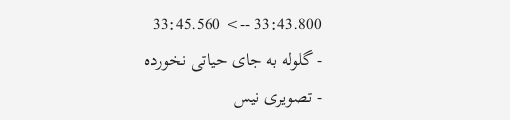33:43.800 --> 33:45.560
- گلوله به جای حیاتی نخورده
- تصویری نیس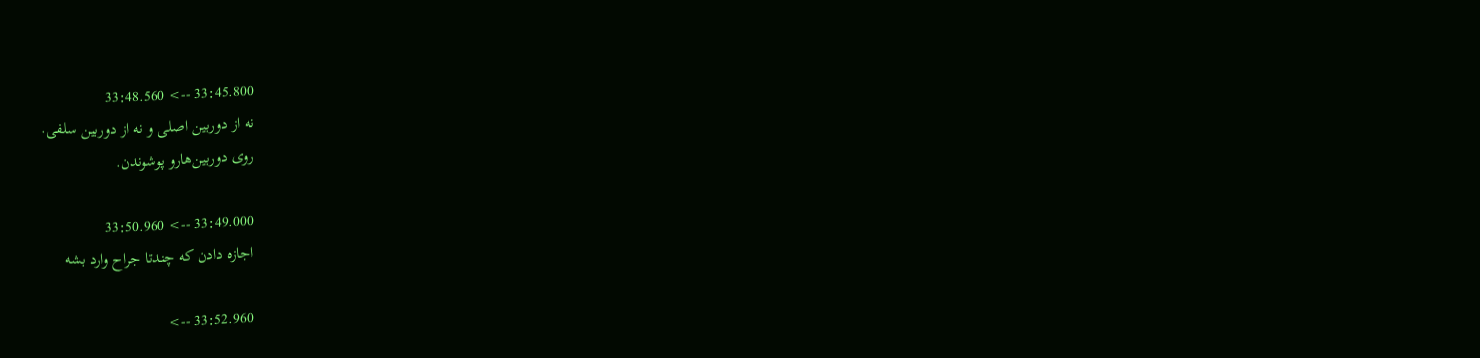33:45.800 --> 33:48.560
نه از دوربین اصلی و نه از دوربین سلفی.
روی دوربین‌هارو پوشوندن.

33:49.000 --> 33:50.960
اجازه دادن که چندتا جراح وارد بشه

33:52.960 -->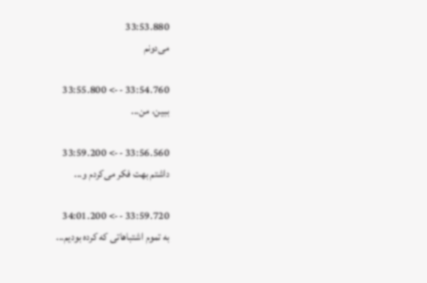33:53.880
می‌دونم

33:54.760 --> 33:55.800
ببین، من...

33:56.560 --> 33:59.200
داشتم بهت فکر می‌کردم و...

33:59.720 --> 34:01.200
به تموم اشتباهاتی که کرده بودیم...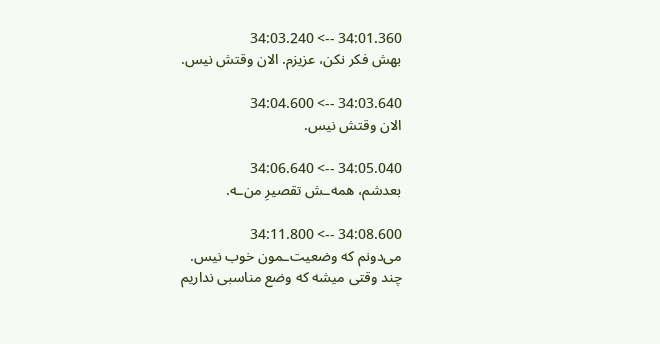34:01.360 --> 34:03.240
بهش فکر نکن، عزیزم. الان وقتش نیس.

34:03.640 --> 34:04.600
الان وقتش نیس.

34:05.040 --> 34:06.640
بعدشم، همه‌ـش تقصیرِ من‌ـه.

34:08.600 --> 34:11.800
می‌دونم که وضعیت‌ـمون خوب نیس.
چند وقتی میشه که وضع مناسبی نداریم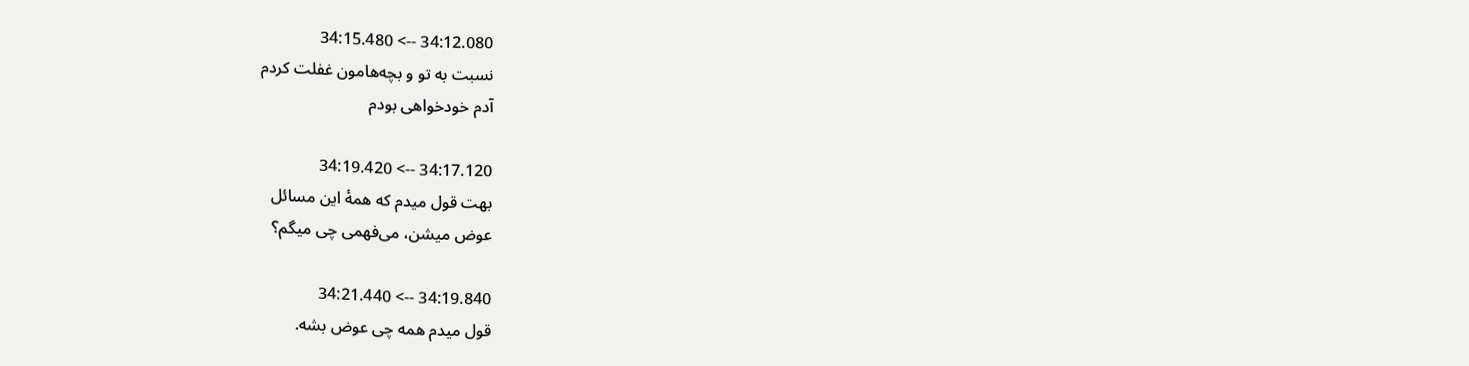34:12.080 --> 34:15.480
نسبت به تو و بچه‌هامون غفلت کردم
آدم خودخواهی بودم

34:17.120 --> 34:19.420
بهت قول میدم که همۀ این مسائل
عوض میشن، می‌فهمی چی میگم؟

34:19.840 --> 34:21.440
قول میدم همه چی عوض بشه.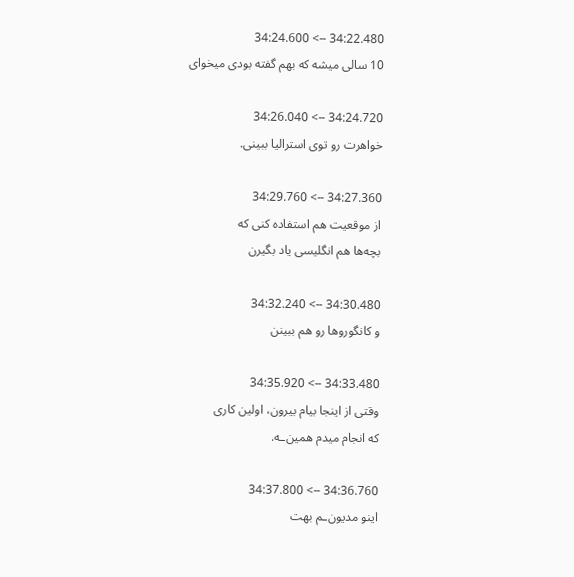34:22.480 --> 34:24.600
10 سالی میشه که بهم گفته بودی میخوای

34:24.720 --> 34:26.040
خواهرت رو توی استرالیا ببینی.

34:27.360 --> 34:29.760
از موقعیت هم استفاده کنی که
بچه‌ها هم انگلیسی یاد بگیرن

34:30.480 --> 34:32.240
و کانگوروها رو هم ببینن

34:33.480 --> 34:35.920
وقتی از اینجا بیام بیرون، اولین کاری
که انجام میدم همین‌ـه.

34:36.760 --> 34:37.800
اینو مدیون‌ـم بهت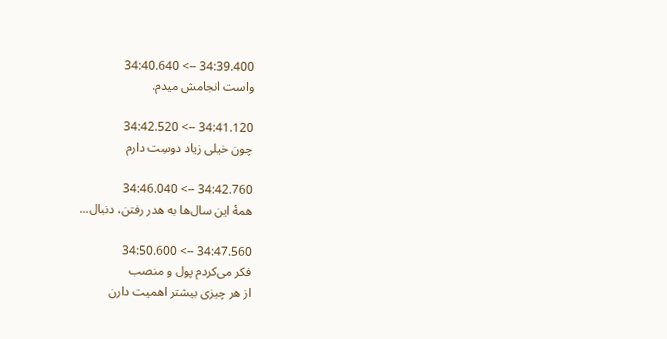34:39.400 --> 34:40.640
واست انجامش میدم.

34:41.120 --> 34:42.520
چون خیلی زیاد دوسِت دارم

34:42.760 --> 34:46.040
همۀ این سال‌ها به هدر رفتن، دنبال...

34:47.560 --> 34:50.600
فکر می‌کردم پول و منصب‌
از هر چیزی بیشتر اهمیت دارن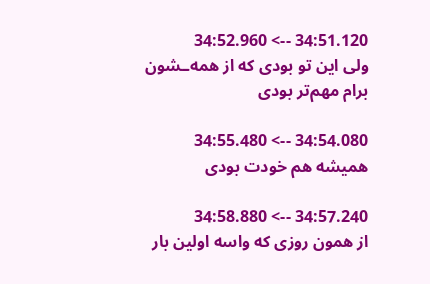34:51.120 --> 34:52.960
ولی این تو بودی که از همه‌ـشون
برام مهم‌تر بودی

34:54.080 --> 34:55.480
همیشه هم خودت بودی

34:57.240 --> 34:58.880
از همون روزی که واسه اولین بار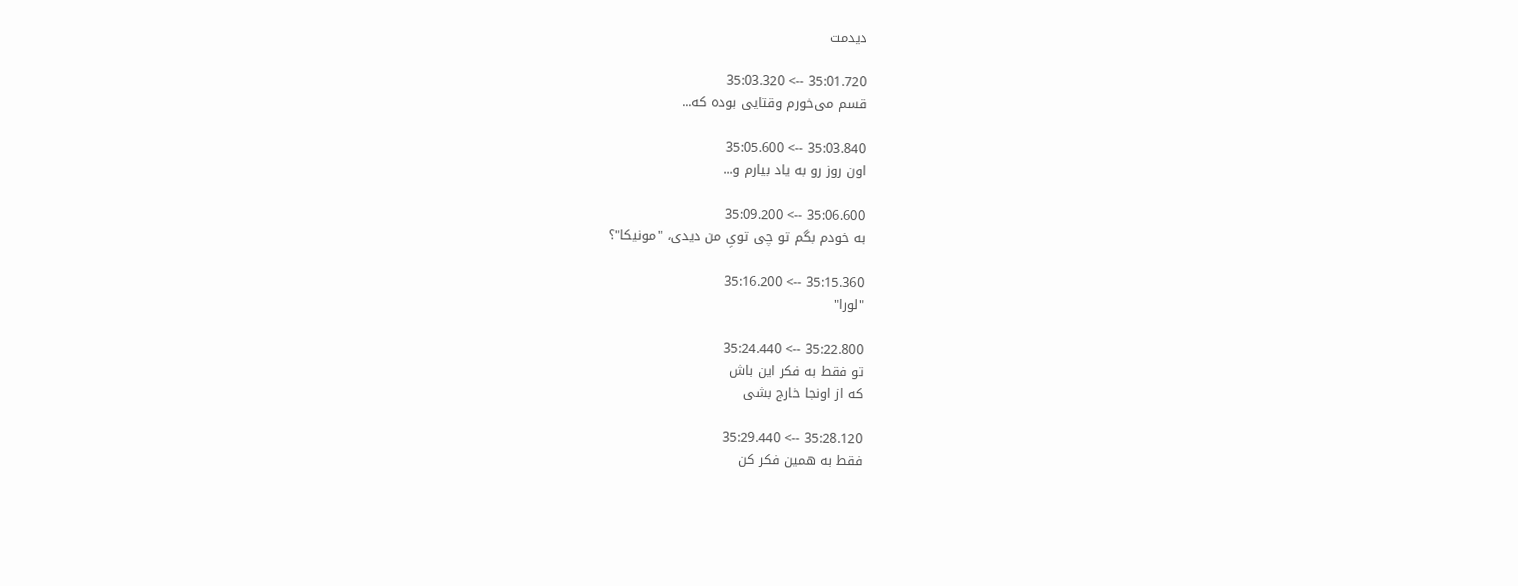دیدمت

35:01.720 --> 35:03.320
قسم می‌خورم وقتایی بوده که...

35:03.840 --> 35:05.600
اون روز رو به یاد بیارم و...

35:06.600 --> 35:09.200
به خودم بگم تو چی تویِ من دیدی، "مونیکا"؟

35:15.360 --> 35:16.200
"لورا"

35:22.800 --> 35:24.440
تو فقط به فکر این باش
که از اونجا خارج بشی

35:28.120 --> 35:29.440
فقط به همین فکر کن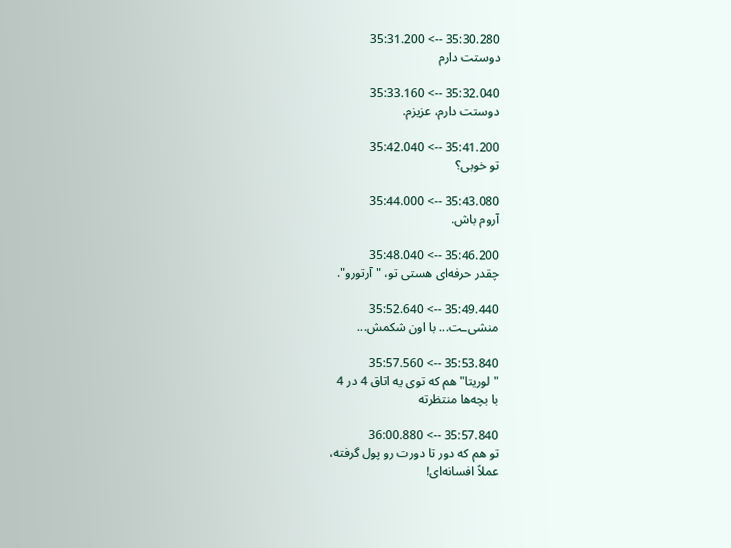35:30.280 --> 35:31.200
دوستت دارم

35:32.040 --> 35:33.160
دوستت دارم، عزیزم.

35:41.200 --> 35:42.040
تو خوبی؟

35:43.080 --> 35:44.000
آروم باش.

35:46.200 --> 35:48.040
چقدر حرفه‌ای هستی تو، "آرتورو".

35:49.440 --> 35:52.640
منشی‌ـت... با اون شکمش...

35:53.840 --> 35:57.560
"لوریتا" هم که توی یه اتاق 4 در 4
با بچه‌ها منتظرته

35:57.840 --> 36:00.880
تو هم که دور تا دورت رو پول گرفته،
عملاً افسانه‌ای!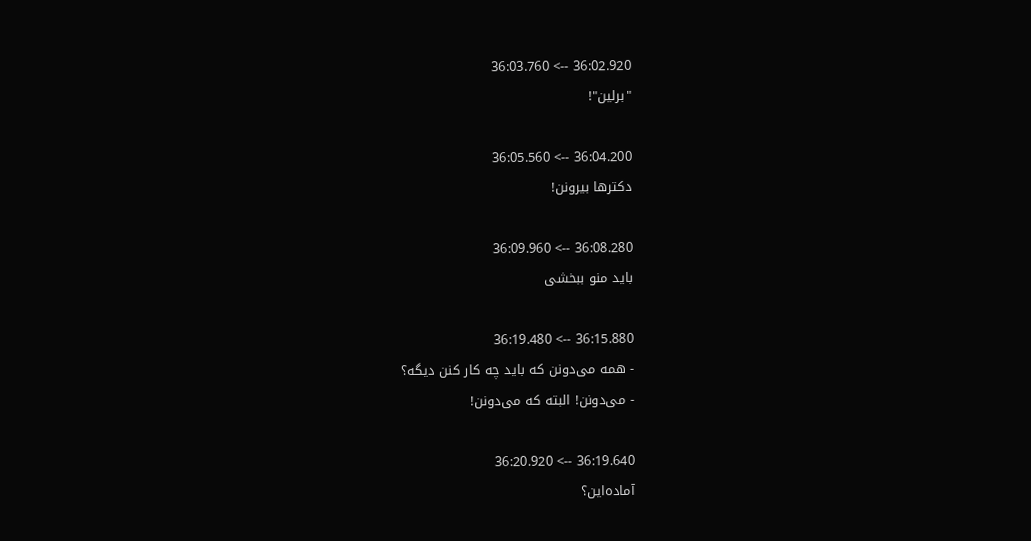36:02.920 --> 36:03.760
"برلین"!

36:04.200 --> 36:05.560
دکترها بیرونن!

36:08.280 --> 36:09.960
باید منو ببخشی

36:15.880 --> 36:19.480
- همه می‌دونن که باید چه کار کنن دیگه؟
- می‌دونن! البته که می‌دونن!

36:19.640 --> 36:20.920
آماده‌این؟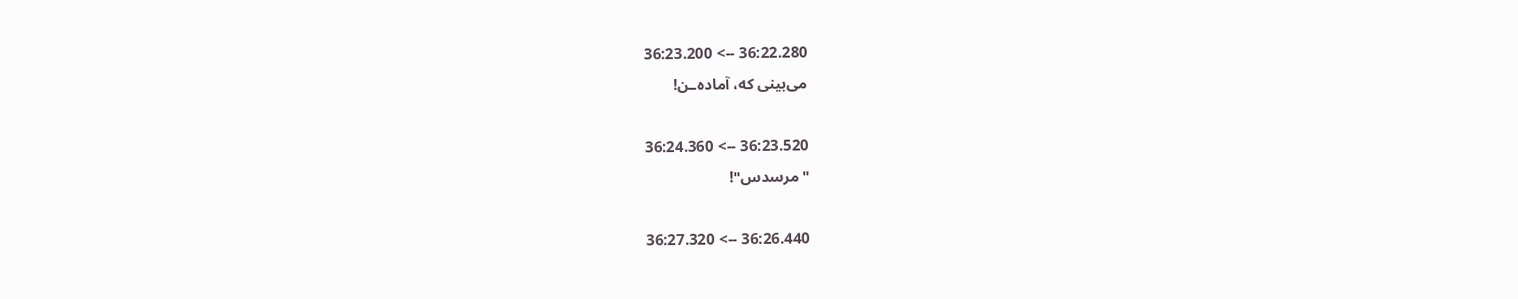36:22.280 --> 36:23.200
می‌بینی که، آماده‌ـن!

36:23.520 --> 36:24.360
"مرسدس"!

36:26.440 --> 36:27.320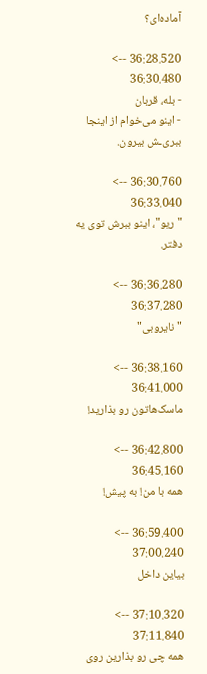آماده‌ای؟

36:28.520 --> 36:30.480
- بله، قربان
- اینو می‌خوام از اینجا ببری‌ـش بیرون.

36:30.760 --> 36:33.040
"ریو"، اینو ببرش توی یه دفتر.

36:36.280 --> 36:37.280
"نایروبی"

36:38.160 --> 36:41.000
ماسک‌هاتون رو بذارید!

36:42.800 --> 36:45.160
همه با من! به پیش!

36:59.400 --> 37:00.240
بیاین داخل

37:10.320 --> 37:11.840
همه چی رو بذارین روی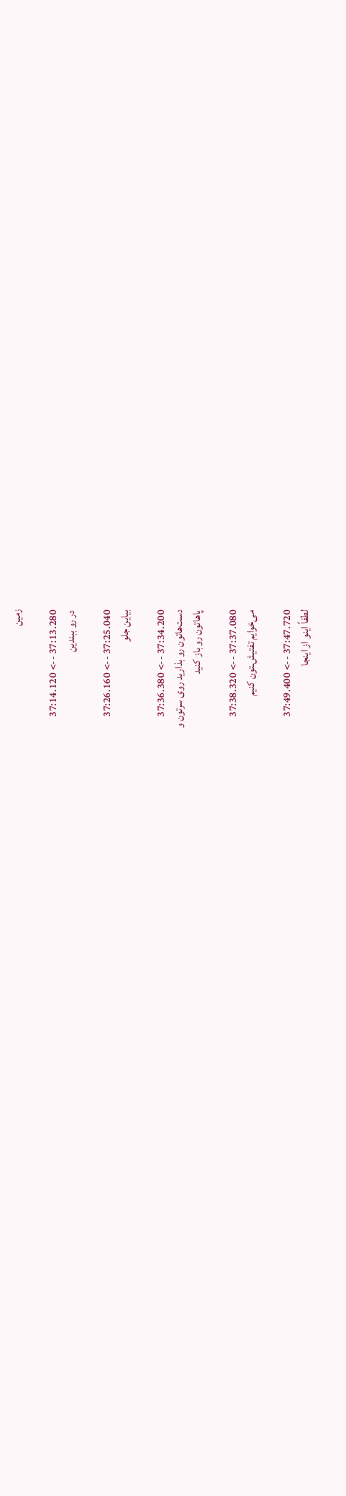زمین

37:13.280 --> 37:14.120
در رو ببندین

37:25.040 --> 37:26.160
بیاین جلو

37:34.200 --> 37:36.380
دست‌هاتون رو بذارید روی سرتون و
پاهاتون رو باز کنید

37:37.080 --> 37:38.320
می‌خوایم تفتیش‌ـتون کنیم

37:47.720 --> 37:49.400
لطفاً اینو از اینجا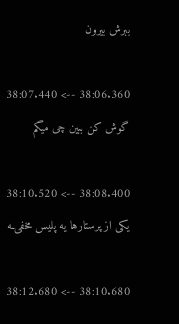ببرش بیرون

38:06.360 --> 38:07.440
گوش کن ببین چی میگم

38:08.400 --> 38:10.520
یکی از پرستارها یه پلیس مخفی‌ـه

38:10.680 --> 38:12.680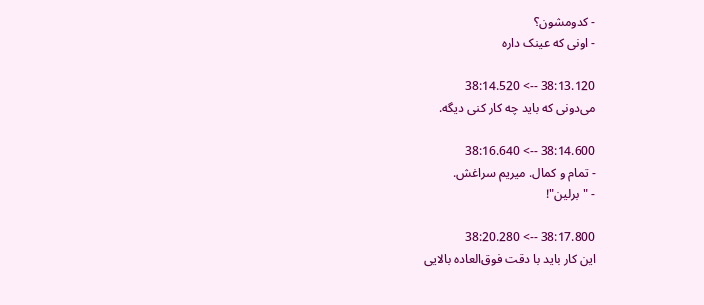- کدومشون؟
- اونی که عینک داره

38:13.120 --> 38:14.520
می‌دونی که باید چه کار کنی دیگه.

38:14.600 --> 38:16.640
- تمام و کمال. میریم سراغش.
- "برلین"!

38:17.800 --> 38:20.280
این کار باید با دقت فوق‌العاده بالایی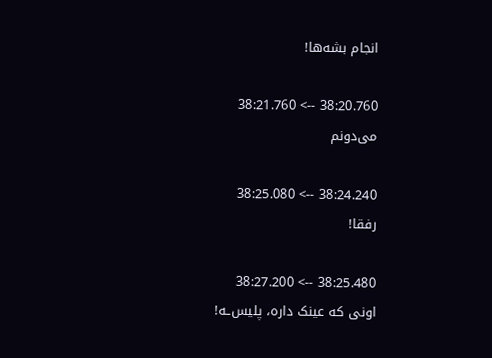انجام بشه‌ها!

38:20.760 --> 38:21.760
می‌دونم

38:24.240 --> 38:25.080
رفقا!

38:25.480 --> 38:27.200
اونی که عینک داره، پلیس‌ـه!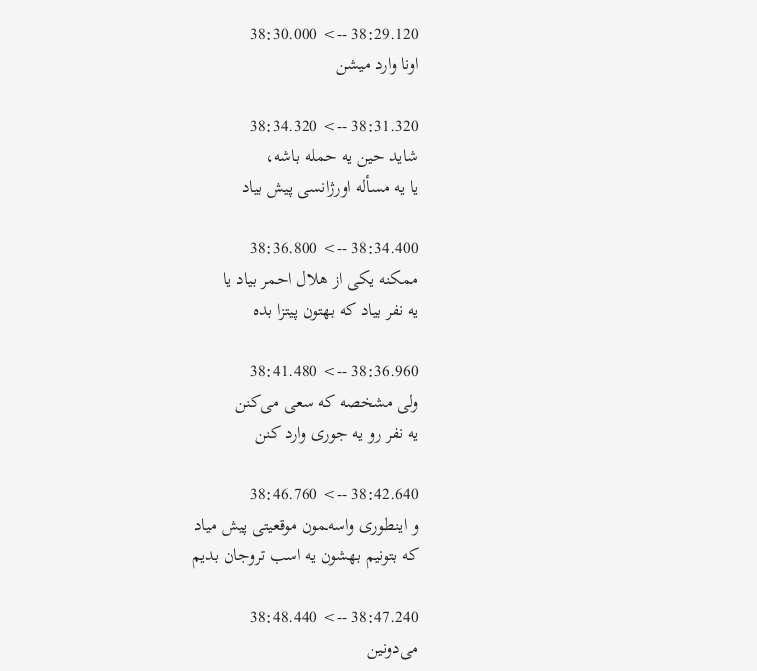38:29.120 --> 38:30.000
اونا وارد میشن

38:31.320 --> 38:34.320
شاید حین یه حمله باشه،
یا یه مسأله اورژانسی پیش بیاد

38:34.400 --> 38:36.800
ممکنه یکی از هلال احمر بیاد یا
یه نفر بیاد که بهتون پیتزا بده

38:36.960 --> 38:41.480
ولی مشخصه که سعی می‌کنن
یه نفر رو یه جوری وارد کنن

38:42.640 --> 38:46.760
و اینطوری واسه‌ـمون موقعیتی پیش میاد
که بتونیم بهشون یه اسب تروجان بدیم

38:47.240 --> 38:48.440
می‌دونین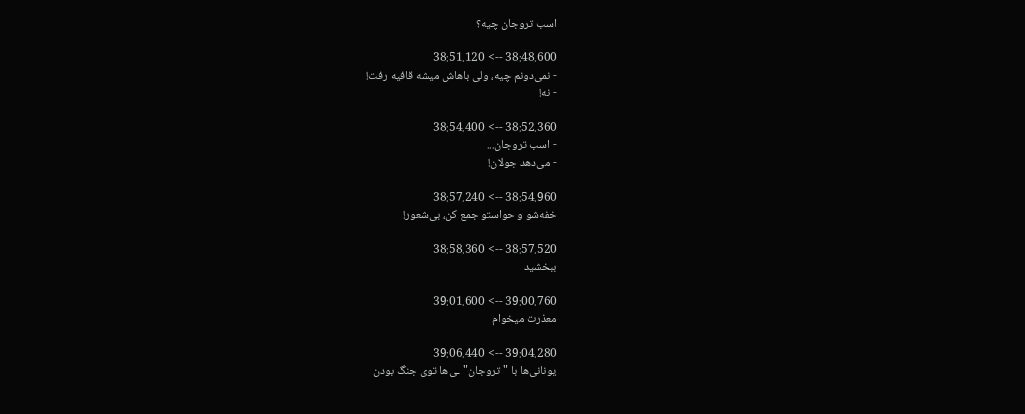اسب تروجان چیه؟

38:48.600 --> 38:51.120
- نمی‌دونم چیه، ولی باهاش میشه قافیه رفت!
- نه!

38:52.360 --> 38:54.400
- اسب تروجان...
- می‌دهد جولان!

38:54.960 --> 38:57.240
خفه‌شو و حواستو جمع کن، بی‌شعور!

38:57.520 --> 38:58.360
ببخشید

39:00.760 --> 39:01.600
معذرت میخوام

39:04.280 --> 39:06.440
یونانی‌ها با "تروجان‌"ـی‌ها توی جنگ بودن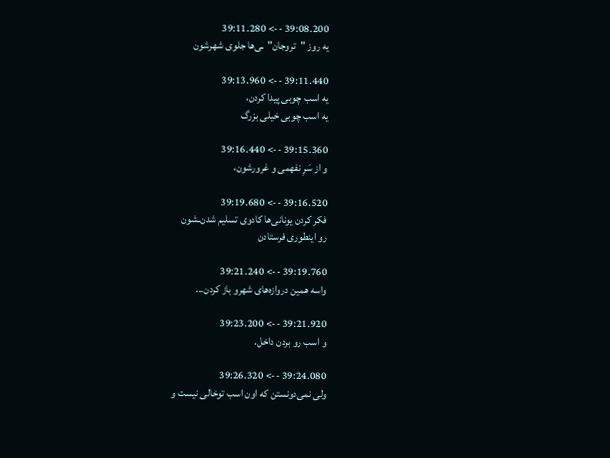39:08.200 --> 39:11.280
یه روز "تروجان"ـی‌ها جلوی شهرشون

39:11.440 --> 39:13.960
یه اسب چوبی پیدا کردن،
یه اسب چوبی خیلی بزرگ

39:15.360 --> 39:16.440
و از سَرِ نفهمی و غرورشون،

39:16.520 --> 39:19.680
فکر کردن یونانی‌ها کادوی تسلیم شدن‌ـشون
رو اینطوری فرستادن

39:19.760 --> 39:21.240
واسه همین دروازه‌های شهرو باز کردن...

39:21.920 --> 39:23.200
و اسب رو بردن داخل.

39:24.080 --> 39:26.320
ولی نمی‌دونستن که اون اسب توخالی نیست و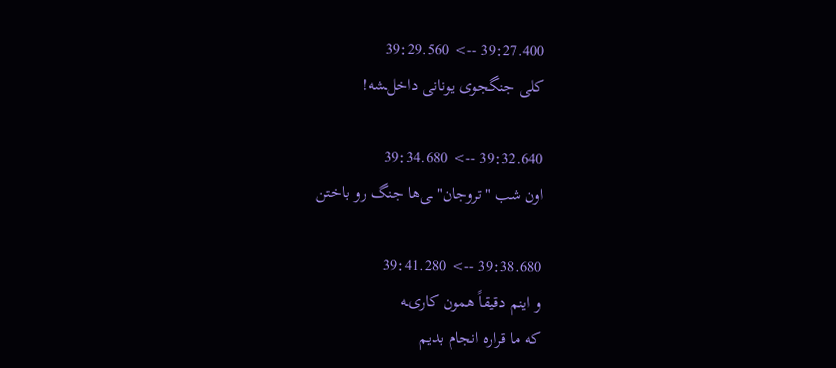39:27.400 --> 39:29.560
کلی جنگجوی یونانی داخل‌ـشه!

39:32.640 --> 39:34.680
اون شب "تروجان"ـی‌ها جنگ رو باختن

39:38.680 --> 39:41.280
و اینم دقیقاً همون کاری‌ـه
که ما قراره انجام بدیم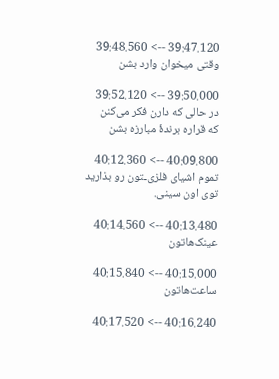39:47.120 --> 39:48.560
وقتی میخوان وارد بشن

39:50.000 --> 39:52.120
در حالی که دارن فکر می‌کنن
که قراره برندۀ مبارزه بشن

40:09.800 --> 40:12.360
تموم اشیای فلزی‌ـتون رو بذارید
توی اون سینی.

40:13.480 --> 40:14.560
عینک‌هاتون

40:15.000 --> 40:15.840
ساعت‌هاتون

40:16.240 --> 40:17.520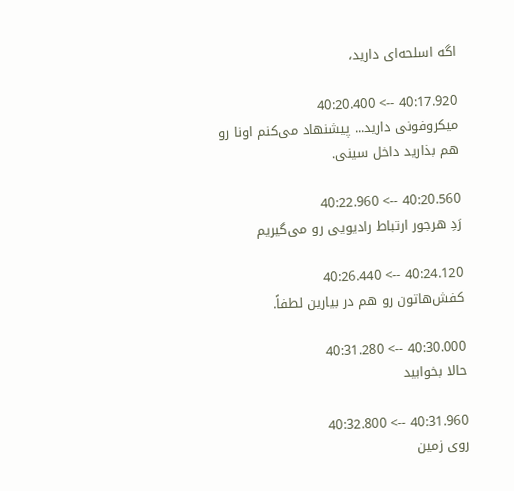اگه اسلحه‌ای دارید،

40:17.920 --> 40:20.400
میکروفونی دارید... پیشنهاد می‌کنم اونا رو
هم بذارید داخل سینی.

40:20.560 --> 40:22.960
رَدِ هرجور ارتباط رادیویی رو می‌گیریم

40:24.120 --> 40:26.440
کفش‌هاتون رو هم در بیارین لطفاً.

40:30.000 --> 40:31.280
حالا بخوابید

40:31.960 --> 40:32.800
روی زمین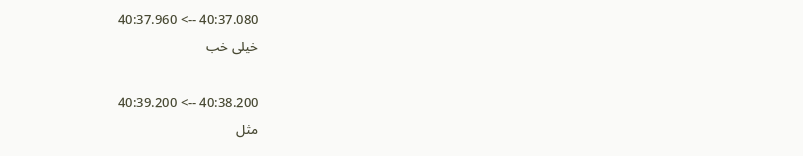40:37.080 --> 40:37.960
خیلی خب

40:38.200 --> 40:39.200
مثل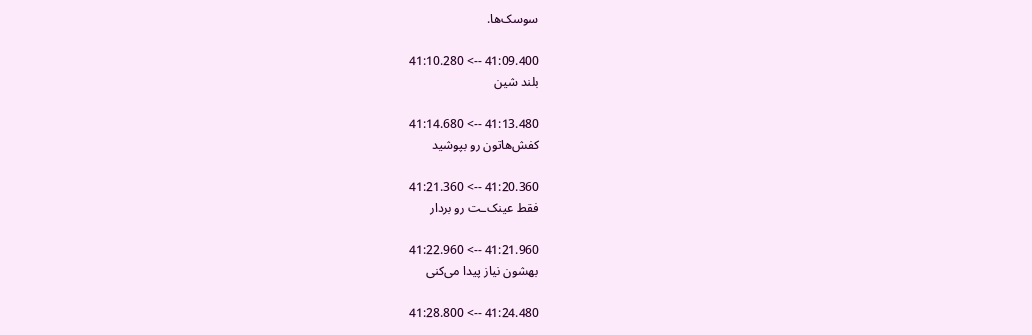سوسک‌ها.

41:09.400 --> 41:10.280
بلند شین

41:13.480 --> 41:14.680
کفش‌هاتون رو بپوشید

41:20.360 --> 41:21.360
فقط عینک‌ـت رو بردار

41:21.960 --> 41:22.960
بهشون نیاز پیدا می‌کنی

41:24.480 --> 41:28.800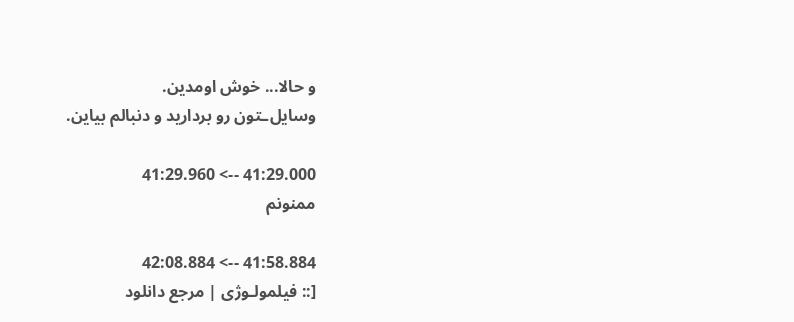و حالا... خوش اومدین.
وسایل‌ـتون رو بردارید و دنبالم بیاین.

41:29.000 --> 41:29.960
ممنونم

41:58.884 --> 42:08.884
[:: فیلمولـوژی | مرجع دانلود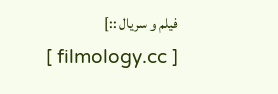فیلم و سریال ::]
[ filmology.cc ]